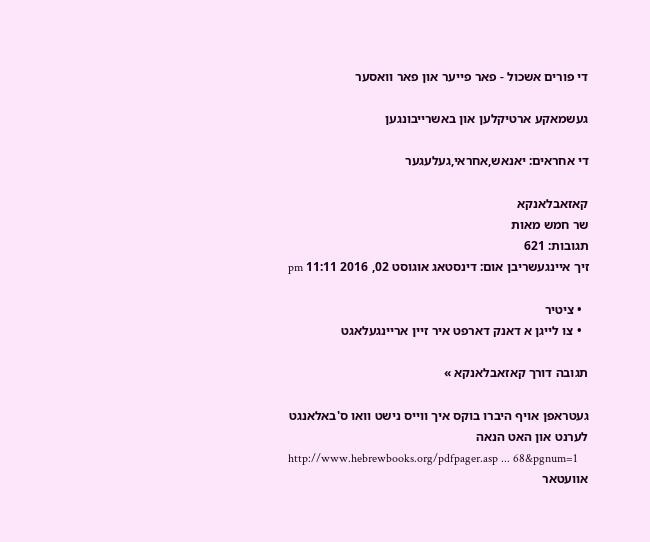די פורים אשכול - פאר פייער און פאר וואסער

געשמאקע ארטיקלען און באשרייבונגען

די אחראים: יאנאש,אחראי,געלעגער

קאזאבלאנקא
שר חמש מאות
תגובות: 621
זיך איינגעשריבן אום: דינסטאג אוגוסט 02, 2016 11:11 pm

  • ציטיר
  • צו לייגן א דאנק דארפט איר זיין אריינגעלאגט

תגובה דורך קאזאבלאנקא »

געטראפן אויף היברו בוקס איך ווייס נישט וואו ס'באלאנגט
לערנט און האט הנאה
http://www.hebrewbooks.org/pdfpager.asp ... 68&pgnum=1
אוועטאר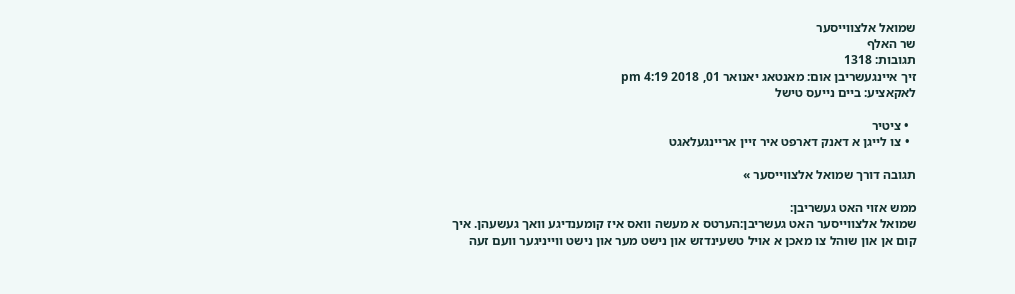שמואל אלצווייסער
שר האלף
תגובות: 1318
זיך איינגעשריבן אום: מאנטאג יאנואר 01, 2018 4:19 pm
לאקאציע: ביים נייעס טישל

  • ציטיר
  • צו לייגן א דאנק דארפט איר זיין אריינגעלאגט

תגובה דורך שמואל אלצווייסער »

ממש אזוי האט געשריבן:
שמואל אלצווייסער האט געשריבן:הערטס א מעשה וואס איז קומענדיגע וואך געשעהן. איך קום אן און שוהל צו מאכן א אויל טשעינדזש און נישט מער און נישט ווייניגער וועם זעה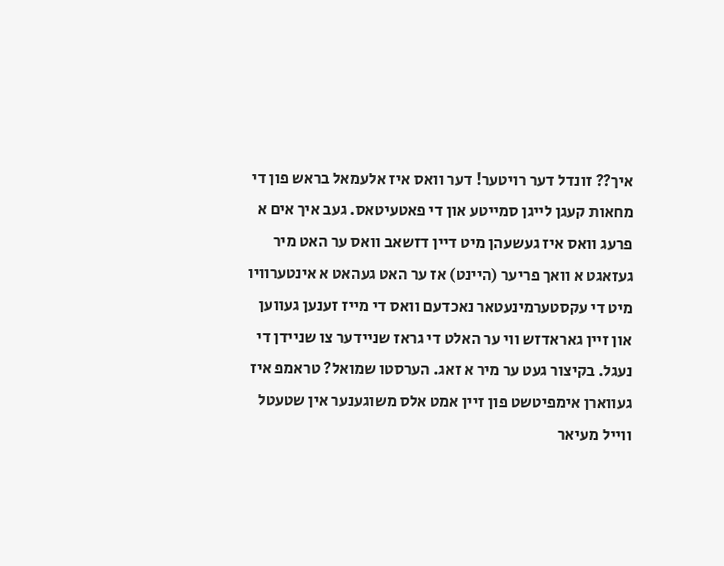איך?? זונדל דער רויטער! דער וואס איז אלעמאל בראש פון די מחאות קעגן לייגן סמייטע און די פאטעיטאס. געב איך אים א פרעג וואס איז געשעהן מיט דיין דזשאב וואס ער האט מיר געזאגט א וואך פריער (היינט) אז ער האט געהאט א אינטערוויו מיט די עקסטערמינעטאר נאכדעם וואס די מייז זענען געווען און זיין גאראדזש ווי ער האלט די גראז שניידער צו שניידן די נעגל. בקיצור געט ער מיר א זאג. הערסטו שמואל? טראמפ איז געווארן אימפיטשט פון זיין אמט אלס משוגענער אין שטעטל ווייל מעיאר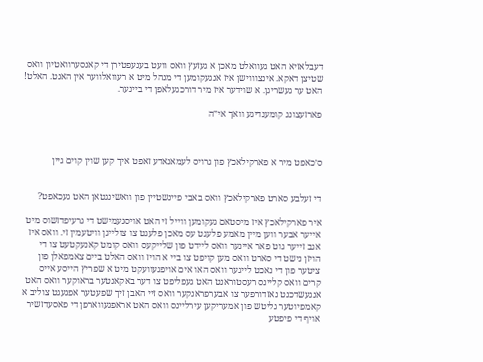דעבלאזיא האט געוואלט מאכן א געזעץ וואס וועט בענעפטירן די קאנסערוואטיון וואס שטיצן דאקא. אינצוווישן איז אנגעקומען די מנהל מיט א רעוואלווער אין האנט. האלט! האט ער געשריגן. א שוידער איז מיר דורכגעלאפן די ביינער.

פארזעצונג קומענדיגע וואך אי״ה



ס׳כאפט מיר א פארקילאכץ פון גרויס לעמאנאדע זאפט איך קען שוין קוים גיין


די זעלבע סארט פארקילאכץ וואס באבי פיינשטיין פון וואשינגטאן האט געכאפט?

איר פארקילאכץ איז מיסטאם געקומען ווייל זי האט אויסגעמישט די גרעיפדזשוס מיט אייער אבער ווען מיין מאמע פלעגט עס מאכן פלעגט צו צולייגן וויטעמין זי. וואס איז אגב זייער גוט פאר איינער וואס ליידט פון שלייקעס וואס קומט קאנעקטעט צו די הויזן נישט די סארט וואס מען קויפט צו ביי א הויז וואס האלט ביים צאמפאלן פון ציטער פון די נאכט לייגער וואס האו אים אויפגעוועקט מיט א שפריץ הייסע אייס קרים וואס קליינס רעסטוראנט האט געפליפט צו דער באקאנטער בראוקער וואס האט אנגעשדכנט נאזדורפער צו אבערפראנקער וואס זיי האבן זיך שפעטער אפגעגט צוליב א קאמפיוטער גליטש פון אמעריקען עירליינס וואס האט אראפגעווארפן די פאסעדזשיר אויף די פיפטע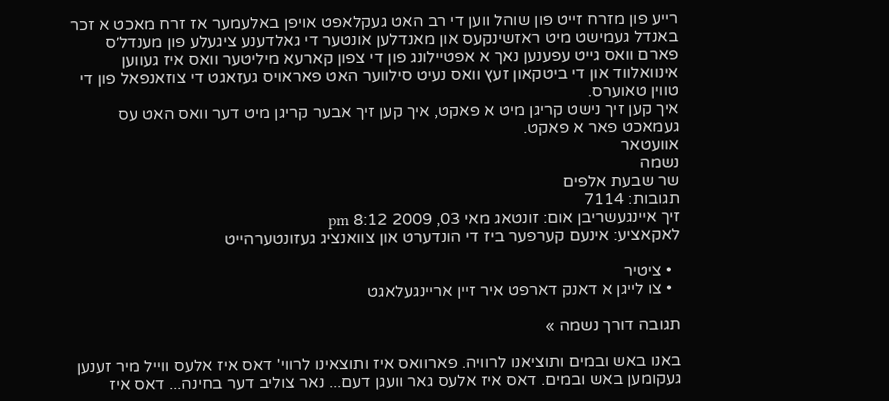רייע פון מזרח זייט פון שוהל ווען די רב האט געקלאפט אויפן באלעמער אז זרח מאכט א זכר באנדל געמישט מיט ראזשינקעס און מאנדלען אונטער די גאלדענע ציגעלע פון מענדל׳ס פארם וואס גייט עפענען נאך א אפטיילונג פון די צפון קארעא מיליטער וואס איז געווען אינוואלווד און די ביטקאון זעץ וואס נעיט סילווער האט פאראויס געזאגט די צוזאנפאל פון די טווין טאוערס.
איך קען זיך נישט קריגן מיט א פאקט, איך קען זיך אבער קריגן מיט דער וואס האט עס געמאכט פאר א פאקט.
אוועטאר
נשמה
שר שבעת אלפים
תגובות: 7114
זיך איינגעשריבן אום: זונטאג מאי 03, 2009 8:12 pm
לאקאציע: אינעם קערפער ביז די הונדערט און צוואנציג געזונטערהייט

  • ציטיר
  • צו לייגן א דאנק דארפט איר זיין אריינגעלאגט

תגובה דורך נשמה »

באנו באש ובמים ותוציאנו לרוויה. פארוואס איז ותוצאינו לרווי' דאס איז אלעס ווייל מיר זענען געקומען באש ובמים. דאס איז אלעס גאר וועגן דעם... נאר צוליב דער בחינה... דאס איז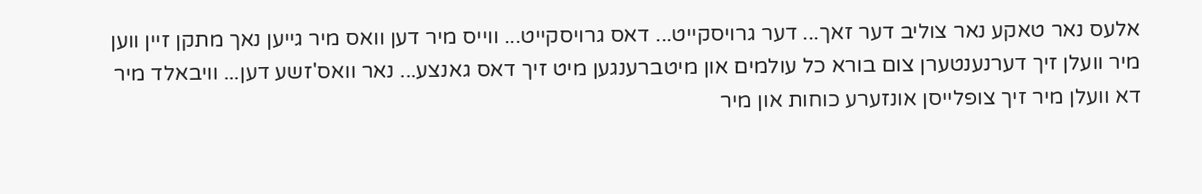אלעס נאר טאקע נאר צוליב דער זאך... דער גרויסקייט... דאס גרויסקייט... ווייס מיר דען וואס מיר גייען נאך מתקן זיין ווען מיר וועלן זיך דערנענטערן צום בורא כל עולמים און מיטברענגען מיט זיך דאס גאנצע... נאר וואס'זשע דען... וויבאלד מיר דא וועלן מיר זיך צופלייסן אונזערע כוחות און מיר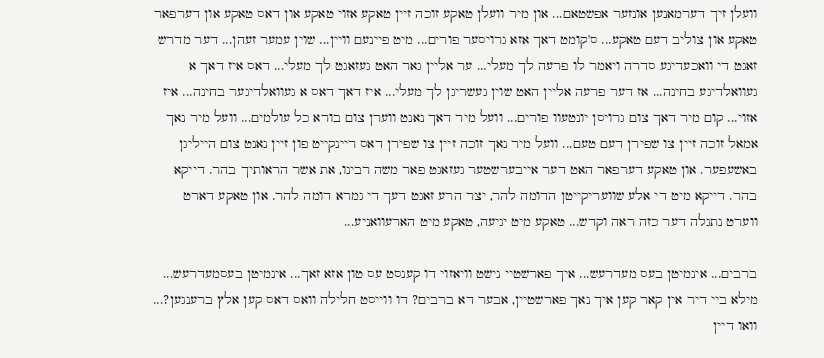וועלן זיך דערמאנען אונזער אפשטאם... און מיר וועלן טאקע זוכה זיין טאקע אזוי טאקע און דאס טאקע און דערפאר טאקע און צוליב דעם טאקע... ס'קומט דאך אזא גרויסער פורים... מיט פיינעם וויין... שוין עמער זעהן... דער מדרש זאגט די וואכעדיגע סדרה ויאמר לו פרעה לך מעלי... ער אליין גאר האט געזאגט לך מעלי... דאס איז דאך א געוואלדיגע בחינה... אז דער פרעה אליין האט שוין געשריגן לך מעלי... איז דאך דאס א געוואלדיגער בחינה... איז אזוי... קום מיר דאך צום גרויסן יונטעוו פורים... וועל מיר דאך נאנט ווערן צום בורא כל עולמים... וועל מיר נאך אמאל זוכה זיין צו שפירן דעם טעם... וועל מיר נאך זוכה זיין צו שפירן דאס ריינקייט פון זיין נאנט צום הייליגן באשעפער. און טאקע דערפאר האט דער אייבערשטער געזאגט פאר משה רבינו, את אשר הראותיך בהר. דייקא בהר. דייקא מיט די אלע שוועריקייטן הדומה להר, יצר הרע זאגט דעך די גמרא דומה להר. און טאקע דארט ווערט נתגלה דער כזה ראה וקדש... טאקע מיט יגיעה, טאקע מיט הארעוואניע...

ברבים... אינמיטן בעס מעדרעש... איך פארשטיי נישט וויאזוי דו קענסט עס טון אזא זאך... אינמיטן בעסמעדרעש... מילא ביי דיר אין קאר קען איך נאך פארשטיין, אבער דא ברבים? דו ווייסט חלילה וואס דאס קען אלץ ברענגען?... וואו דיין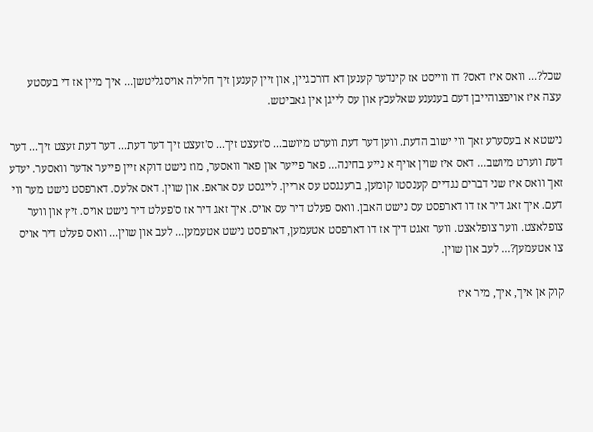שכל?... וואס איז דאס? דו ווייסט אז קינדער קענען דא דורכגיין, און זיין קענען זיך חלילה אויסגליטשן... איך מיין אז די בעסטע עצה איז אויפצוהייבן דעם בענענע שאלעכץ און עס לייגן אין גאביטש.

נישטא א בעסערע זאך ווי ישוב הדעת. ווען דער דעת ווערט מיושב... ס'זעצט זיך... ס'זעצט זיך דער דעת... דער דעת זעצט זיך... דער דעת ווערט מיושב... דאס איז שוין אויף א נייע בחינה... פאר פייער און פאר וואסער, מוז נישט דוקא זיין פייער אדער וואסער. יעדע זאך וואס איז שני דברים נגדיים קענסטו קומען, ברענגסט עס אריין. לייגסט עס אראפ. און שוין. דאס אלעס. דארפסט נישט מער ווי דעם. איך זאג דיר אז דו דארפסט עס נישט האבן. וואס פעלט דיר עס אויס. איך זאג דיר אז ס'פעלט דיר נישט אויס. זיץ און ווער צופלאצט. ווער צופלאצט. ווער זאגט דיך אז דו דארפסט אטעמען, דארפסט נישט אטעמען... לעב און שוין... וואס פעלט דיר אויס צו אטעמען?... לעב און שוין.

קוק אן איך, איך, מיר איז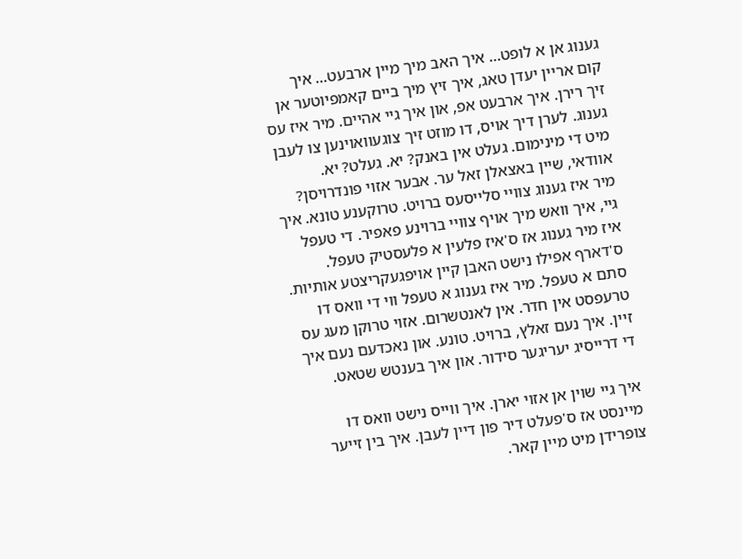גענוג אן א לופט... איך האב מיך מיין ארבעט... איך קום אריין יעדן טאג, איך זיץ מיך ביים קאמפיוטער אן זיך רירן. איך ארבעט אפ, און איך גיי אהיים. מיר איז עס גענוג. לערן דיך אויס, דו מוזט זיך צוגעוואוינען צו לעבן מיט די מינימום. געלט אין באנק? יא. געלט? יא. אוודאי, שיין באצאלן זאל ער. אבער אזוי פונדרויסן? מיר איז גענוג צוויי סלייסעס ברויט. טרוקענע טונא. איך גיי, איך וואש מיך אויף צוויי ברוינע פאפיר. די טעפל איז מיר גענוג אז ס'איז פלעין א פלעסטיק טעפל. ס'דארף אפילו נישט האבן קיין אויפגעקריצטע אותיות. סתם א טעפל. מיר איז גענוג א טעפל ווי די וואס דו טרעפסט אין חדר. אין לאנטשרום. אזוי טרוקן מעג עס זיין. איך נעם זאלץ, ברויט. טונע. און נאכדעם נעם איך די דרייסיג יעריגער סידור. און איך בענטש שטאט.

איך גיי שוין אן אזוי יארן. איך ווייס נישט וואס דו מיינסט אז ס'פעלט דיר פון דיין לעבן. איך בין זייער צופרידן מיט מיין קאר.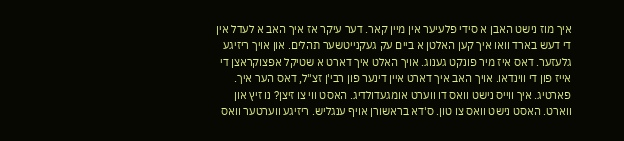איך מוז נישט האבן א סידי פלעיער אין מיין קאר. דער עיקר אז איך האב א לעדל אין די דעש בארד וואו איך קען האלטן א ביים עק געקנייטשער תהלים. און אויך ריזיגע גלעזער. דאס איז מיר פונקט גענוג. אויך האלט איך דארט א שטיקל אפצוקראצן די אייז פון די ווינדאו. אויך האב איך דארט איין דינער פון רבי'ן זצ"ל, דאס הער איך. פארטיג. איך ווייס נישט וואס דו ווערט אומגעדולדיג. האסט ווי צו זיצן? נו זיץ און ווארט. האסט נישט וואס צו טון. ס'דא בראשורן אויף ענגליש. ריזיגע ווערטער וואס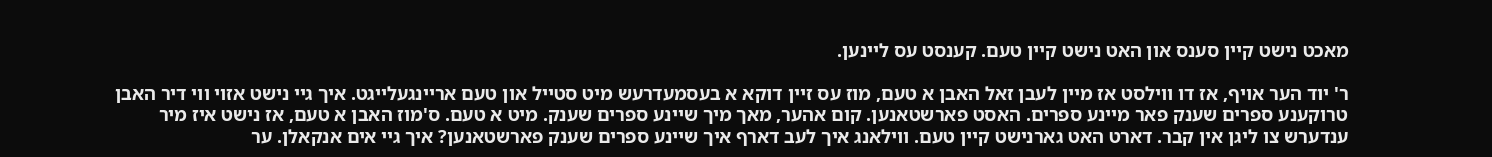מאכט נישט קיין סענס און האט נישט קיין טעם. קענסט עס ליינען.

ר' יוד הער אויף, אז דו ווילסט אז מיין לעבן זאל האבן א טעם, מוז עס זיין דוקא א בעסמעדרעש מיט סטייל און טעם אריינגעלייגט. איך גיי נישט אזוי ווי דיר האבן טרוקענע ספרים שענק פאר מיינע ספרים. האסט פארשטאנען. קום אהער, מאך מיך שיינע ספרים שענק. מיט א טעם. ס'מוז האבן א טעם, אז נישט איז מיר ענדערש צו ליגן אין קבר. דארט האט גארנישט קיין טעם. ווילאנג איך לעב דארף איך שיינע ספרים שענק פארשטאנען? איך גיי אים אנקאלן. ער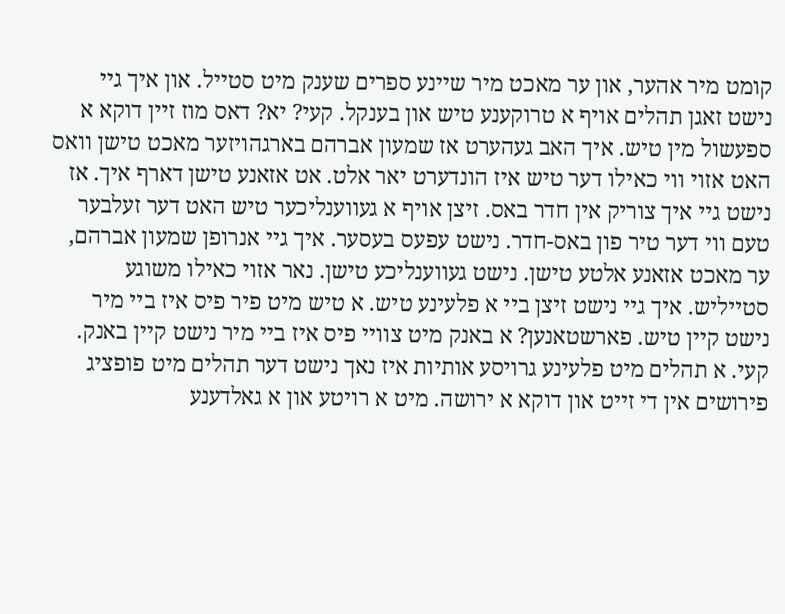קומט מיר אהער, און ער מאכט מיר שיינע ספרים שענק מיט סטייל. און איך גיי נישט זאגן תהלים אויף א טרוקענע טיש און בענקל. קעי? יא? דאס מוז זיין דוקא א ספעשול מין טיש. איך האב געהערט אז שמעון אברהם בארגהויזער מאכט טישן וואס האט אזוי ווי כאילו דער טיש איז הונדערט יאר אלט. אט אזאנע טישן דארף איך. אז נישט גיי איך צוריק אין חדר באס. זיצן אויף א געווענליכער טיש האט דער זעלבער טעם ווי דער טיר פון באס-חדר. נישט עפעס בעסער. איך גיי אנרופן שמעון אברהם, ער מאכט אזאנע אלטע טישן. נישט געווענליכע טישן. נאר אזוי כאילו משוגע סטייליש. איך גיי נישט זיצן ביי א פלעינע טיש. א טיש מיט פיר פיס איז ביי מיר נישט קיין טיש. פארשטאנען? א באנק מיט צוויי פיס איז ביי מיר נישט קיין באנק. קעי. א תהלים מיט פלעינע גרויסע אותיות איז נאך נישט דער תהלים מיט פופציג פירושים אין די זייט און דוקא א ירושה. מיט א רויטע און א גאלדענע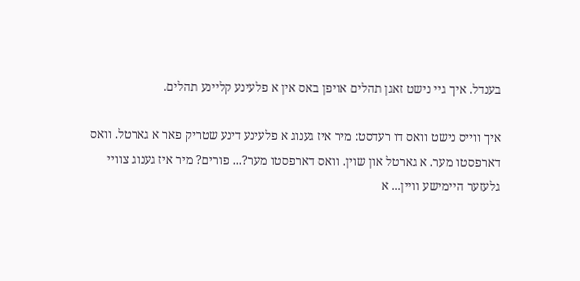בענדל. איך גיי נישט זאגן תהלים אויפן באס אין א פלעינע קליינע תהלים.

איך ווייס נישט וואס דו רעדסט: מיר איז גענוג א פלעינע דינע שטריק פאר א גארטל. וואס דארפסטו מער. א גארטל און שוין. וואס דארפסטו מער?... פורים? מיר איז גענוג צוויי גלעזער היימישע וויין... א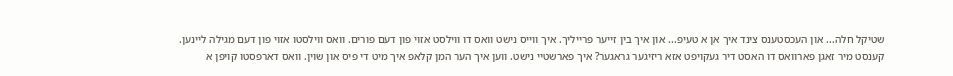שטיקל חלה... און העכסטענס צינד איך אן א טעיפ... און איך בין זייער פרייליך. איך ווייס נישט וואס דו ווילסט אזוי פון דעם פורים. וואס ווילסטו אזוי פון דעם מגילה ליינען. קענסט מיר זאגן פארוואס דו האסט דיר געקויפט אזא ריזיגער גראגער? איך פארשטיי נישט. ווען איך הער המן קלאפ איך מיט די פיס און שוין. וואס דארפסטו קויפן א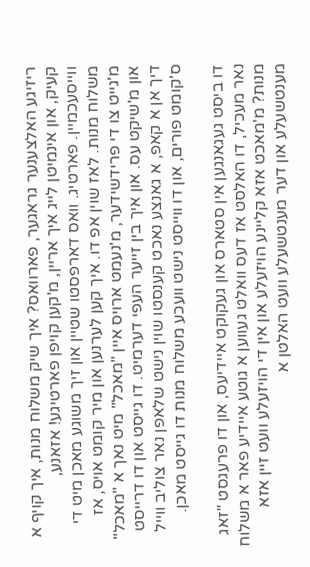ריזיגע האלצענער גראגער, פארוואס? איך שיק משלוח מנות, איך קויף א קעיק, און אינמיטן לייג איך אריין, מ'קען קויפן פארטיגע! אזאנע, ווייסעכמיין. פארטיג. וואס דארפסטו שטיין און זיך משוגע מאכן מיט די משלוח מנות. לאז שוין אפ דו. איך קען לערנען און מיר קומט אויס, אז מ'גייט צו די פרידשידער, מ'נעמט ארויס איין "מאכל" מיט נאך א "מאכל" און מ'שיקט עס. און איך בין זייער העפי דערמיט. דו גייסט און דו דרייסט דיך אן א קאפ, א גאנצע נאכט קענסטו שוין נישט שלאפן נאר צוליב ווייל ס'קומט פורים, און דו ווייסט נישט וועכע משלוח מנות דו גייסט מאכן.

דו ביסט געגאנגען אין סטארס און געקוקט איידיעס, און דו פרעגסט "זאג נאר מעכיל, דו האלסט אז דעס וואלט געווען א גוטע איידיע פאר א משלוח מנות? מ'מאכט אזא קליינע הויזעלע און אין די הויזעלע וועט זיין אזא מענטשעלע און דער מענטשעלע וועט האלטן א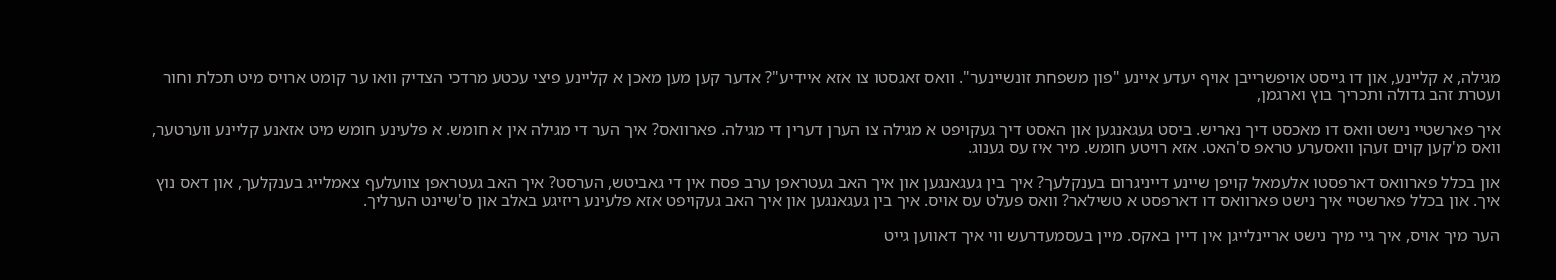מגילה, א קליינע, און דו גייסט אויפשרייבן אויף יעדע איינע "פון משפחת זונשיינער". וואס זאגסטו צו אזא איידיע"? אדער קען מען מאכן א קליינע פיצי עכטע מרדכי הצדיק וואו ער קומט ארויס מיט תכלת וחור ועטרת זהב גדולה ותכריך בוץ וארגמן,

איך פארשטיי נישט וואס דו מאכסט דיך נאריש. ביסט געגאנגען און האסט דיך געקויפט א מגילה צו הערן דערין די מגילה. פארוואס? איך הער די מגילה אין א חומש. א פלעינע חומש מיט אזאנע קליינע ווערטער, וואס מ'קען קוים זעהן וואסערע טראפ ס'האט. אזא רויטע חומש. מיר איז עס גענוג.

און בכלל פארוואס דארפסטו אלעמאל קויפן שיינע דייניגרום בענקלעך? איך בין געגאנגען און איך האב געטראפן ערב פסח אין די גאביטש, הערסט? איך האב געטראפן צוועלעף צאמלייג בענקלעך, און דאס נוץ איך. און בכלל פארשטיי איך נישט פארוואס דו דארפסט א טשילאר? וואס פעלט עס אויס. איך בין געגאנגען און איך האב געקויפט אזא פלעינע ריזיגע באלב און ס'שיינט הערליך.

הער מיך אויס, איך גיי מיך נישט אריינלייגן אין דיין באקס. מיין בעסמעדרעש ווי איך דאווען גייט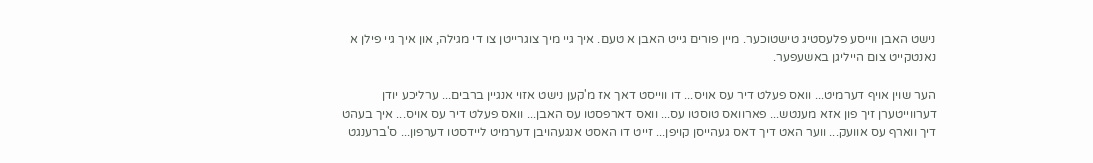נישט האבן ווייסע פלעסטיג טישטוכער. מיין פורים גייט האבן א טעם. איך גיי מיך צוגרייטן צו די מגילה, און איך גיי פילן א נאנטקייט צום הייליגן באשעפער.

הער שוין אויף דערמיט... וואס פעלט דיר עס אויס... דו ווייסט דאך אז מ'קען נישט אזוי אנגיין ברבים... ערליכע יודן דערווייטערן זיך פון אזא מענטש... פארוואס טוסטו עס... וואס דארפסטו עס האבן... וואס פעלט דיר עס אויס... איך בעהט דיך ווארף עס אוועק... ווער האט דיך דאס געהייסן קויפן... זייט דו האסט אנגעהויבן דערמיט ליידסטו דערפון... ס'ברענגט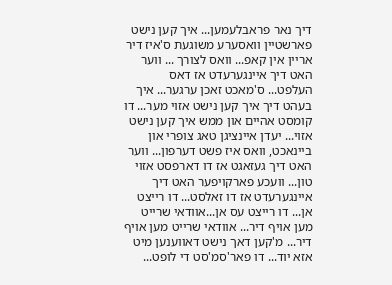דיך נאר פראבלעמען... איך קען נישט פארשטיין וואסערע משוגעת ס'איז דיר אריין אין קאפ... וואס לצורך ... ווער האט דיך איינגערעדט אז דאס העלפט... ס'מאכט זאכן ערגער... איך בעהט דיך איך קען נישט אזוי מער... דו קומסט אהיים און ממש איך קען נישט אזוי... יעדן איינציגן טאג צופרי און ביינאכט, וואס איז פשט דערפון... ווער האט דיך געזאגט אז דו דארפסט אזוי טון... וועכע פארקויפער האט דיך איינגערעדט אז דו זאלסט... דו רייצט אן... דו רייצט עס אן...אוודאי שרייט מען אויף דיר... אוודאי שרייט מען אויף דיר... מ'קען דאך נישט דאווענען מיט אזא יוד... דו פאר'סמ'סט די לופט...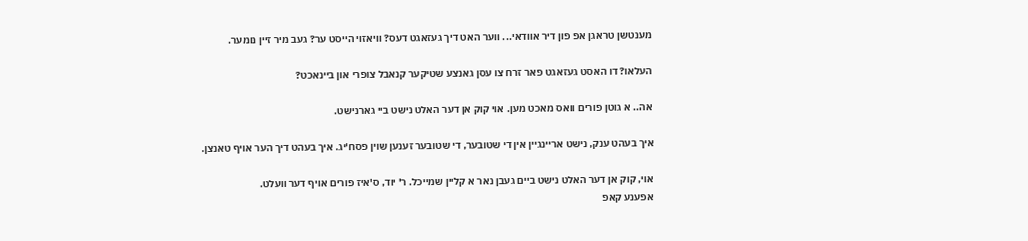מענטשן טראגן אפ פון דיר אוודאי... ווער האט דיך געזאגט דעס? וויאזוי הייסט ער? געב מיר זיין נומער.

העלאו? דו האסט געזאגט פאר זרח צו עסן גאנצע שטיקער קנאבל צופרי און ביינאכט?

אה.. א גוטן פורים וואס מאכט מען. אוי קוק אן דער האלט נישט ביי גארנישט.

איך בעהט ענק, נישט אריינגיין אין די שטובער, די שטובער זענען שוין פסח'יג. איך בעהט דיך הער אויף טאנצן.

אוי, קוק אן דער האלט נישט ביים געבן נאר א קליין שמייכל. ר' יוד, ס'איז פורים אויף דער וועלט.
אפענע קאפ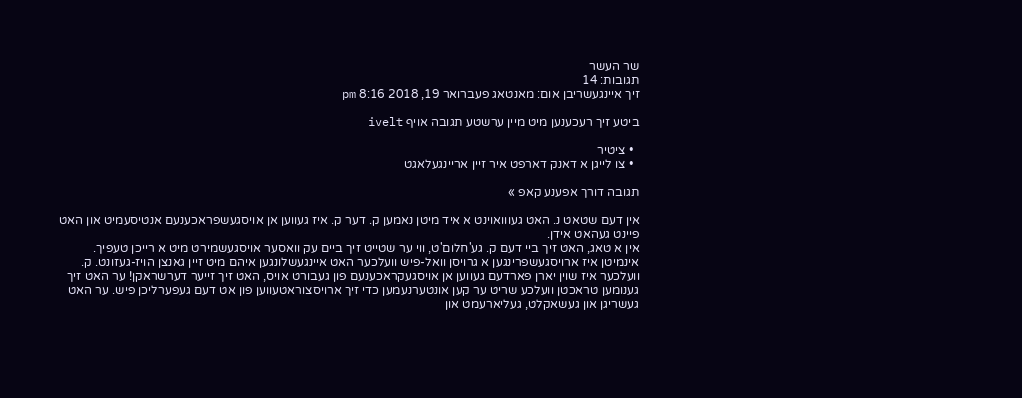שר העשר
תגובות: 14
זיך איינגעשריבן אום: מאנטאג פעברואר 19, 2018 8:16 pm

ביטע זיך רעכענען מיט מיין ערשטע תגובה אויף ivelt

  • ציטיר
  • צו לייגן א דאנק דארפט איר זיין אריינגעלאגט

תגובה דורך אפענע קאפ »

אין דעם שטאט נ. האט געווואוינט א איד מיטן נאמען ק. דער ק. איז געווען אן אויסגעשפראכענעם אנטיסעמיט און האט פיינט געהאט אידן.
אין א טאג, האט זיך ביי דעם ק. גע'חלום'ט, ווי ער שטייט זיך ביים עק וואסער אויסגעשמירט מיט א רייכן טעפיך.
אינמיטן איז ארויסגעשפרינגען א גרויסן וואל-פיש וועלכער האט איינגעשלונגען איהם מיט זיין גאנצן הויז-געזונט. ק. וועלכער איז שוין יארן פארדעם געווען אן אויסגעקראכענעם פון געבורט אויס, האט זיך זייער דערשראקן! ער האט זיך גענומען טראכטן וועלכע שריט ער קען אונטערנעמען כדי זיך ארויסצוראטעווען פון אט דעם געפערליכן פיש. ער האט געשריגן און געשאקלט, געליארעמט און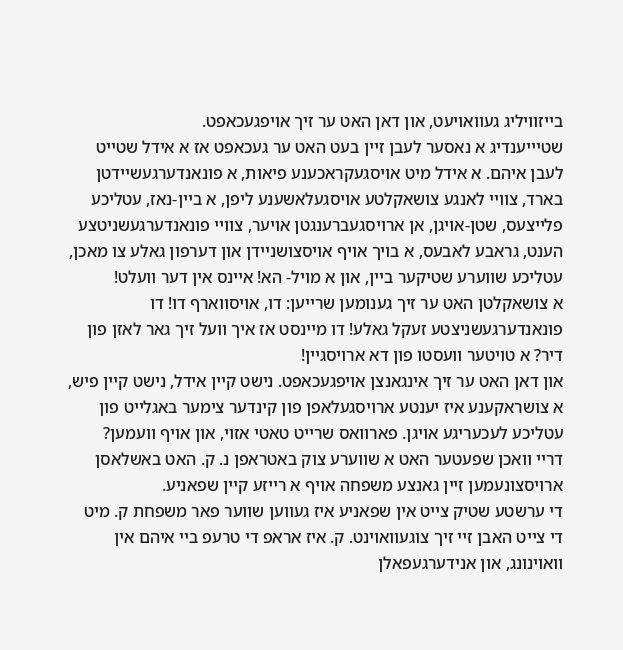בייזוויליג געוואויעט, און דאן האט ער זיך אויפגעכאפט.
שטיייענדיג א נאסער לעבן זיין בעט האט ער געכאפט אז א אידל שטייט לעבן איהם. א אידל מיט אויסגעקראכענע פיאות, א פונאנדערגעשיידטן בארד, צוויי לאנגע צושאקלטע אויסגעלאשענע ליפן, א ביין-נאז, עטליכע פלייצעס, שטן-אויגן, אן ארויסגעברענגטן אויער, צוויי פונאנדערגעשניטצע הענט, גראבע לאבעס, א בויך אויף אויסצושניידן און דערפון גאלע צו מאכן, עטליכע שווערע שטיקער ביין, און א מויל- הא! איינס אין דער וועלט!
א צושאקלטן האט ער זיך גענומען שרייען: דו, אויסווארף דו! דו פונאנדערגעשניצטע זעקל גאלע! דו מיינסט אז איך וועל זיך גאר לאזן פון דיר? א טויטער וועסטו פון דא ארויסגיין!
און דאן האט ער זיך אינגאנצן אויפגעכאפט. נישט קיין אידל, נישט קיין פיש, א צושראקענע איז יענטע ארויסגעלאפן פון קינדער צימער באגלייט פון עטליכע לעכעריגע אויגן. פארוואס שרייט טאטי אזוי, און אויף וועמען?
דריי וואכן שפעטער האט א שווערע צוק באטראפן נ. ק. האט באשלאסן ארויסצונעמען זיין גאנצע משפחה אויף א רייזע קיין שפאניע.
די ערשטע שטיק צייט אין שפאניע איז געווען שווער פאר משפחת ק. מיט די צייט האבן זיי זיך צוגעוואוינט. ק. איז אראפ די טרעפ ביי איהם אין וואוינונג, און אנידערגעפאלן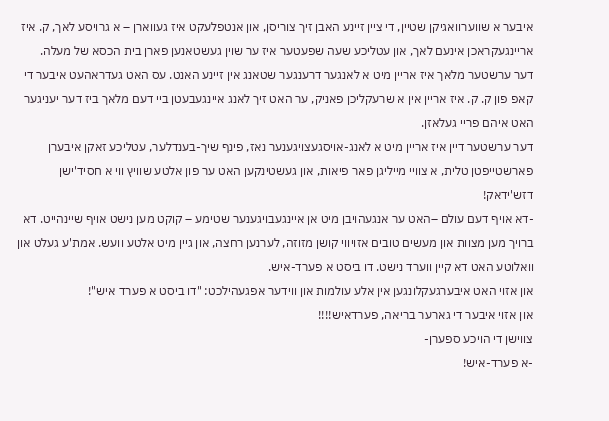איבער א שווערוואגיקן שטיין, די ציין זיינע האבן זיך צוריסן, און אנטפלעקט איז געווארן – א גרויסע לאך, ק. איז אריינגעקראכן אינעם לאך, און עטליכע שעה שפעטער איז ער שוין געשטאנען פארן בית הכסא של מעלה.
דער ערשטער מלאך איז אריין מיט א לאנגער דרענגער שטאנג אין זיינע האנט. עס האט געדראהעט איבער די קאפ פון ק. ק. איז אריין אין א שרעקליכן פאניק, ער האט זיך לאנג איינגעבעטן ביי דעם מלאך ביז דער יעניגער האט איהם פריי געלאזן.
דער ערשטער דיין איז אריין מיט א לאנג-אויסגעצויגענער נאז, פינף שיך-בענדלער, עטליכע זאקן איבערן פארשטייפטן טלית, א צוויי מייליגן פאר פיאות, און געשטינקען האט ער פון אלטע שוויץ ווי א חסיד'ישן דזש'ידאק!
-דא אויף דעם עולם –האט ער אנגעהויבן מיט אן איינגעבויגענער שטימע – קוקט מען נישט אויף שיינהייט. דא ברויך מען מצוות און מעשים טובים אזויווי קושן מזוזה, לערנען רחצה, און גיין מיט אלטע וועש. אמת'ע געלט און וואלוטע האט דא קיין ווערד נישט. דו ביסט א פערד-איש.
און אזוי האט איבערגעקלונגען אין אלע עולמות און ווידער אפגעהילכט: "דו ביסט א פערד איש"!
און אזוי איבער די גארער בריאה, פערדאיש!!!!
צווישן די הויכע ספערן-
-א פערד-איש!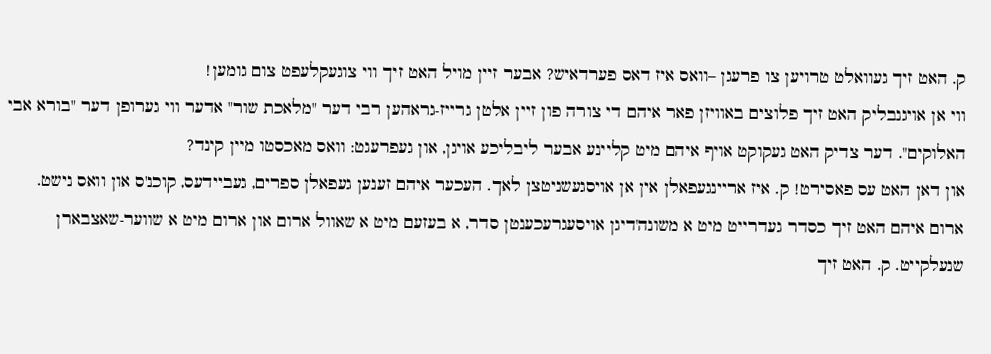ק. האט זיך געוואלט טרויען צו פרעגן –וואס איז דאס פערדאיש? אבער זיין מויל האט זיך ווי צוגעקלעפט צום גומען!
ווי אן אויגנבליק האט זיך פלוצים באוויזן פאר איהם די צורה פון זיין אלטן גרייז-גראהען רבי דער "מלאכת שור" אדער ווי גערופן דער "בורא אבי האלוקים". דער צדיק האט געקוקט אויף איהם מיט קליינע אבער ליבליכע אויגן, און געפרעגט: וואס מאכסטו מיין קינד?
און דאן האט עס פאסירט! ק. איז אריינגעפאלן אין אן אויסגעשניטצן לאך. העכער איהם זענען געפאלן ספרים, געביידעס, קוכנ'ס און וואס נישט. ארום איהם האט זיך כסדר געדרייט מיט א משונה'דיגן אויסעגרעכענטן סדר, א בעזעם מיט א שאוול ארום און ארום מיט א שווער-שאצבארן שנעלקייט. ק. האט זיך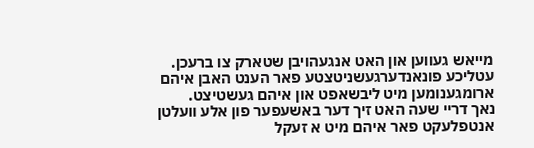מייאש געווען און האט אנגעהויבן שטארק צו ברעכן. עטליכע פונאנדערגעשניטצטע פאר הענט האבן איהם ארומגענומען מיט ליבשאפט און איהם געשטיצט.
נאך דריי שעה האט זיך דער באשעפער פון אלע וועלטן אנטפלעקט פאר איהם מיט א זעקל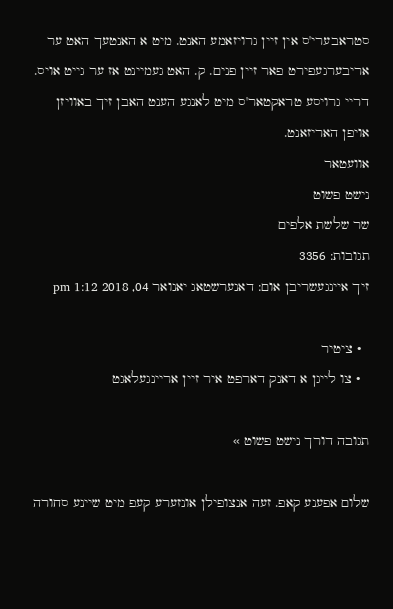סטראבערי'ס אין זיין גרויזאמע האנט. מיט א האנטעך האט ער אריבערגעפירט פאר זיין פנים. ק. האט געמיינט אז ער גייט אויס.
דריי גרויסע טראקטאר'ס מיט לאנגע הענט האבן זיך באוויזן אויפן האריזאנט.
אוועטאר
נישט פשוט
שר שלשת אלפים
תגובות: 3356
זיך איינגעשריבן אום: דאנערשטאג יאנואר 04, 2018 1:12 pm

  • ציטיר
  • צו לייגן א דאנק דארפט איר זיין אריינגעלאגט

תגובה דורך נישט פשוט »

שלום אפענע קאפ. זעה אנצופילן אונזערע קעפ מיט שיינע סחורה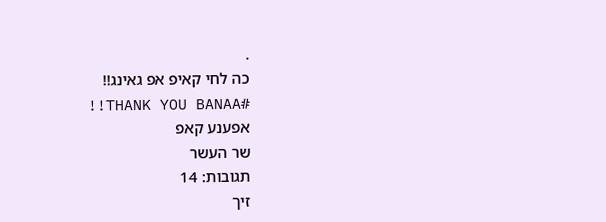.
כה לחי קאיפ אפ גאינג!!
!!THANK YOU BANAA#
אפענע קאפ
שר העשר
תגובות: 14
זיך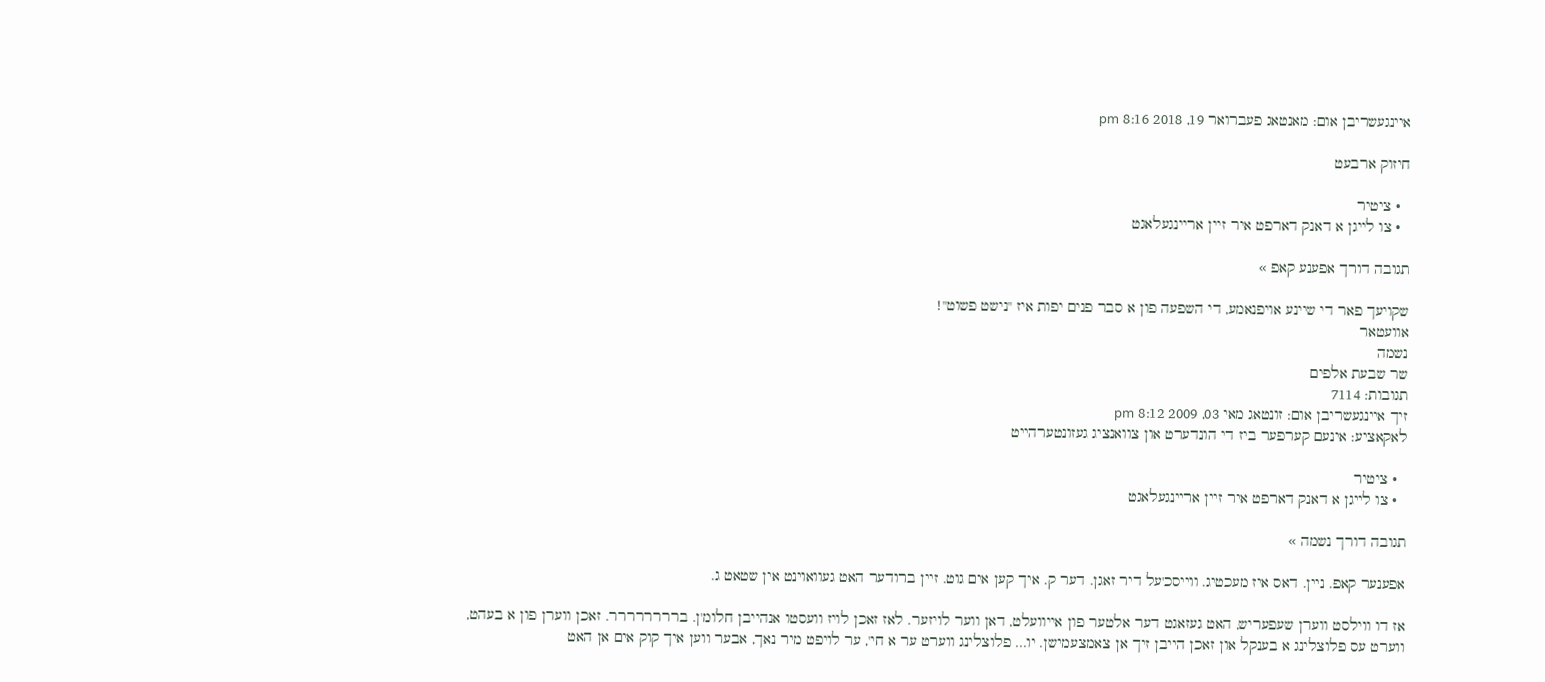איינגעשריבן אום: מאנטאג פעברואר 19, 2018 8:16 pm

חיזוק ארבעט

  • ציטיר
  • צו לייגן א דאנק דארפט איר זיין אריינגעלאגט

תגובה דורך אפענע קאפ »

שקויעך פאר די שיינע אויפנאמע, די השפעה פון א סבר פנים יפות איז "נישט פשוט"!
אוועטאר
נשמה
שר שבעת אלפים
תגובות: 7114
זיך איינגעשריבן אום: זונטאג מאי 03, 2009 8:12 pm
לאקאציע: אינעם קערפער ביז די הונדערט און צוואנציג געזונטערהייט

  • ציטיר
  • צו לייגן א דאנק דארפט איר זיין אריינגעלאגט

תגובה דורך נשמה »

אפענער קאפ. ניין. דאס איז מעכטיג. ווייסכ'על דיר זאגן. דער ק. איך קען אים גוט. זיין ברודער האט געוואוינט אין שטאט ג.

אז דו ווילסט ווערן שעפעריש, האט געזאגט דער אלטער פון אייוועלט, דאן ווער לויזער. לאז זאכן לויז וועסטו אנהייבן חלומ'ן. ברררררררר. זאכן ווערן פון א בעהט, ווערט עס פלוצלינג א בענקל און זאכן הייבן זיך אן צאמצעמישן. יו... פלוצלינג ווערט ער א חי', ער לויפט מיר נאך, אבער ווען איך קוק אים אן האט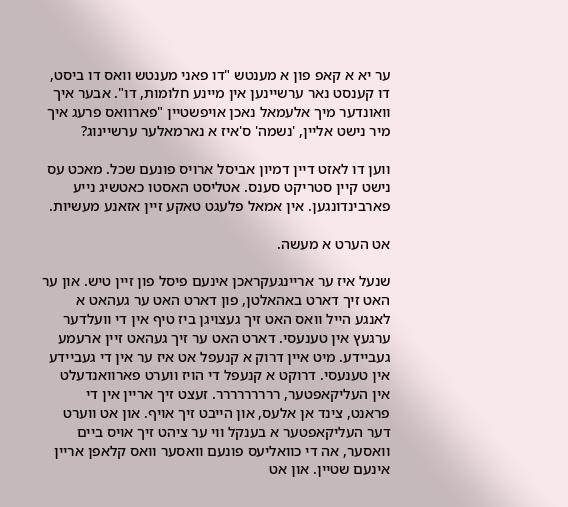ער יא א קאפ פון א מענטש "דו פאני מענטש וואס דו ביסט, דו קענסט נאר ערשיינען אין מיינע חלומות, דו". אבער איך וואונדער מיך אלעמאל נאכן אויפשטיין "פארוואס פרעג איך מיר נישט אליין, 'נשמה' ס'איז א נארמאלער ערשיינוג?

ווען דו לאזט דיין דמיון אביסל ארויס פונעם שכל. מאכט עס נישט קיין סטריקט סענס. אטליסט האסטו כאטשיג נייע פארבינדונגען. אין אמאל פלעגט טאקע זיין אזאנע מעשיות.

אט הערט א מעשה.

שנעל איז ער אריינגעקראכן אינעם פיסל פון זיין טיש. און ער האט זיך דארט באהאלטן, פון דארט האט ער געהאט א לאנגע הייל וואס האט זיך געצויגן ביז טיף אין די וועלדער ערגעץ אין טענעסי. דארט האט ער זיך געהאט זיין ארעמע געביידע. מיט איין דרוק א קנעפל אט איז ער אין די געביידע אין טענעסי. דרוקט א קנעפל די הויז ווערט פארוואנדעלט אין העליקאפטער, ררררררררר. זעצט זיך אריין אין די פראנט, צינד אן אלעס, און הייבט זיך אויף. און אט ווערט דער העליקאפטער א בענקל ווי ער ציהט זיך אויס ביים וואסער, אה די כוואליעס פונעם וואסער וואס קלאפן אריין אינעם שטיין. און אט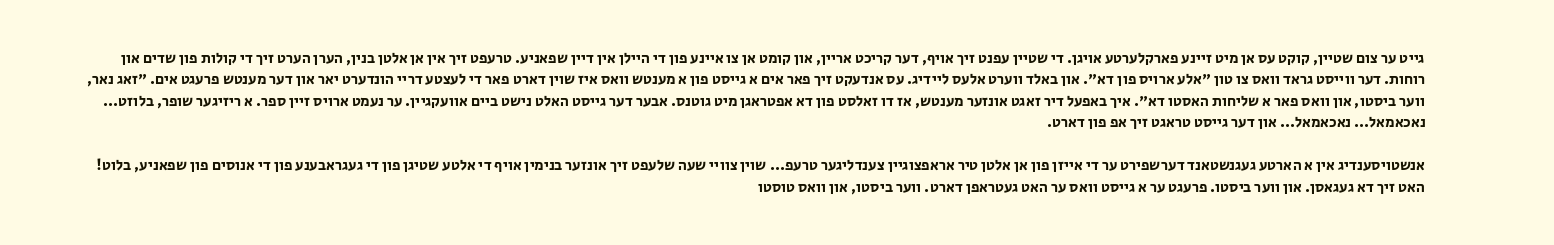גייט ער צום שטיין, קוקט עס אן מיט זיינע פארקלערטע אויגן. די שטיין עפנט זיך אויף, דער קריכט אריין, און קומט אן צו איינע פון די היילן אין דיין שפאניע. טרעפט זיך אין אן אלטן בנין, הערן הערט זיך די קולות פון שדים און רוחות. דער ווייסט גראד וואס צו טון "אלע ארויס פון דא". און באלד ווערט אלעס ליידיג. עס אנדעקט זיך פאר אים א גייסט פון א מענטש וואס איז שוין דארט פאר די לעצטע דריי הונדערט יאר און דער מענטש פרעגט אים. "זאג נאר, ווער ביסטו, און וואס פאר א שליחות האסטו דא". איך באפעל דיר זאגט אונזער מענטש, אז דו זאלסט פון דא אפטראגן מיט גוטנס. אבער דער גייסט האלט נישט ביים אוועקגיין. ער נעמט ארויס זיין ספר. א ריזיגער שופר, בלוזט... נאכאמאל... נאכאמאל... און דער גייסט טראגט זיך אפ פון דארט.

אנשטויסענדיג אין א הארטע געגנשטאנד דערשפירט ער די אייזן פון אן אלטן טיר אראפצוגיין צענדליגער טרעפ... שוין צוויי שעה שלעפט זיך אונזער בנימין אויף די אלטע שטיגן פון די געגראבענע פון די אנוסים פון שפאניע, בלוט! האט זיך דא געגאסן. און ווער ביסטו. פרעגט ער א גייסט וואס ער האט געטראפן דארט. ווער ביסטו, און וואס טוסטו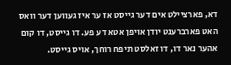דא, פארציילט אים דער גייסט אז ער איז געווען דער וואס האט פארברענט יודן אויפן אטא דע פע. דו גייסט, דו קום אהער נאר דו, דו זאלסט תיפח רוחך, אויס גייסט.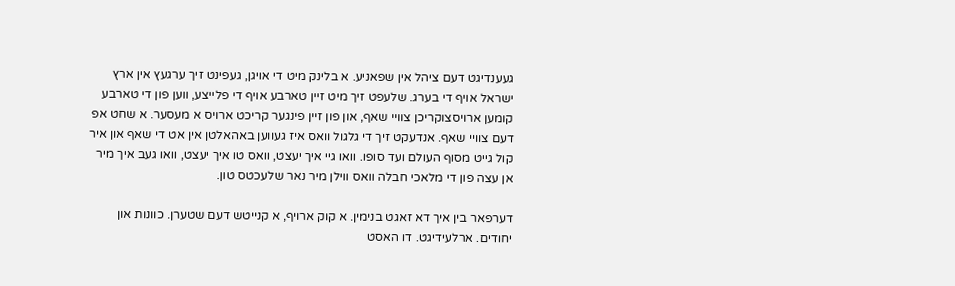געענדיגט דעם ציהל אין שפאניע. א בלינק מיט די אויגן, געפינט זיך ערגעץ אין ארץ ישראל אויף די בערג. שלעפט זיך מיט זיין טארבע אויף די פלייצע, ווען פון די טארבע קומען ארויסצוקריכן צוויי שאף, און פון זיין פינגער קריכט ארויס א מעסער. א שחט אפ דעם צוויי שאף. אנדעקט זיך די גלגול וואס איז געווען באהאלטן אין אט די שאף און איר קול גייט מסוף העולם ועד סופו. וואו גיי איך יעצט, וואס טו איך יעצט, וואו געב איך מיר אן עצה פון די מלאכי חבלה וואס ווילן מיר נאר שלעכטס טון.

דערפאר בין איך דא זאגט בנימין. א קוק ארויף, א קנייטש דעם שטערן. כוונות און יחודים. ארלעידיגט. דו האסט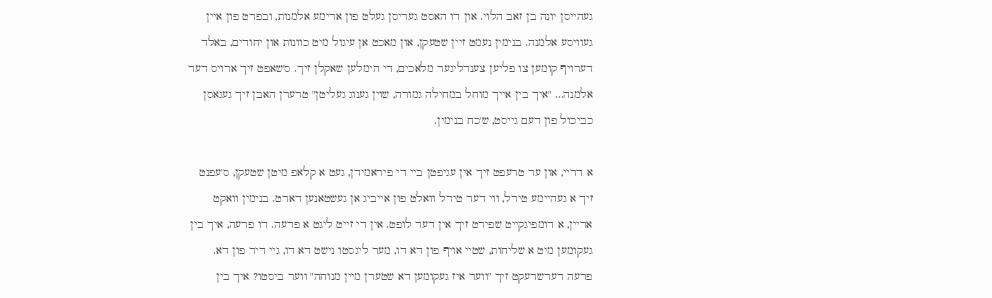געהייסן יונה בן זאב הלוי. און דו האסט געריסן געלט פון ארימע אלמנות, ובפרט פון איין געוויסע אלמנה. בנימין נעמט זיין שטעקן, און מאכט אן עיגול מיט כוונות און יחודים, באלד דערויף קומען צו פליען צענדליגער מלאכים, די הימלען שאקלן זיך. ס'שאפט זיך ארויס דער אלמנה... "איך בין אייך מוחל במחילה גמורה, שוין גענוג געליטן" טרערן האבן זיך געגאסן כביכול פון דעם גייסט, ש'כח בנימין.

א דריי, און ער טרעפט זיך אין עגיפטן ביי די פיראמידן, געט א קלאפ מיטן שטעקן, ס'עפנט זיך א געהיימע טירל, ווי דער טירל וואלט פון אייביג אן געשטאנען דארט. בנימין וואקט אריין, א דומפיגקייט שפירט זיך אין דער לופט. אין די זייט ליגט א פרעה. דו פרעה, איך בין געקומען מיט א שליחות, שטיי אויף פון דא דו, מער ליגסטו נישט דא דו, גיי דיר פון דא. פרעה דערשרעקט זיך "ווער איז געקומען דא שטערן מיין מנוחה" ווער ביסטו? איך בין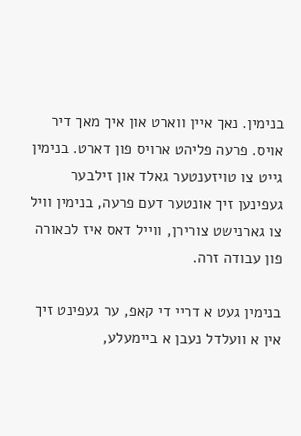בנימין. נאך איין ווארט און איך מאך דיר אויס. פרעה פליהט ארויס פון דארט. בנימין גייט צו טויזענטער גאלד און זילבער געפינען זיך אונטער דעם פרעה, בנימין וויל צו גארנישט צורירן, ווייל דאס איז לכאורה פון עבודה זרה.

בנימין געט א דריי די קאפ, ער געפינט זיך אין א וועלדל נעבן א ביימעלע,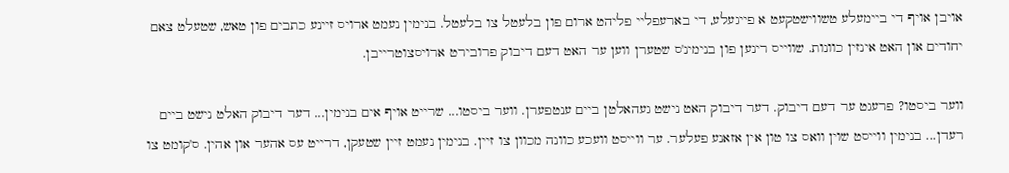אויבן אויף די ביימעלע טשווישטקעט א פייגעלע, די בארעפליי פליהט ארום פון בלעטל צו בלעטל. בנימין נעמט ארויס זיינע כתבים פון טאש, שטעלט צאם יחודים און האט אינזין כוונות. שווייס רינען פון בנימינ'ס שטערן ווען ער האט דעם דיבוק פרובירט ארויסצוטרייבן.

ווער ביסטו? פרעגט ער דעם דיבוק. דער דיבוק האט נישט געהאלטן ביים ענטפערן. ווער ביסטו... שרייט אויף אים בנימין... דער דיבוק האלט נישט ביים רעדן... בנימין ווייסט שוין וואס צו טון אין אזאנע פעלער. ער ווייסט וועכע כוונה מכוון צו זיין. בנימין נעמט זיין שטעקן, דרייט עס אהער און אהין. ס'קומט צו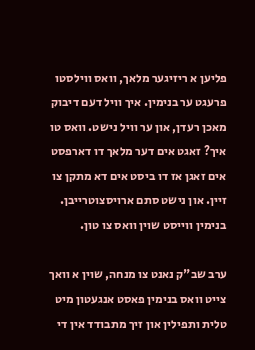פליען א ריזיגער מלאך, וואס ווילסטו פרעגט ער בנימין. איך וויל דעם דיבוק מאכן רעדן, און ער וויל נישט. וואס טו איך? זאגט אים דער מלאך דו דארפסט אים זאגן אז דו ביסט אים דא מתקן צו זיין. און נישט סתם ארויסצוטרייבן. בנימין ווייסט שוין וואס צו טון.

ערב שב"ק נאנט צו מנחה, שוין א וואך צייט וואס בנימין פאסט אנגעטון מיט טלית ותפילין און זיך מתבודד אין די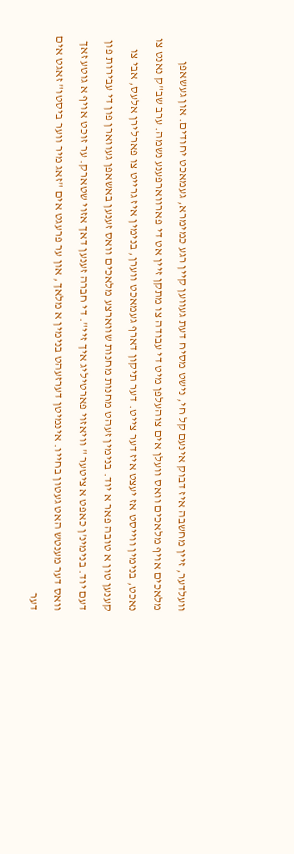וועלדער, זיין מחשבה איז דבוק אינעם קל חי, נישט מסיח דעת געווען קיין רגע כמימרא, געמאכט יחודים. און געשאפן מלאכים אויף מלאכים וואס וועלן אים צוהעלפן מיט די עבודה צו מתקן זיין אט די פארווארפענע נשמה. ערב שב"ק נאנט צו נאכט, בנימין ווייסט אז יעצט איז דער צייט. דער תיקון דארף געמאכט ווערן, בנימין איז גרייט צו פארלירן אלעס, אבי צו קענען טון א טובה פאר א יוד. בנימין זעהט מחנות מחנות שווארצע מלאכים וואס זענען באשאפן געווארן פון די עבירות פון דעם יוד. בנימינ'ן כאפט א ציטער " וויאזוי פארטיליג איך זיי". די חברה זענען דאך אזוי שטארק. ער זוכט אויף א גוטע זאך וואס דער מענטש האט געטון בחייו. אינמיטן דערזעהט בנימין א מלאך, און ער פרעגט אים "זאג מיר ווער ביסטו" זאגט אים דער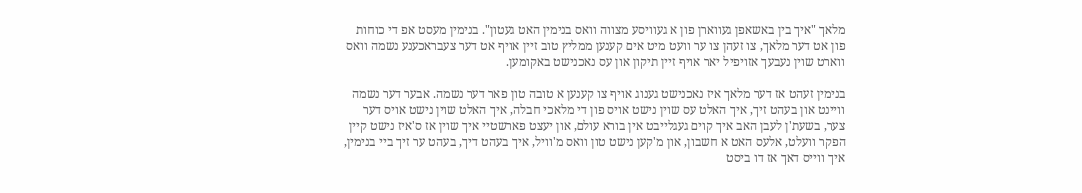מלאך "איך בין באשאפן געווארן פון א געוויסע מצווה וואס בנימין האט געטון". בנימין מעסט אפ די כוחות פון אט דער מלאך, צו זעהן צו ער וועט מיט אים קענען ממליץ טוב זיין אויף אט דער צעבראכענע נשמה וואס ווארט שוין נעבעך אזויפיל יאר אויף זיין תיקון און עס נאכנישט באקומען.

בנימין זעהט אז דער מלאך איז נאכנישט גענוג אויף צו קענען א טובה טון פאר דער נשמה. אבער דער נשמה וויינט און בעהט זיך, איך האלט עס שוין נישט אויס פון די מלאכי חבלה, איך האלט שוין נישט אויס דער צער, בשעת'ן לעבן האב איך קוים געגלייבט אין בורא עולם, און יעצט פארשטיי איך שוין אז ס'איז נישט קיין הפקר וועלט, אלעס האט א חשבון, און מ'קען נישט טון וואס מ'וויל, איך בעהט דיך, בעהט ער זיך ביי בנימין, איך ווייס דאך אז דו ביסט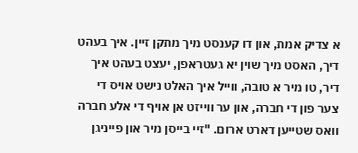א צדיק אמת, און דו קענסט מיך מתקן זיין. איך בעהט דיך, האסט מיך שוין יא געטראפן, יעצט בעהט איך דיר, טו מיר א טובה, ווייל איך האלט נישט אויס די צער פון די חברה, און ער ווייזט אן אויף די אלע חברה וואס שטייען דארט ארום. "זיי בייסן מיר און פייניגן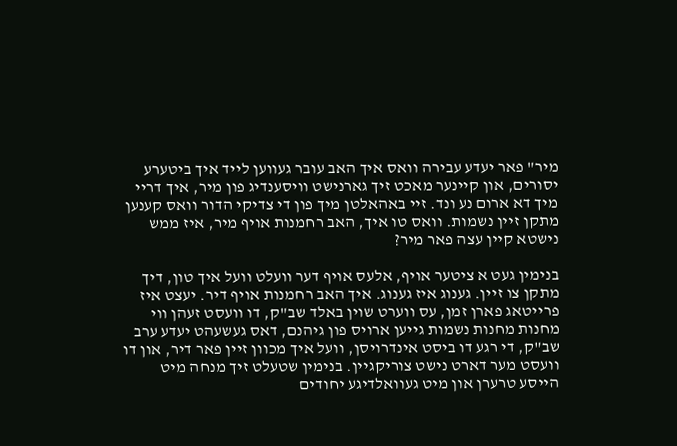מיר" פאר יעדע עבירה וואס איך האב עובר געווען לייד איך ביטערע יסורים, און קיינער מאכט זיך גארנישט וויסענדיג פון מיר, איך דריי מיך דא ארום נע ונד. זיי באהאלטן מיך פון די צדיקי הדור וואס קענען מתקן זיין נשמות. וואס טו איך, האב רחמנות אויף מיר, איז ממש נישטא קיין עצה פאר מיר?

בנימין געט א ציטער אויף, אלעס אויף דער וועלט וועל איך טון, דיך מתקן צו זיין. גענוג איז גענוג. איך האב רחמנות אויף דיר. יעצט איז פרייטאג פארן זמן, עס ווערט שוין באלד שב"ק, דו וועסט זעהן ווי מחנות מחנות נשמות גייען ארויס פון גיהנם, דאס געשעהט יעדע ערב שב"ק, די רגע דו ביסט אינדרויסן, וועל איך מכוון זיין פאר דיר, און דו וועסט מער דארט נישט צוריקגיין. בנימין שטעלט זיך מנחה מיט הייסע טרערן און מיט געוואלדיגע יחודים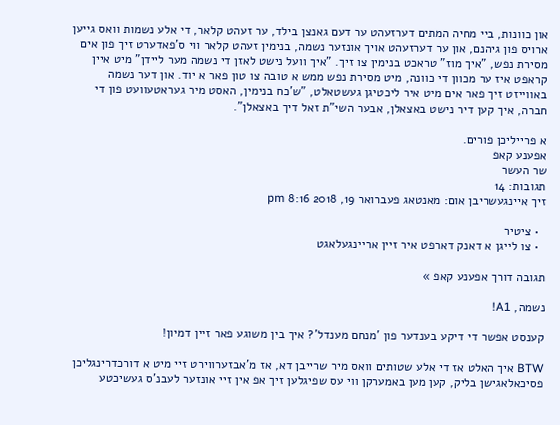און כוונות, ביי מחיה המתים דערזעהט ער דעם גאנצן בילד, ער זעהט קלאר, די אלע נשמות וואס גייען ארויס פון גיהנם, און ער דערזעהט אויך אונזער נשמה, בנימין זעהט קלאר ווי ס'פאדערט זיך פון אים מסירת נפש, "איך מוז" טראכט בנימין צו זיך. "איך וועל נישט לאזן די נשמה מער ליידן" מיט איין קראפט איז ער מכוון די כוונה, מיט מסירת נפש ממש א טובה צו טון פאר א יוד. און דער נשמה באווייזט זיך פאר אים מיט איר ליכטיגן געשטאלט, "ש'כח בנימין, האסט מיר געראטעוועט פון די חברה, איך קען דיר נישט באצאלן, אבער השי"ת זאל דיך באצאלן".

א פרייליכן פורים.
אפענע קאפ
שר העשר
תגובות: 14
זיך איינגעשריבן אום: מאנטאג פעברואר 19, 2018 8:16 pm

  • ציטיר
  • צו לייגן א דאנק דארפט איר זיין אריינגעלאגט

תגובה דורך אפענע קאפ »

נשמה, A1!

קענסט אפשר די דיקע בענדער פון 'מנחם מענדל'? איך בין משוגע פאר זיין דמיון!

BTW איך האלט אז די אלע שטותים וואס מיר שרייבן דא, אז מ'אבזערווירט זיי מיט א דורכדרינגליכן פסיכאלאגישן בליק, קען מען באמערקן ווי עס שפיגלען זיך אפ אין זיי אונזער לעבנ'ס געשיכטע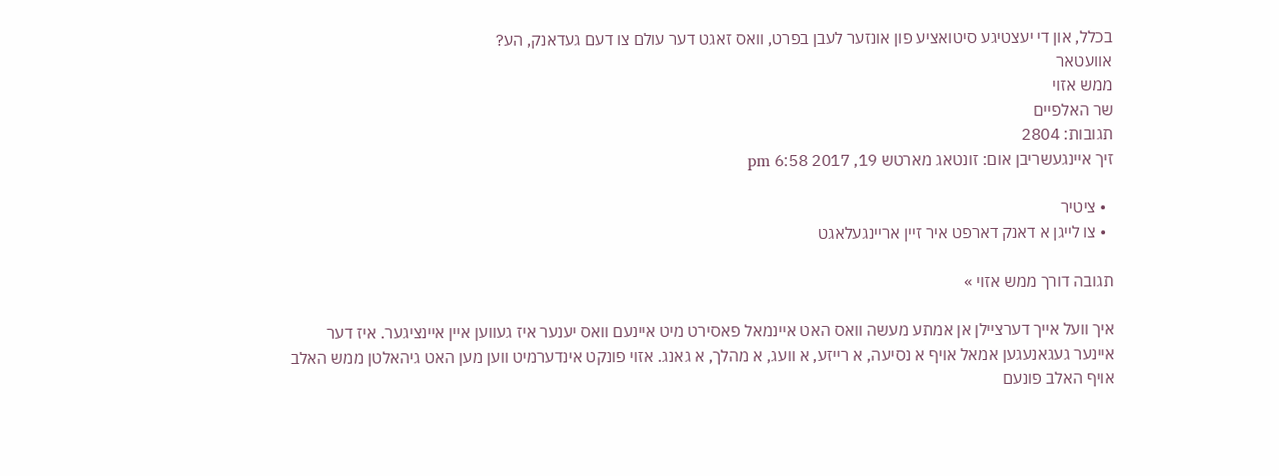בכלל, און די יעצטיגע סיטואציע פון אונזער לעבן בפרט, וואס זאגט דער עולם צו דעם געדאנק, הע?
אוועטאר
ממש אזוי
שר האלפיים
תגובות: 2804
זיך איינגעשריבן אום: זונטאג מארטש 19, 2017 6:58 pm

  • ציטיר
  • צו לייגן א דאנק דארפט איר זיין אריינגעלאגט

תגובה דורך ממש אזוי »

איך וועל אייך דערציילן אן אמתע מעשה וואס האט איינמאל פאסירט מיט איינעם וואס יענער איז געווען איין איינציגער. איז דער איינער געגאנעגען אמאל אויף א נסיעה, א רייזע, א וועג, א מהלך, א גאנג. אזוי פונקט אינדערמיט ווען מען האט גיהאלטן ממש האלב אויף האלב פונעם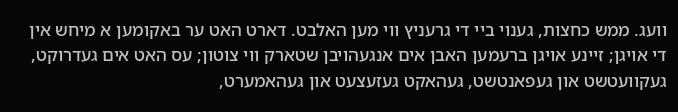וועג. ממש כחצות, גענוי ביי די גרעניץ ווי מען האלבט. דארט האט ער באקומען א מיחש אין די אויגן; זיינע אויגן ברעמען האבן אים אנגעהויבן שטארק ווי צוטון; עס האט אים געדרוקט, געקוועטשט און געפאנטשט, געהאקט געזעצעט און געהאמערט,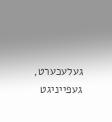געלעכערט, געפייניגט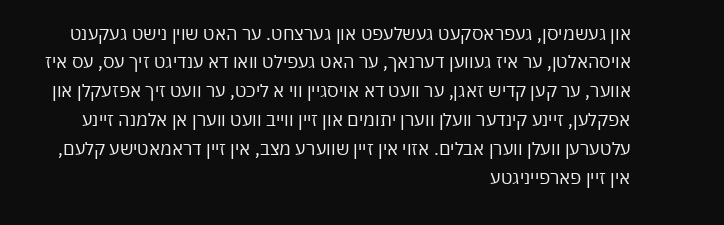און געשמיסן, געפראסקעט געשלעפט און גערצחט. ער האט שוין נישט געקענט אויסהאלטן, ער איז געווען דערנאך, ער האט געפילט וואו דא ענדיגט זיך עס, עס איז אווער, ער קען קדיש זאגן, ער וועט דא אויסגיין ווי א ליכט, ער וועט זיך אפזעקלן און אפקלען, זיינע קינדער וועלן ווערן יתומים און זיין ווייב וועט ווערן אן אלמנה זיינע עלטערען וועלן ווערן אבלים. אזוי אין זיין שווערע מצב, אין זיין דראמאטישע קלעם, אין זיין פארפייניגטע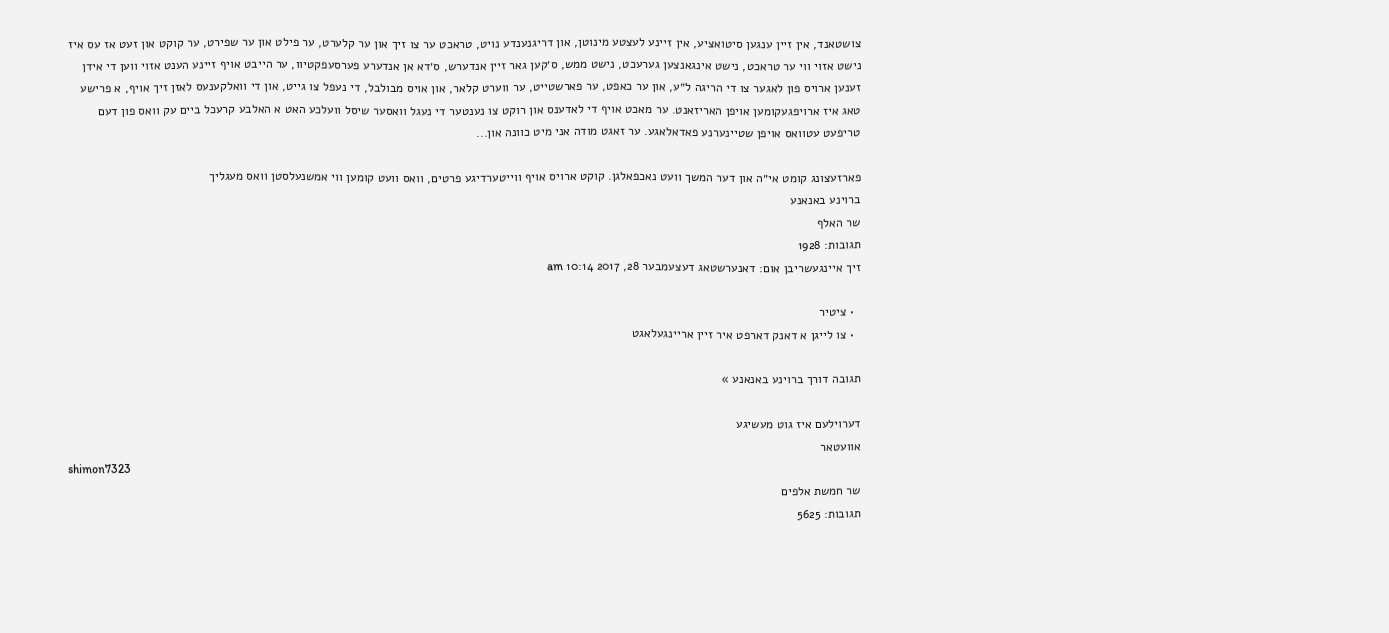צושטאנד, אין זיין ענגען סיטואציע, אין זיינע לעצטע מינוטן, און דריגנענדע נויט, טראכט ער צו זיך און ער קלערט, ער פילט און ער שפירט, ער קוקט און זעט אז עס איז נישט אזוי ווי ער טראכט, נישט אינגאנצען גערעכט, נישט ממש, ס׳קען גאר זיין אנדערש, ס׳דא אן אנדערע פערסעפקטיוו, ער הייבט אויף זיינע הענט אזוי ווען די אידן זענען ארויס פון לאגער צו די הריגה ל״ע, און ער כאפט, ער פארשטייט, ער ווערט קלאר, און אויס מבולבל, די נעפל צו גייט, און די וואלקענעס לאזן זיך אויף, א פרישע טאג איז ארויפגעקומען אויפן האריזאנט. ער מאכט אויף די לאדענס און רוקט צו נענטער די נעגל וואסער שיסל וועלכע האט א האלבע קרעכל ביים עק וואס פון דעם טריפעט עטוואס אויפן שטיינערנע פאדאלאגע. ער זאגט מודה אני מיט כוונה און...

פארזעצונג קומט אי״ה און דער המשך וועט נאכפאלגן. קוקט ארויס אויף ווייטערדיגע פרטים, וואס וועט קומען ווי אמשנעלסטן וואס מעגליך
ברוינע באנאנע
שר האלף
תגובות: 1928
זיך איינגעשריבן אום: דאנערשטאג דעצעמבער 28, 2017 10:14 am

  • ציטיר
  • צו לייגן א דאנק דארפט איר זיין אריינגעלאגט

תגובה דורך ברוינע באנאנע »

דערוילעם איז גוט מעשיגע
אוועטאר
shimon7323
שר חמשת אלפים
תגובות: 5625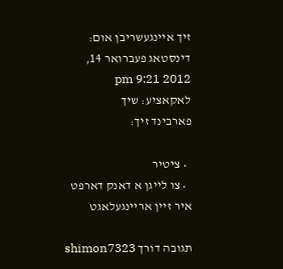זיך איינגעשריבן אום: דינסטאג פעברואר 14, 2012 9:21 pm
לאקאציע: שיך
פארבינד זיך:

  • ציטיר
  • צו לייגן א דאנק דארפט איר זיין אריינגעלאגט

תגובה דורך shimon7323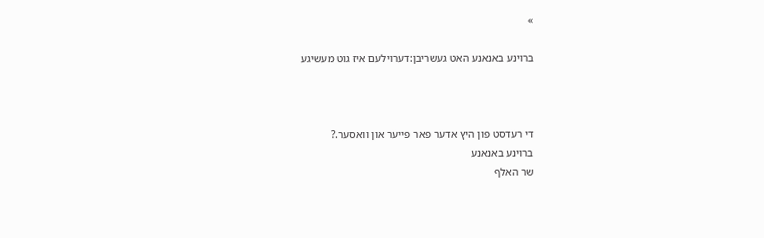»

ברוינע באנאנע האט געשריבן:דערוילעם איז גוט מעשיגע



די רעדסט פון היץ אדער פאר פייער און וואסער.?
ברוינע באנאנע
שר האלף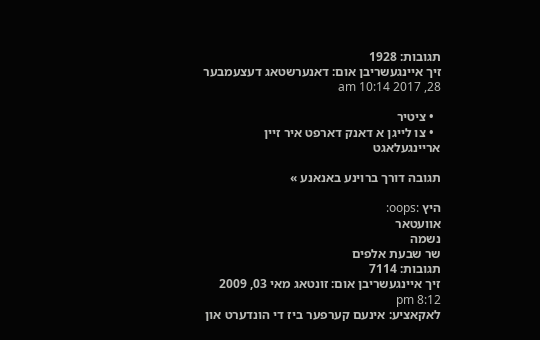תגובות: 1928
זיך איינגעשריבן אום: דאנערשטאג דעצעמבער 28, 2017 10:14 am

  • ציטיר
  • צו לייגן א דאנק דארפט איר זיין אריינגעלאגט

תגובה דורך ברוינע באנאנע »

היץ :oops:
אוועטאר
נשמה
שר שבעת אלפים
תגובות: 7114
זיך איינגעשריבן אום: זונטאג מאי 03, 2009 8:12 pm
לאקאציע: אינעם קערפער ביז די הונדערט און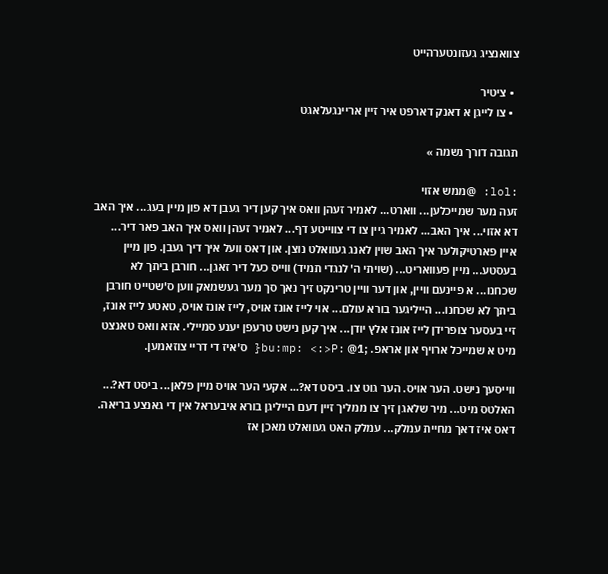צוואנציג געזונטערהייט

  • ציטיר
  • צו לייגן א דאנק דארפט איר זיין אריינגעלאגט

תגובה דורך נשמה »

:lol: @ממש אזוי
זעה מער שמייכלען... ווארט... לאמיר זעהן וואס איך קען דיר געבן דא פון מיין בעג... איך האב דא אזוי... איך האב... לאמיר גיין צו די צווייטע דף... לאמיר זעהן וואס איך האב פאר דיר... איין פארטיקולער איך האב שוין לאנג געוואלט נוצן. און דאס וועל איך דיך געבן. פון מיין בעסטע... מיין פעוואריט... (שויתי ה' לנגדי תמיד) ווייס כעל דיר זאגן... חורבן ביתך לא שכחנו... א פיינעם וויין, און דער וויין טרינקט זיך נאך סך מער געשמאק ווען ס'שטייט חורבן ביתך לא שכחנו... הייליגער בורא עולם... אוי לייז אונז אויס, לייז אונז אויס, טאטע לייז אונז, זיי בעסער צופרידן לייז אונז אלץ יודן... איך קען נישט טרעפן יענע סמיילי. אזא וואס טאנצט מיט א שמייכל ארויף און אראפ. ;1@ :bu:mp: <:>P{ ס'איז די דריי צוזאמען.

ווייסעך נישט. הער אויס. הער גוט צו. ביסט דא?... אקעי הער אויס מיין פלאן... ביסט דא?... האלטס מיט... מיר שלאגן זיך צו ממליך זיין דעם הייליגן בורא איבעראל אין די גאנצע בריאה. דאס איז דאך מחיית עמלק... עמלק האט געוואלט מאכן אז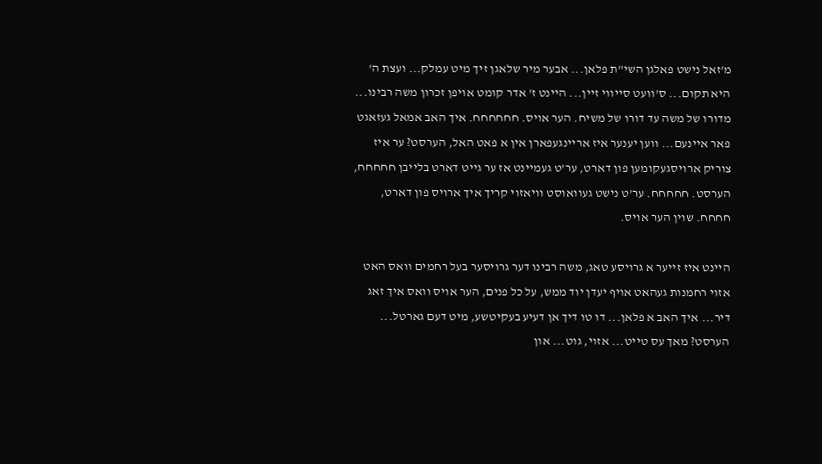מ'זאל נישט פאלגן השי"ת פלאן... אבער מיר שלאגן זיך מיט עמלק... ועצת ה' היא תקום... ס'וועט סייווי זיין... היינט ז' אדר קומט אויפן זכרון משה רבינו... מדורו של משה עד דורו של משיח. הער אויס. חחחחחח. איך האב אמאל געזאגט פאר איינעם... ווען יענער איז אריינגעפארן אין א פאט האל, הערסט? ער איז צוריק ארויסגעקומען פון דארט, ער'ט געמיינט אז ער גייט דארט בלייבן חחחחח, הערסט. חחחחח. ער'ט נישט געוואוסט וויאזוי קריך איך ארויס פון דארט, חחחח. שוין הער אויס.

היינט איז זייער א גרויסע טאג, משה רבינו דער גרויסער בעל רחמים וואס האט אזוי רחמנות געהאט אויף יעדן יוד ממש, על כל פנים, הער אויס וואס איך זאג דיר... איך האב א פלאן... דו טו דיך אן דעיע בעקיטשע, מיט דעם גארטל... הערסט? מאך עס טייט... אזוי, גוט... און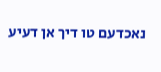נאכדעם טו דיך אן דעיע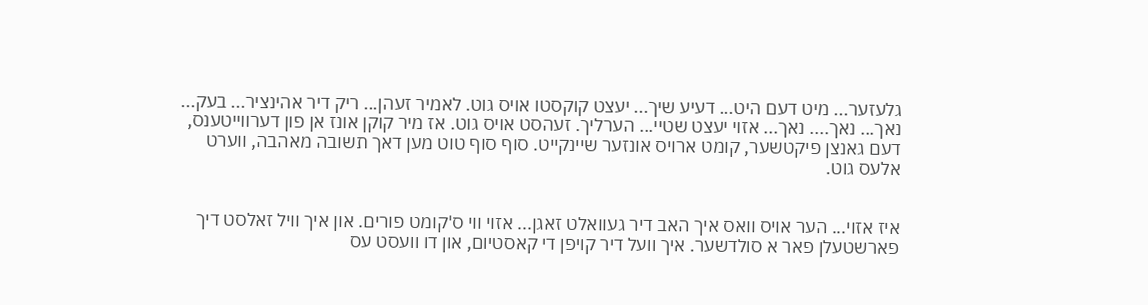גלעזער... מיט דעם היט... דעיע שיך... יעצט קוקסטו אויס גוט. לאמיר זעהן... ריק דיר אהינציר... בעק... נאך... נאך.... נאך... אזוי יעצט שטיי... הערליך. זעהסט אויס גוט. אז מיר קוקן אונז אן פון דערווייטענס, דעם גאנצן פיקטשער, קומט ארויס אונזער שיינקייט. סוף סוף טוט מען דאך תשובה מאהבה, ווערט אלעס גוט.


איז אזוי... הער אויס וואס איך האב דיר געוואלט זאגן... אזוי ווי ס'קומט פורים. און איך וויל זאלסט דיך פארשטעלן פאר א סולדשער. איך וועל דיר קויפן די קאסטיום, און דו וועסט עס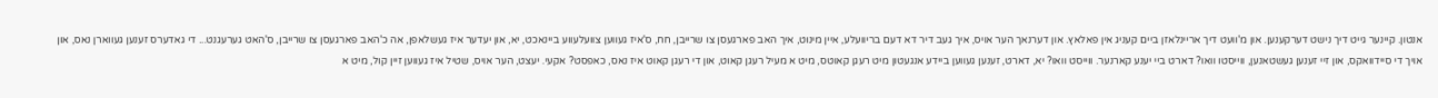אנטון. קיינער גייט דיך נישט דערקענען. און מ'וועט דיך אריינלאזן ביים קעניג אין פאלאץ. און דערנאך הער אויס, איך געב דיר דא דעם בריוועלע, איין מינוט, איך האב פארגעסן צו שרייבן, חח, ס'איז געווען צוועלעווע ביינאכט, יא, און יעדער איז געשלאפן, אה כ'האב פארגעסן צו שרייבן, ס'האט גערעגנט... די גאדערס זענען געווארן נאס, און אויך די סיידוואקס, און זיי זענען געשטאנען, ווייסטו וואו? דארט ביי יענע קארנער. ווייסט וואו? יא, דארט, זענען געווען ביידע אנגעטון מיט רעגן קאוטס, מיט א מעיל רעגן קאוט, און די רעגן קאוט איז נאס, כאפסט? אקעי. יעצט, הער אויס, שטיל איז געווען זיין קול, מיט א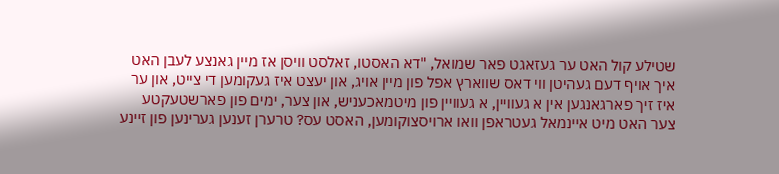שטילע קול האט ער געזאגט פאר שמואל, "דא האסטו, זאלסט וויסן אז מיין גאנצע לעבן האט איך אויף דעם געהיטן ווי דאס שווארץ אפל פון מיין אויג, און יעצט איז געקומען די צייט, און ער איז זיך פארגאנגען אין א געוויין, א געוויין פון מיטמאכעניש, און צער, ימים פון פארשטעקטע צער האט מיט איינמאל געטראפן וואו ארויסצוקומען, האסט עס? טרערן זענען גערינען פון זיינע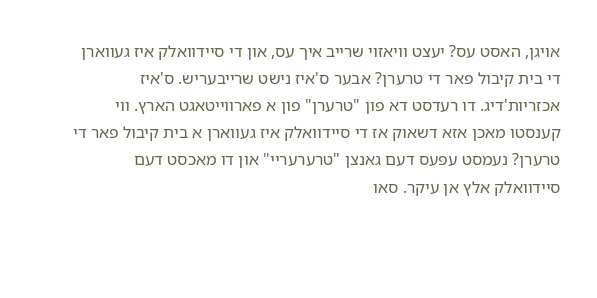אויגן, האסט עס? יעצט וויאזוי שרייב איך עס, און די סיידוואלק איז געווארן די בית קיבול פאר די טרערן? אבער ס'איז נישט שרייבעריש. ס'איז אכזריות'דיג. דו רעדסט דא פון "טרערן" פון א פארווייטאגט הארץ. ווי קענסטו מאכן אזא דשאוק אז די סיידוואלק איז געווארן א בית קיבול פאר די טרערן? נעמסט עפעס דעם גאנצן "טרערעריי" און דו מאכסט דעם סיידוואלק אלץ אן עיקר. סאו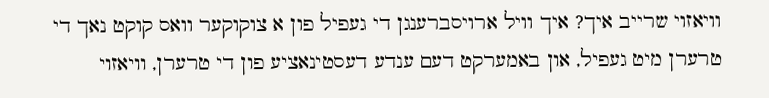וויאזוי שרייב איך? איך וויל ארויסברענגן די געפיל פון א צוקוקער וואס קוקט נאך די טרערן מיט געפיל, און באמערקט דעם ענדע דעסטינאציע פון די טרערן, וויאזוי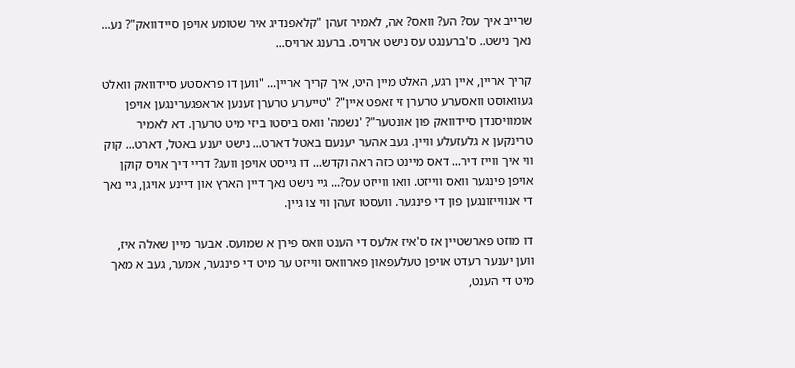שרייב איך עס? הע? וואס? אה, לאמיר זעהן "קלאפנדיג איר שטומע אויפן סיידוואק"? נע... נאך נישט.. ס'ברענגט עס נישט ארויס. ברענג ארויס...

קריך אריין, איין רגע, האלט מיין היט, איך קריך אריין... "ווען דו פראסטע סיידוואק וואלט געוואוסט וואסערע טרערן זי זאפט איין"? "טייערע טרערן זענען אראפגערינגען אויפן אומוויסנדן סיידוואק פון אונטער"? 'נשמה' וואס ביסטו ביזי מיט טרערן. דא לאמיר טרינקען א גלעזעלע וויין. געב אהער יענעם באטל דארט... נישט יענע באטל, דארט... קוק ווי איך ווייז דיר... דאס מיינט כזה ראה וקדש... דו גייסט אויפן וועג? דריי דיך אויס קוקן אויפן פינגער וואס ווייזט. וואו ווייזט עס?... גיי נישט נאך דיין הארץ און דיינע אויגן, גיי נאך די אנווייזונגען פון די פינגער. וועסטו זעהן ווי צו גיין.

דו מוזט פארשטיין אז ס'איז אלעס די הענט וואס פירן א שמועס. אבער מיין שאלה איז, ווען יענער רעדט אויפן טעלעפאון פארוואס ווייזט ער מיט די פינגער, אמער, געב א מאך מיט די הענט,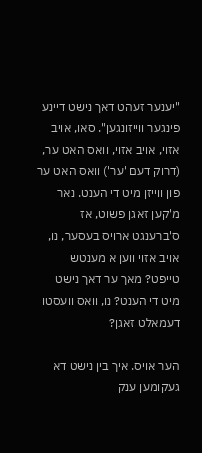"יענער זעהט דאך נישט דיינע פינגער ווייזונגען". סאו, אויב אזוי, אויב אזוי, וואס האט ער, (דרוק דעם 'ער') וואס האט ער פון ווייזן מיט די הענט. נאר מ'קען זאגן פשוט, אז ס'ברענגט ארויס בעסער, נו, אויב אזוי ווען א מענטש טייפט? מאך ער דאך נישט מיט די הענט? נו, וואס וועסטו דעמאלט זאגן?

הער אויס. איך בין נישט דא געקומען ענק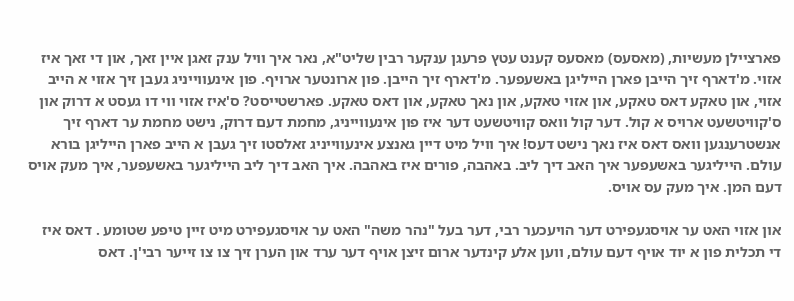פארציילן מעשיות, (מאסעס) מאסעס קענט עטץ פרעגן ענקער רבין שליט"א, נאר איך וויל ענק זאגן איין זאך, און די זאך איז אזוי. מ'דארף זיך הייבן פארן הייליגן באשעפער. מ'דארף זיך הייבן. פון ארונטער ארויף. פון אינעווייניג געבן זיך אזוי א הייב אזוי, און טאקע דאס טאקע, און אזוי טאקע, און נאך טאקע, און דאס טאקע. פארשטייסט? ס'איז אזוי ווי דו געסט א דרוק און ס'קוויטשעט ארויס א קול. דער קול וואס קוויטשעט דער איז פון אינעווייניג, מחמת דעם דרוק, נישט מחמת ער דארף זיך אנשטרענגען וואס דאס איז נאך נישט דעס! איך וויל מיט דיין גאנצע אינעווייניג זאלסטו זיך געבן א הייב פארן הייליגן בורא עולם. הייליגער באשעפער איך האב דיך ליב. באהבה, פורים איז באהבה. איך האב דיך ליב הייליגער באשעפער, איך מעק אויס דעם המן. איך מעק עס אויס.

און אזוי האט ער אויסגעפירט דער הויעכער רבי, דער בעל "נהר משה" האט ער אויסגעפירט מיט זיין טיפע שטומע . דאס איז די תכלית פון א יוד אויף דעם עולם, ווען אלע קינדער ארום זיצן אויף דער ערד און הערן זיך צו צו זייער רבי'ן. דאס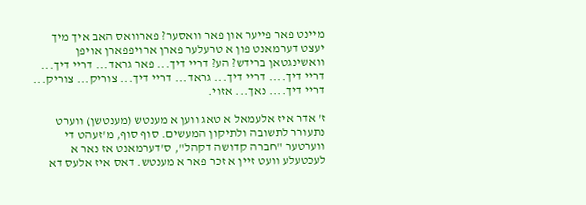מיינט פאר פייער און פאר וואסער? פארוואס האב איך מיך יעצט דערמאנט פון א טרעלער פארן ארויפפארן אויפן וואשינגטאן ברידש? הע? דריי דיך... פאר גראד... דריי דיך... דריי דיך.... דריי דיך... גראד... דריי דיך... צוריק... צוריק... דריי דיך.... נאך... אזוי.

ז' אדר איז אלעמאל א טאג ווען א מענטש (מענטשן) ווערט נתעורר לתשובה ולתיקון המעשים. סוף סוף, מ'זעהט די ווערטער "חברה קדושה דקהל", ס'דערמאנט אז נאר א לעכטעלע וועט זיין א זכר פאר א מענטש. דאס איז אלעס דא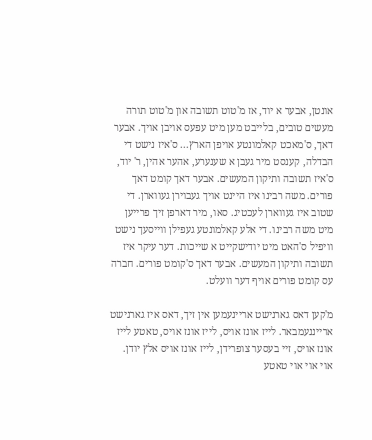אונטן, אבער א יוד, אז מ'טוט תשובה און מ'טוט תורה מעשים טובים, בלייבט מען מיט עפעס אויבן אויך. אבער דאך, ס'מאכט קאלמונטע אויפן הארץ... ס'איז נישט די הבדלה, קענסט מיר געבן א שענערע, אהער אהין, ר' יוד, ס'איז תשובה ותיקון המעשים. אבער דאך קומט דאך פורים. משה רבינו איז היינט אויך געבוירן געווארן. די שטוב איז געווארן לעכטיג. סאו, מיר דארפן זיך פרייען מיט משה רבינו. די אלע קאלמונטע געפילן ווייסעך נישט וויפיל ס'האט מיט יודישקייט א שייכות. דער עיקר איז תשובה ותיקון המעשים. אבער דאך ס'קומט פורים. חברה עס קומט פורים אויף דער וועלט.

מ'קען דאס גארנישט אריינעמען אין זיך, דאס איז גארנישט ארייננעמבאר. לייז אונז אויס, לייז אונז אויס, טאטע לייז אונז אויס, זיי בעסער צופרידן, לייז אונז אויס אלץ יודן. אוי אוי אוי טאטע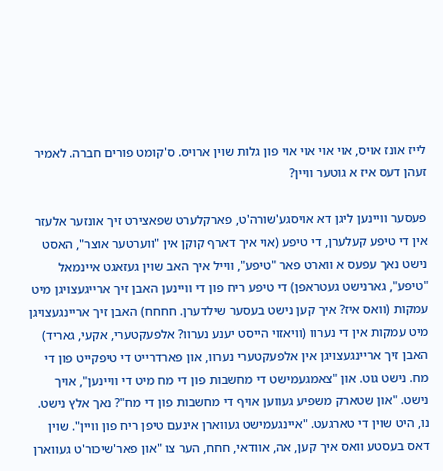לייז אונז אויס, אוי אוי אוי אוי פון גלות שוין ארויס. ס'קומט פורים חברה. לאמיר זעהן דעס איז א גוטער וויין?

פעסער וויינען ליגן דא אויסגע'שורה'ט, פארקלערט שפאצירט זיך אונזער אלעזר אין די טיפע קעלערן, די טיפע (אוי איך דארף קוקן אין "ווערטער אוצר", האסט נישט נאך עפעס א ווארט פאר "טיפע", ווייל איך האב שוין געזאגט איינמאל "טיפע", גארנישט געטראפן) די טיפע ריח פון די וויינען האבן זיך ארייגעצויגן מיט עמקות (וואס איז? איך קען נישט בעסער שילדערן. חחחח) האבן זיך אריינגעצויגן מיט עמקות אין די נערוו (וויאזוי הייסט יענע נערוו? אלפעקטערי, אקעי, גאריד) האבן זיך אריינגעצויגן אין אלפעקטערי נערוו, און פארדרייט די טיפקייט פון די מח. נישט גוט. און "צאמגעמישט די מחשבות פון די מח מיט די וויינען", אויך נישט. "און שטארק משפיע געווען אויף די מחשבות פון די מח"? נאך אלץ נישט. נו, היט שוין די טארגעט. "איינגעמישט געווארן אינעם טיפן ריח פון וויין". שוין דאס בעסטע וואס איך קען, אה, אוודאי, חחח, הער צו "און פאר'שיכור'ט געווארן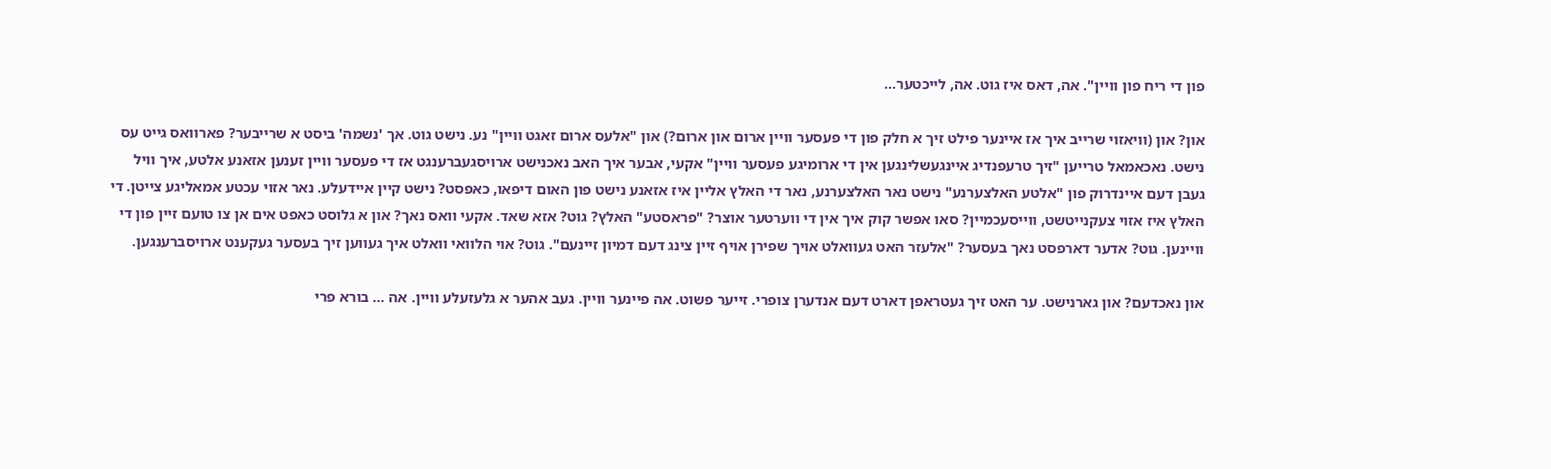פון די ריח פון וויין". אה, דאס איז גוט. אה, לייכטער...

און? און (וויאזוי שרייב איך אז איינער פילט זיך א חלק פון די פעסער וויין ארום און ארום?) און "אלעס ארום זאגט וויין" נע. נישט גוט. אך 'נשמה' ביסט א שרייבער? פארוואס גייט עס נישט. נאכאמאל טרייען "זיך טרעפנדיג איינגעשלינגען אין די ארומיגע פעסער וויין" אקעי, אבער איך האב נאכנישט ארויסגעברענגט אז די פעסער וויין זענען אזאנע אלטע, איך וויל געבן דעם איינדרוק פון "אלטע האלצערנע" נישט נאר האלצערנע, נאר די האלץ אליין איז אזאנע נישט פון האום דיפאו, כאפסט? נישט קיין איידעלע. נאר אזוי עכטע אמאליגע צייטן. די האלץ איז אזוי צעקנייטשט, ווייסעכמיין? סאו אפשר קוק איך אין די ווערטער אוצר? "פראסטע" האלץ? גוט? אזא שאד. אקעי וואס נאך? און א גלוסט כאפט אים אן צו טועם זיין פון די וויינען. גוט? אדער דארפסט נאך בעסער? "אלעזר האט געוואלט אויך שפירן אויף זיין צינג דעם דמיון זיינעם". גוט? אוי הלוואי וואלט איך געווען זיך בעסער געקענט ארויסברענגען.

און נאכדעם? און גארנישט. ער האט זיך געטראפן דארט דעם אנדערן צופרי. זייער פשוט. אה פיינער וויין. געב אהער א גלעזעלע וויין. אה ... בורא פרי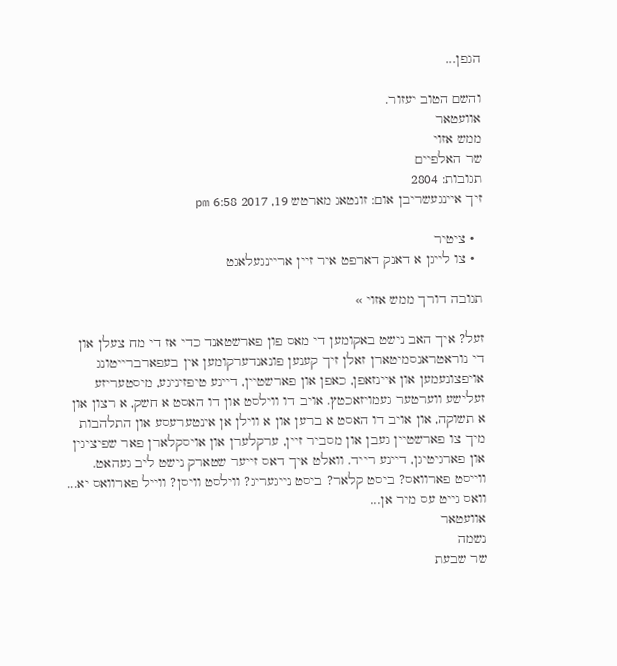הגפן...

והשם הטוב יעזור.
אוועטאר
ממש אזוי
שר האלפיים
תגובות: 2804
זיך איינגעשריבן אום: זונטאג מארטש 19, 2017 6:58 pm

  • ציטיר
  • צו לייגן א דאנק דארפט איר זיין אריינגעלאגט

תגובה דורך ממש אזוי »

זעל? איך האב נישט באקומען די מאס פון פארשטאנד כדי אז די מח צעלן און די נוראטראנסמיטארן זאלן זיך קענען פונאנדערקומען אין בעפארברייטונג אויפצונעמען און איינזאפן, כאפן און פארשטיין, דיינע טיפזיניגע, מיסטעריזע זעלישע ווערטער געמויזאכטץ. אויב דו ווילסט און דו האסט א חשק, א רצון און א תשוקה, און אויב דו האסט א ברען און א ווילן אן אינטערעסע און התלהבות מיך צו פארשטיין געבן און מסביר זיין, ערקלערן און אויסקלארן פאר שפיציגין און פארגיטיגן, דיינע רייד. וואלט איך דאס זייער שטארק נישט ליב געהאט. ווייסט פארוואס? ביסט קלאר? ביסט נייגעריג? ווילסט וויסן? ווייל פארוואס יא... וואס גייט עס מיר אן...
אוועטאר
נשמה
שר שבעת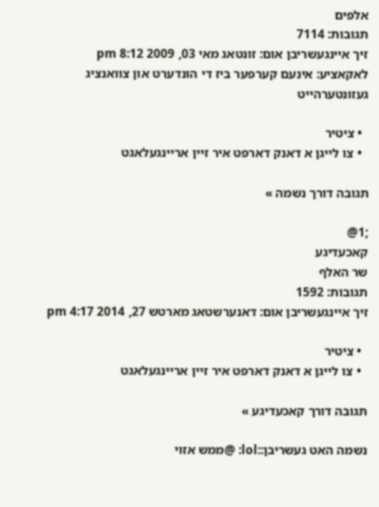אלפים
תגובות: 7114
זיך איינגעשריבן אום: זונטאג מאי 03, 2009 8:12 pm
לאקאציע: אינעם קערפער ביז די הונדערט און צוואנציג געזונטערהייט

  • ציטיר
  • צו לייגן א דאנק דארפט איר זיין אריינגעלאגט

תגובה דורך נשמה »

;1@
קאכעדיגע
שר האלף
תגובות: 1592
זיך איינגעשריבן אום: דאנערשטאג מארטש 27, 2014 4:17 pm

  • ציטיר
  • צו לייגן א דאנק דארפט איר זיין אריינגעלאגט

תגובה דורך קאכעדיגע »

נשמה האט געשריבן::lol: @ממש אזוי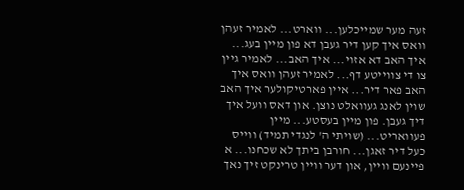זעה מער שמייכלען... ווארט... לאמיר זעהן וואס איך קען דיר געבן דא פון מיין בעג... איך האב דא אזוי... איך האב... לאמיר גיין צו די צווייטע דף... לאמיר זעהן וואס איך האב פאר דיר... איין פארטיקולער איך האב שוין לאנג געוואלט נוצן. און דאס וועל איך דיך געבן. פון מיין בעסטע... מיין פעוואריט... (שויתי ה' לנגדי תמיד) ווייס כעל דיר זאגן... חורבן ביתך לא שכחנו... א פיינעם וויין, און דער וויין טרינקט זיך נאך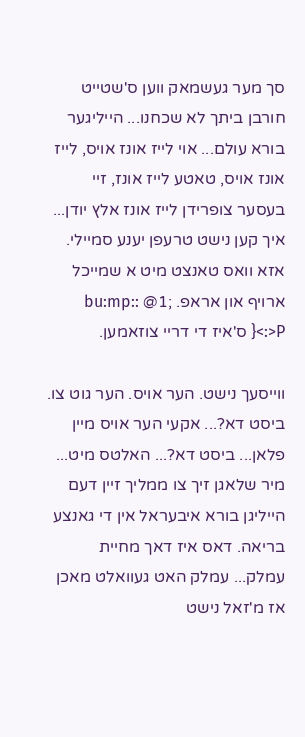סך מער געשמאק ווען ס'שטייט חורבן ביתך לא שכחנו... הייליגער בורא עולם... אוי לייז אונז אויס, לייז אונז אויס, טאטע לייז אונז, זיי בעסער צופרידן לייז אונז אלץ יודן... איך קען נישט טרעפן יענע סמיילי. אזא וואס טאנצט מיט א שמייכל ארויף און אראפ. ;1@ :bu:mp: <:>P{ ס'איז די דריי צוזאמען.

ווייסעך נישט. הער אויס. הער גוט צו. ביסט דא?... אקעי הער אויס מיין פלאן... ביסט דא?... האלטס מיט... מיר שלאגן זיך צו ממליך זיין דעם הייליגן בורא איבעראל אין די גאנצע בריאה. דאס איז דאך מחיית עמלק... עמלק האט געוואלט מאכן אז מ'זאל נישט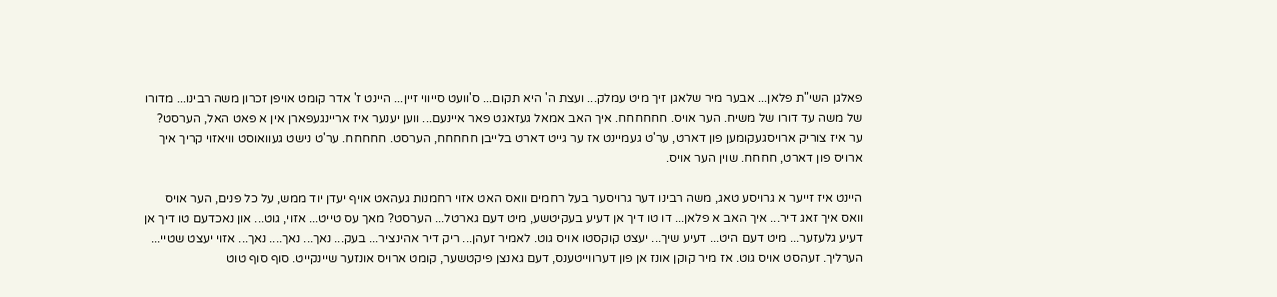פאלגן השי"ת פלאן... אבער מיר שלאגן זיך מיט עמלק... ועצת ה' היא תקום... ס'וועט סייווי זיין... היינט ז' אדר קומט אויפן זכרון משה רבינו... מדורו של משה עד דורו של משיח. הער אויס. חחחחחח. איך האב אמאל געזאגט פאר איינעם... ווען יענער איז אריינגעפארן אין א פאט האל, הערסט? ער איז צוריק ארויסגעקומען פון דארט, ער'ט געמיינט אז ער גייט דארט בלייבן חחחחח, הערסט. חחחחח. ער'ט נישט געוואוסט וויאזוי קריך איך ארויס פון דארט, חחחח. שוין הער אויס.

היינט איז זייער א גרויסע טאג, משה רבינו דער גרויסער בעל רחמים וואס האט אזוי רחמנות געהאט אויף יעדן יוד ממש, על כל פנים, הער אויס וואס איך זאג דיר... איך האב א פלאן... דו טו דיך אן דעיע בעקיטשע, מיט דעם גארטל... הערסט? מאך עס טייט... אזוי, גוט... און נאכדעם טו דיך אן דעיע גלעזער... מיט דעם היט... דעיע שיך... יעצט קוקסטו אויס גוט. לאמיר זעהן... ריק דיר אהינציר... בעק... נאך... נאך.... נאך... אזוי יעצט שטיי... הערליך. זעהסט אויס גוט. אז מיר קוקן אונז אן פון דערווייטענס, דעם גאנצן פיקטשער, קומט ארויס אונזער שיינקייט. סוף סוף טוט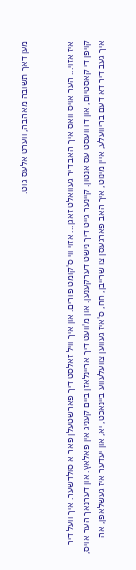מען דאך תשובה מאהבה, ווערט אלעס גוט.


איז אזוי... הער אויס וואס איך האב דיר געוואלט זאגן... אזוי ווי ס'קומט פורים. און איך וויל זאלסט דיך פארשטעלן פאר א סולדשער. איך וועל דיר קויפן די קאסטיום, און דו וועסט עס אנטון. קיינער גייט דיך נישט דערקענען. און מ'וועט דיך אריינלאזן ביים קעניג אין פאלאץ. און דערנאך הער אויס, איך געב דיר דא דעם בריוועלע, איין מינוט, איך האב פארגעסן צו שרייבן, חח, ס'איז געווען צוועלעווע ביינאכט, יא, און יעדער איז געשלאפן, אה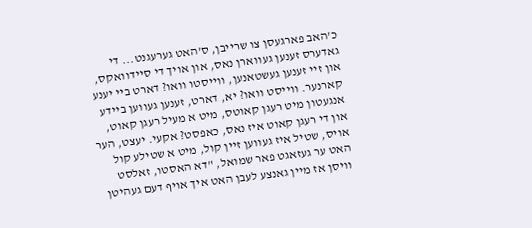כ'האב פארגעסן צו שרייבן, ס'האט גערעגנט... די גאדערס זענען געווארן נאס, און אויך די סיידוואקס, און זיי זענען געשטאנען, ווייסטו וואו? דארט ביי יענע קארנער. ווייסט וואו? יא, דארט, זענען געווען ביידע אנגעטון מיט רעגן קאוטס, מיט א מעיל רעגן קאוט, און די רעגן קאוט איז נאס, כאפסט? אקעי. יעצט, הער אויס, שטיל איז געווען זיין קול, מיט א שטילע קול האט ער געזאגט פאר שמואל, "דא האסטו, זאלסט וויסן אז מיין גאנצע לעבן האט איך אויף דעם געהיטן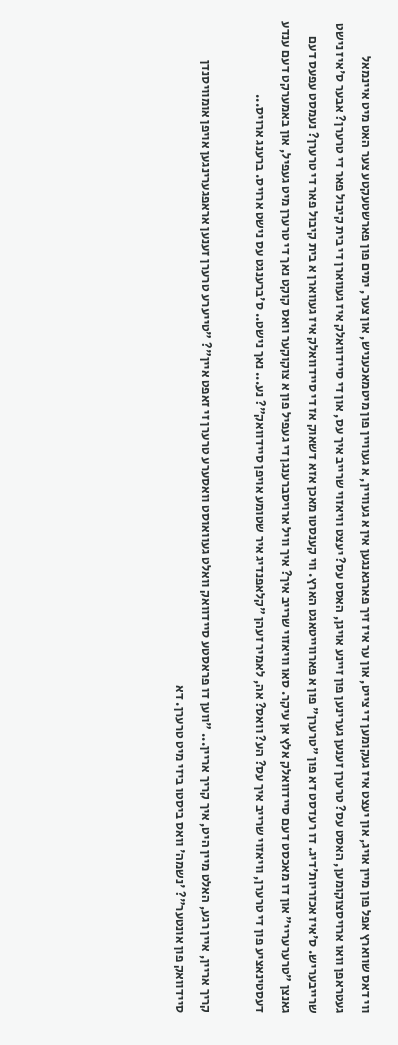ווי דאס שווארץ אפל פון מיין אויג, און יעצט איז געקומען די צייט, און ער איז זיך פארגאנגען אין א געוויין, א געוויין פון מיטמאכעניש, און צער, ימים פון פארשטעקטע צער האט מיט איינמאל געטראפן וואו ארויסצוקומען, האסט עס? טרערן זענען גערינען פון זיינע אויגן, האסט עס? יעצט וויאזוי שרייב איך עס, און די סיידוואלק איז געווארן די בית קיבול פאר די טרערן? אבער ס'איז נישט שרייבעריש. ס'איז אכזריות'דיג. דו רעדסט דא פון "טרערן" פון א פארווייטאגט הארץ. ווי קענסטו מאכן אזא דשאוק אז די סיידוואלק איז געווארן א בית קיבול פאר די טרערן? נעמסט עפעס דעם גאנצן "טרערעריי" און דו מאכסט דעם סיידוואלק אלץ אן עיקר. סאו וויאזוי שרייב איך? איך וויל ארויסברענגן די געפיל פון א צוקוקער וואס קוקט נאך די טרערן מיט געפיל, און באמערקט דעם ענדע דעסטינאציע פון די טרערן, וויאזוי שרייב איך עס? הע? וואס? אה, לאמיר זעהן "קלאפנדיג איר שטומע אויפן סיידוואק"? נע... נאך נישט.. ס'ברענגט עס נישט ארויס. ברענג ארויס...

קריך אריין, איין רגע, האלט מיין היט, איך קריך אריין... "ווען דו פראסטע סיידוואק וואלט געוואוסט וואסערע טרערן זי זאפט איין"? "טייערע טרערן זענען אראפגערינגען אויפן אומוויסנדן סיידוואק פון אונטער"? 'נשמה' וואס ביסטו ביזי מיט טרערן. דא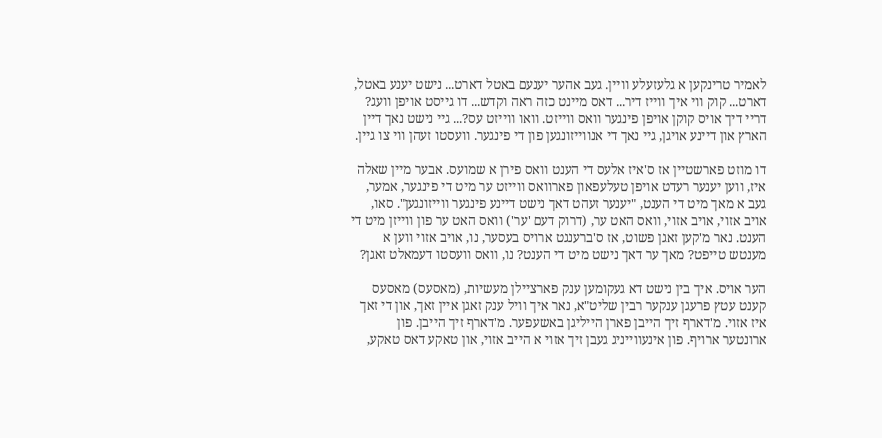לאמיר טרינקען א גלעזעלע וויין. געב אהער יענעם באטל דארט... נישט יענע באטל, דארט... קוק ווי איך ווייז דיר... דאס מיינט כזה ראה וקדש... דו גייסט אויפן וועג? דריי דיך אויס קוקן אויפן פינגער וואס ווייזט. וואו ווייזט עס?... גיי נישט נאך דיין הארץ און דיינע אויגן, גיי נאך די אנווייזונגען פון די פינגער. וועסטו זעהן ווי צו גיין.

דו מוזט פארשטיין אז ס'איז אלעס די הענט וואס פירן א שמועס. אבער מיין שאלה איז, ווען יענער רעדט אויפן טעלעפאון פארוואס ווייזט ער מיט די פינגער, אמער, געב א מאך מיט די הענט, "יענער זעהט דאך נישט דיינע פינגער ווייזונגען". סאו, אויב אזוי, אויב אזוי, וואס האט ער, (דרוק דעם 'ער') וואס האט ער פון ווייזן מיט די הענט. נאר מ'קען זאגן פשוט, אז ס'ברענגט ארויס בעסער, נו, אויב אזוי ווען א מענטש טייפט? מאך ער דאך נישט מיט די הענט? נו, וואס וועסטו דעמאלט זאגן?

הער אויס. איך בין נישט דא געקומען ענק פארציילן מעשיות, (מאסעס) מאסעס קענט עטץ פרעגן ענקער רבין שליט"א, נאר איך וויל ענק זאגן איין זאך, און די זאך איז אזוי. מ'דארף זיך הייבן פארן הייליגן באשעפער. מ'דארף זיך הייבן. פון ארונטער ארויף. פון אינעווייניג געבן זיך אזוי א הייב אזוי, און טאקע דאס טאקע,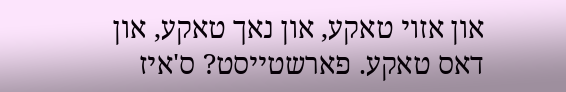און אזוי טאקע, און נאך טאקע, און דאס טאקע. פארשטייסט? ס'איז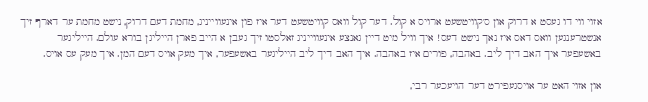אזוי ווי דו געסט א דרוק און ס'קוויטשעט ארויס א קול. דער קול וואס קוויטשעט דער איז פון אינעווייניג, מחמת דעם דרוק, נישט מחמת ער דארף זיך אנשטרענגען וואס דאס איז נאך נישט דעס! איך וויל מיט דיין גאנצע אינעווייניג זאלסטו זיך געבן א הייב פארן הייליגן בורא עולם. הייליגער באשעפער איך האב דיך ליב. באהבה, פורים איז באהבה. איך האב דיך ליב הייליגער באשעפער, איך מעק אויס דעם המן. איך מעק עס אויס.

און אזוי האט ער אויסגעפירט דער הויעכער רבי,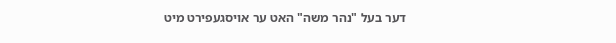דער בעל "נהר משה" האט ער אויסגעפירט מיט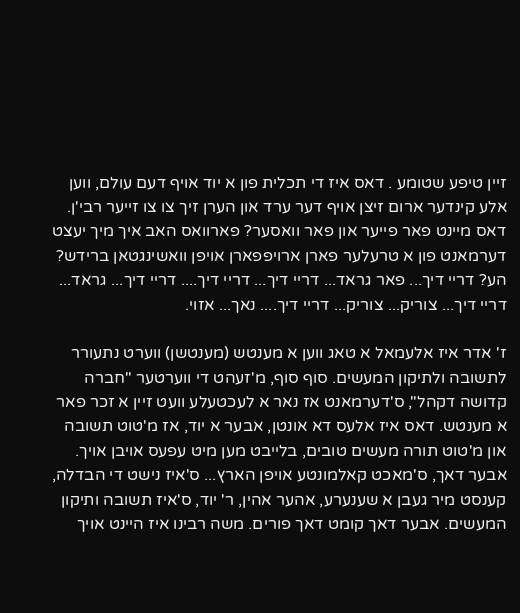זיין טיפע שטומע . דאס איז די תכלית פון א יוד אויף דעם עולם, ווען אלע קינדער ארום זיצן אויף דער ערד און הערן זיך צו צו זייער רבי'ן. דאס מיינט פאר פייער און פאר וואסער? פארוואס האב איך מיך יעצט דערמאנט פון א טרעלער פארן ארויפפארן אויפן וואשינגטאן ברידש? הע? דריי דיך... פאר גראד... דריי דיך... דריי דיך.... דריי דיך... גראד... דריי דיך... צוריק... צוריק... דריי דיך.... נאך... אזוי.

ז' אדר איז אלעמאל א טאג ווען א מענטש (מענטשן) ווערט נתעורר לתשובה ולתיקון המעשים. סוף סוף, מ'זעהט די ווערטער "חברה קדושה דקהל", ס'דערמאנט אז נאר א לעכטעלע וועט זיין א זכר פאר א מענטש. דאס איז אלעס דא אונטן, אבער א יוד, אז מ'טוט תשובה און מ'טוט תורה מעשים טובים, בלייבט מען מיט עפעס אויבן אויך. אבער דאך, ס'מאכט קאלמונטע אויפן הארץ... ס'איז נישט די הבדלה, קענסט מיר געבן א שענערע, אהער אהין, ר' יוד, ס'איז תשובה ותיקון המעשים. אבער דאך קומט דאך פורים. משה רבינו איז היינט אויך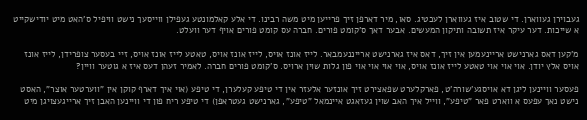געבוירן געווארן. די שטוב איז געווארן לעכטיג. סאו, מיר דארפן זיך פרייען מיט משה רבינו. די אלע קאלמונטע געפילן ווייסעך נישט וויפיל ס'האט מיט יודישקייט א שייכות. דער עיקר איז תשובה ותיקון המעשים. אבער דאך ס'קומט פורים. חברה עס קומט פורים אויף דער וועלט.

מ'קען דאס גארנישט אריינעמען אין זיך, דאס איז גארנישט ארייננעמבאר. לייז אונז אויס, לייז אונז אויס, טאטע לייז אונז אויס, זיי בעסער צופרידן, לייז אונז אויס אלץ יודן. אוי אוי אוי טאטע לייז אונז אויס, אוי אוי אוי אוי פון גלות שוין ארויס. ס'קומט פורים חברה. לאמיר זעהן דעס איז א גוטער וויין?

פעסער וויינען ליגן דא אויסגע'שורה'ט, פארקלערט שפאצירט זיך אונזער אלעזר אין די טיפע קעלערן, די טיפע (אוי איך דארף קוקן אין "ווערטער אוצר", האסט נישט נאך עפעס א ווארט פאר "טיפע", ווייל איך האב שוין געזאגט איינמאל "טיפע", גארנישט געטראפן) די טיפע ריח פון די וויינען האבן זיך ארייגעצויגן מיט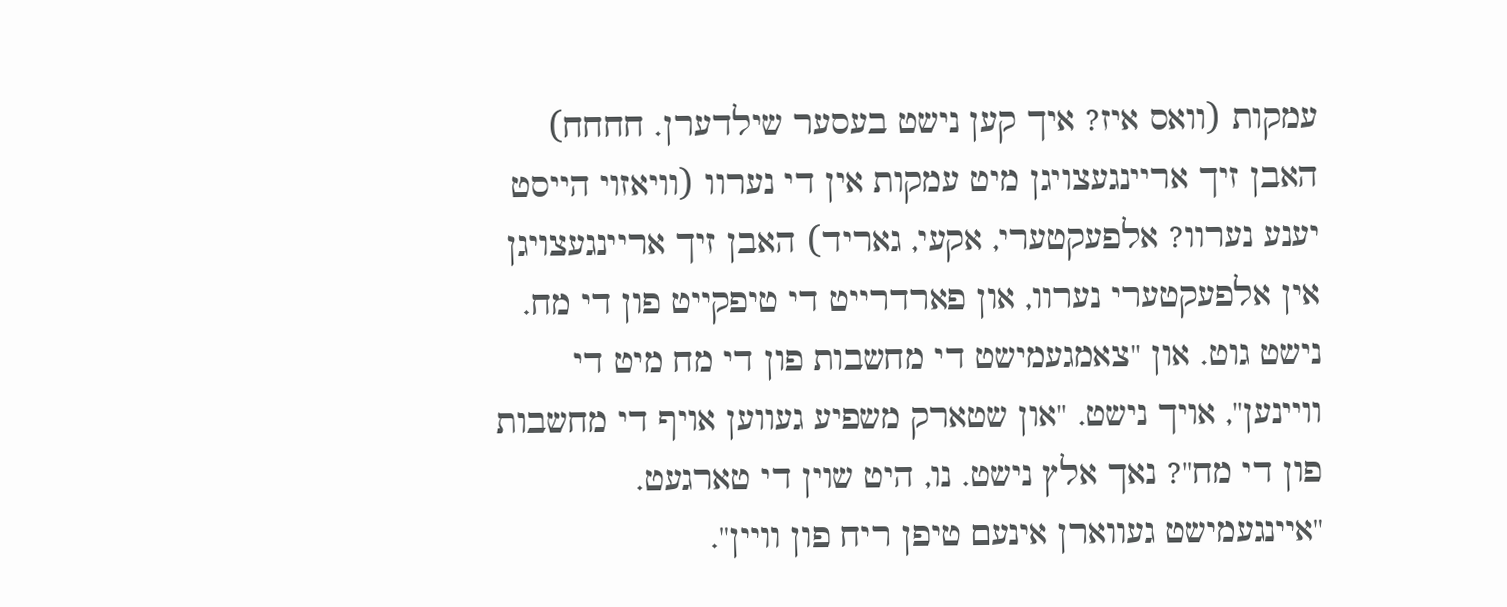עמקות (וואס איז? איך קען נישט בעסער שילדערן. חחחח) האבן זיך אריינגעצויגן מיט עמקות אין די נערוו (וויאזוי הייסט יענע נערוו? אלפעקטערי, אקעי, גאריד) האבן זיך אריינגעצויגן אין אלפעקטערי נערוו, און פארדרייט די טיפקייט פון די מח. נישט גוט. און "צאמגעמישט די מחשבות פון די מח מיט די וויינען", אויך נישט. "און שטארק משפיע געווען אויף די מחשבות פון די מח"? נאך אלץ נישט. נו, היט שוין די טארגעט. "איינגעמישט געווארן אינעם טיפן ריח פון וויין".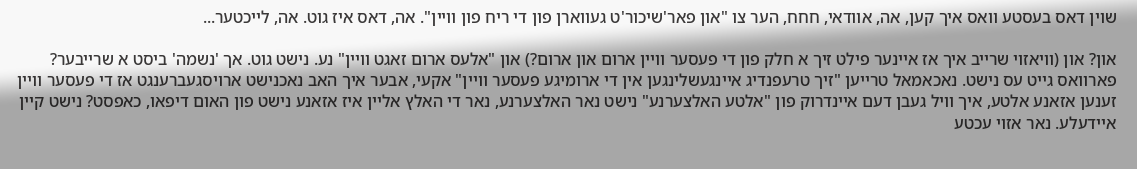שוין דאס בעסטע וואס איך קען, אה, אוודאי, חחח, הער צו "און פאר'שיכור'ט געווארן פון די ריח פון וויין". אה, דאס איז גוט. אה, לייכטער...

און? און (וויאזוי שרייב איך אז איינער פילט זיך א חלק פון די פעסער וויין ארום און ארום?) און "אלעס ארום זאגט וויין" נע. נישט גוט. אך 'נשמה' ביסט א שרייבער? פארוואס גייט עס נישט. נאכאמאל טרייען "זיך טרעפנדיג איינגעשלינגען אין די ארומיגע פעסער וויין" אקעי, אבער איך האב נאכנישט ארויסגעברענגט אז די פעסער וויין זענען אזאנע אלטע, איך וויל געבן דעם איינדרוק פון "אלטע האלצערנע" נישט נאר האלצערנע, נאר די האלץ אליין איז אזאנע נישט פון האום דיפאו, כאפסט? נישט קיין איידעלע. נאר אזוי עכטע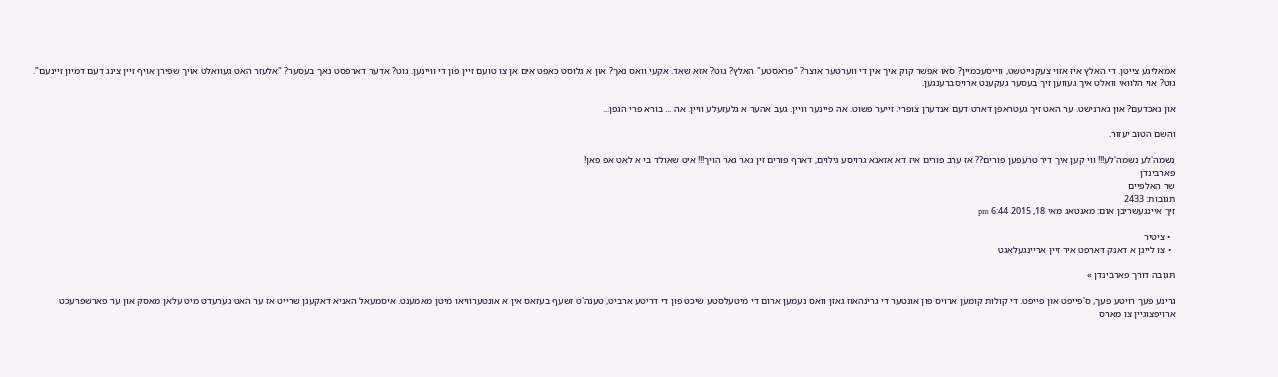אמאליגע צייטן. די האלץ איז אזוי צעקנייטשט, ווייסעכמיין? סאו אפשר קוק איך אין די ווערטער אוצר? "פראסטע" האלץ? גוט? אזא שאד. אקעי וואס נאך? און א גלוסט כאפט אים אן צו טועם זיין פון די וויינען. גוט? אדער דארפסט נאך בעסער? "אלעזר האט געוואלט אויך שפירן אויף זיין צינג דעם דמיון זיינעם". גוט? אוי הלוואי וואלט איך געווען זיך בעסער געקענט ארויסברענגען.

און נאכדעם? און גארנישט. ער האט זיך געטראפן דארט דעם אנדערן צופרי. זייער פשוט. אה פיינער וויין. געב אהער א גלעזעלע וויין. אה ... בורא פרי הגפן...

והשם הטוב יעזור.

נשמה'לע נשמה'לע!!! ווי קען איך דיר טרעפען פורים?? אז ערב פורים איז דא אזאנא גרויסע גילוים, דארף פורים זין גאר גאר הויך!!! איט שאולד בי א לאט אפ פאן!
פארבינדן
שר האלפיים
תגובות: 2433
זיך איינגעשריבן אום: מאנטאג מאי 18, 2015 6:44 pm

  • ציטיר
  • צו לייגן א דאנק דארפט איר זיין אריינגעלאגט

תגובה דורך פארבינדן »

גרינע פעך רויטע פעך, ס'פייפט און פייפט. די קולות קומען ארויס פון אונטער די גרינהאוז גאזן וואס נעמען ארום די מיטעלסטע שיכט פון די דריטע ארביט, טענה'ט זשעף בעזאס אין א אונטערוויאו מיטן מאמענט. איסמעאל האניא דאקעגן שרייט אז ער האט גערעדט מיט עלאן מאסק און ער פארשפרעכט ארויפצוגיין צו מארס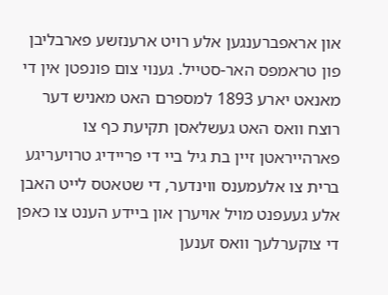און אראפברענגען אלע רויט ארענזשע פארבליבן פון טראמפס האר-סטייל. גענוי צום פונפטן אין די מאנאט יארע 1893 למספרם האט מאניש דער רוצח וואס האט געשלאסן תקיעת כף צו פארהייראטן זיין בת גיל ביי די פריידיג טרויעריגע ברית צו אלעמענס ווינדער, די שטאטס לייט האבן אלע געעפנט מויל אויערן און ביידע הענט צו כאפן די צוקערלעך וואס זענען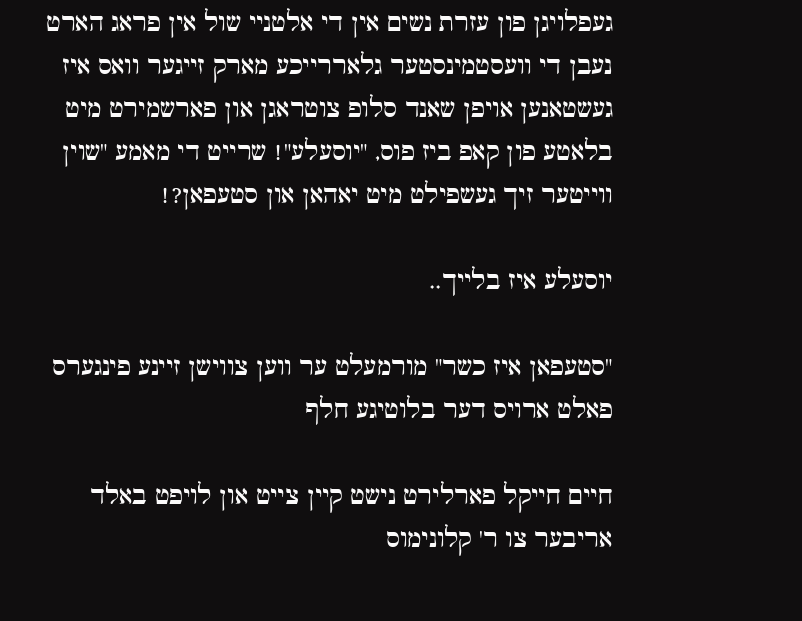געפלויגן פון עזרת נשים אין די אלטניי שול אין פראג הארט נעבן די וועסטמינסטער גלאררייכע מארק זייגער וואס איז געשטאנען אויפן שאנד סלופ צוטראגן און פארשמירט מיט בלאטע פון קאפ ביז פוס, "יוסעלע"! שרייט די מאמע "שוין ווייטער זיך געשפילט מיט יאהאן און סטעפאן?!

יוסעלע איז בלייך..

"סטעפאן איז כשר" מורמעלט ער ווען צווישן זיינע פינגערס פאלט ארויס דער בלוטיגע חלף

חיים חייקל פארלירט נישט קיין צייט און לויפט באלד אריבער צו ר' קלונימוס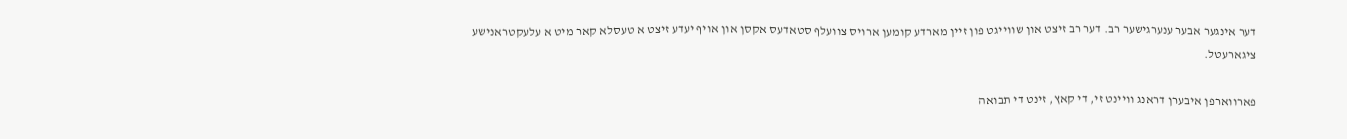דער אינגער אבער ענערגישער רב. דער רב זיצט און שווייגט פון זיין מארדע קומען ארויס צוועלף סטאדעס אקסן און אויף יעדע זיצט א טעסלא קאר מיט א עלעקטראנישע ציגארעטל.

פארווארפן איבערן דראנג וויינט זי, די קאץ, זינט די תבואה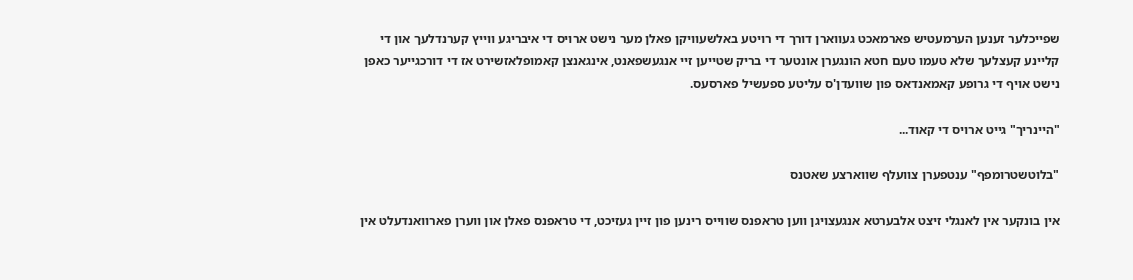שפייכלער זענען הערמעטיש פארמאכט געווארן דורך די רויטע באלשעוויקן פאלן מער נישט ארויס די איבריגע ווייץ קערנדלעך און די קליינע קעצלעך שלא טעמו טעם חטא הונגערן אונטער די בריק שטייען זיי אנגעשפאנט, אינגאנצן קאמופלאזשירט אז די דורכגייער כאפן נישט אויף די גרופע קאמאנדאס פון שוועדן'ס עליטע ספעשיל פארסעס.

"היינריך" גייט ארויס די קאוד...

"בלוטשטרומפף" ענטפערן צוועלף שווארצע שאטנס

אין בונקער אין לאנגלי זיצט אלבערטא אנגעצויגן ווען טראפנס שווייס רינען פון זיין געזיכט, די טראפנס פאלן און ווערן פארוואנדעלט אין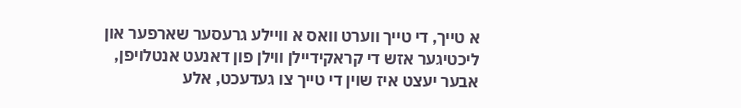א טייך, די טייך ווערט וואס א וויילע גרעסער שארפער און ליכטיגער אזש די קראקידיילן ווילן פון דאנעט אנטלויפן, אבער יעצט איז שוין די טייך צו געדעכט, אלע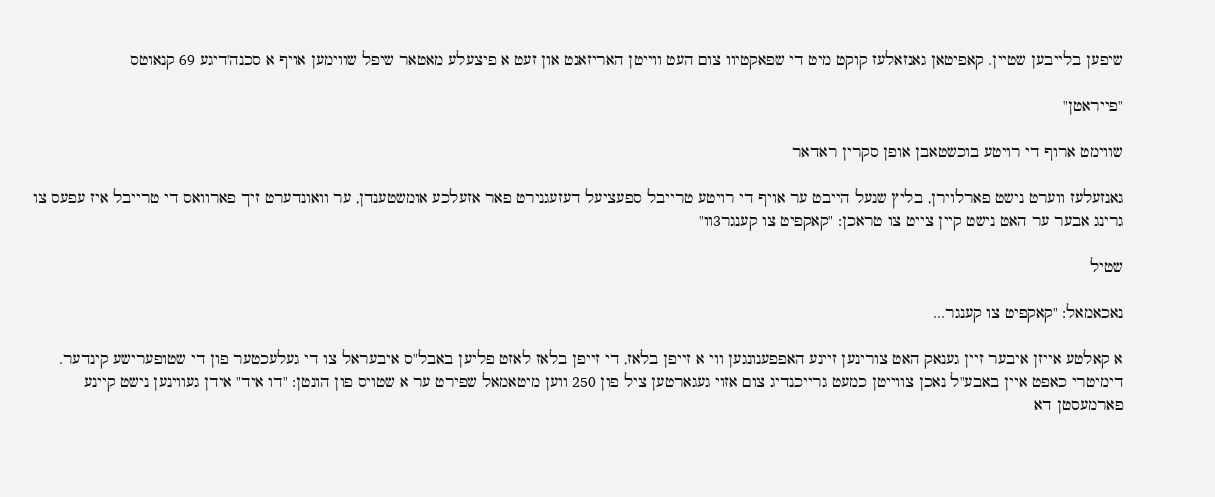שיפען בלייבען שטיין. קאפיטאן גאנזאלעז קוקט מיט די שפאקטיוו צום העט ווייטן האריזאנט און זעט א פיצעלע מאטאר שיפל שווימען אויף א סכנה'דיגע 69 קנאוטס

"פייראטן"

שווימט ארוף די רויטע בוכשטאבן אופן סקרין ראדאר

גאנזעלעז ווערט נישט פארלוירן, בליץ שנעל הייבט ער אויף די רויטע טרייבל ספעציעל דעזעגנירט פאר אזעלכע אומשטענדן, ער וואונדערט זיך פארוואס די טרייבל איז עפעס צו גרינג אבער ער האט נישט קיין צייט צו טראכן: "קאקפיט צו קענגר3וו"

שטיל

נאכאמאל: "קאקפיט צו קענגר...

א קאלטע אייזן איבער זיין גענאק האט צורינען זיינע האפפענונגען ווי א זייפן בלאז, די זייפן בלאז לאזט פליען באבל"ס איבעראל צו די געלעכטער פון די שטופערישע קינדער. דימיטרי כאפט איין באבע"ל נאכן צווייטן כמעט גרייכנדיג צום אזוי געגארטען ציל פון 250 ווען מיטאמאל שפירט ער א שטויס פון הונטן: "דו איד" אידן געווינען נישט קיינע פארמעסטן דא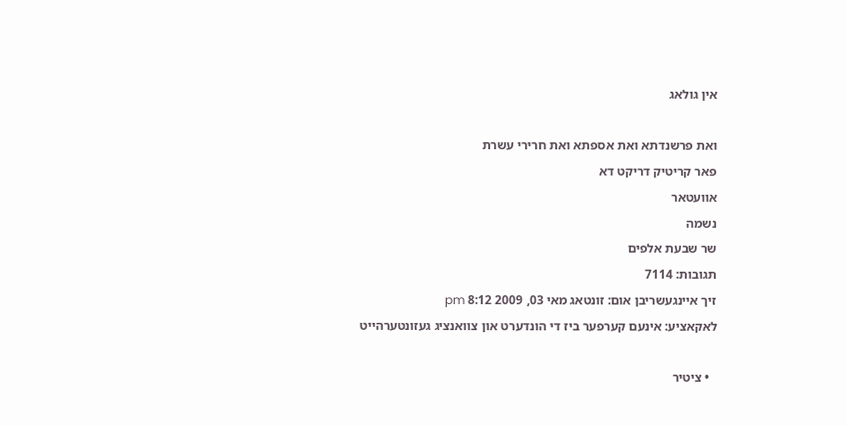אין גולאג

ואת פרשנדתא ואת אספתא ואת חרירי עשרת
פאר קריטיק דריקט דא
אוועטאר
נשמה
שר שבעת אלפים
תגובות: 7114
זיך איינגעשריבן אום: זונטאג מאי 03, 2009 8:12 pm
לאקאציע: אינעם קערפער ביז די הונדערט און צוואנציג געזונטערהייט

  • ציטיר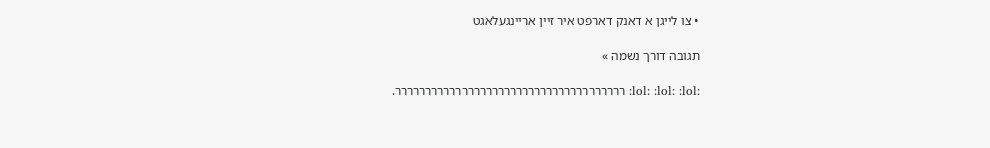• צו לייגן א דאנק דארפט איר זיין אריינגעלאגט

תגובה דורך נשמה »

:lol: :lol: :lol: רררררררררררררררררררררררררררררררררררררר.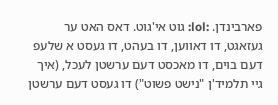פארבינדן. :lol: גוט אי'גוט. דאס האט ער געזאגט, דו דאווען, דו בעהט, דו געסט א שלעפ דעם בוים, דו מאכסט דעם ערשטן לעכל, (איך גיי תלמיד'ן "נישט פשוט") דו געסט דעם ערשטן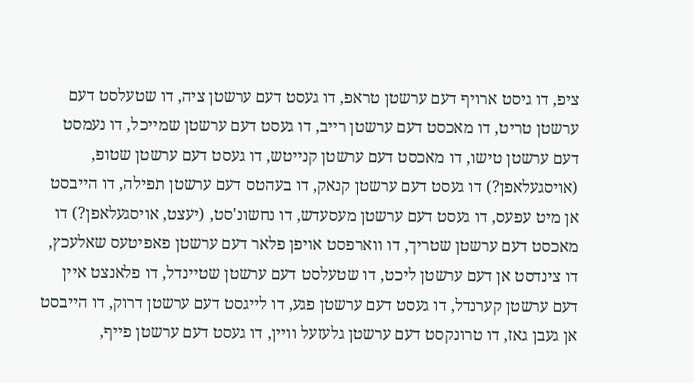ציפ, דו גיסט ארויף דעם ערשטן טראפ, דו געסט דעם ערשטן ציה, דו שטעלסט דעם ערשטן טריט, דו מאכסט דעם ערשטן רייב, דו געסט דעם ערשטן שמייכל, דו נעמסט דעם ערשטן טישו, דו מאכסט דעם ערשטן קנייטש, דו געסט דעם ערשטן שטופ, (אויסגעלאפן?) דו געסט דעם ערשטן קנאק, דו בעהטס דעם ערשטן תפילה, דו הייבסט אן מיט עפעס, דו געסט דעם ערשטן מעסעדש, דו נחשונ'סט, (יעצט, אויסגעלאפן?) דו מאכסט דעם ערשטן שטריך, דו ווארפסט אויפן פלאר דעם ערשטן פאפיטעס שאלעכץ, דו צינדסט אן דעם ערשטן ליכט, דו שטעלסט דעם ערשטן שטיינדל, דו פלאנצט איין דעם ערשטן קערנדל, דו געסט דעם ערשטן פגע, דו לייגסט דעם ערשטן דרוק, דו הייבסט אן געבן גאז, דו טרונקסט דעם ערשטן גלעזעל וויין, דו געסט דעם ערשטן פייף,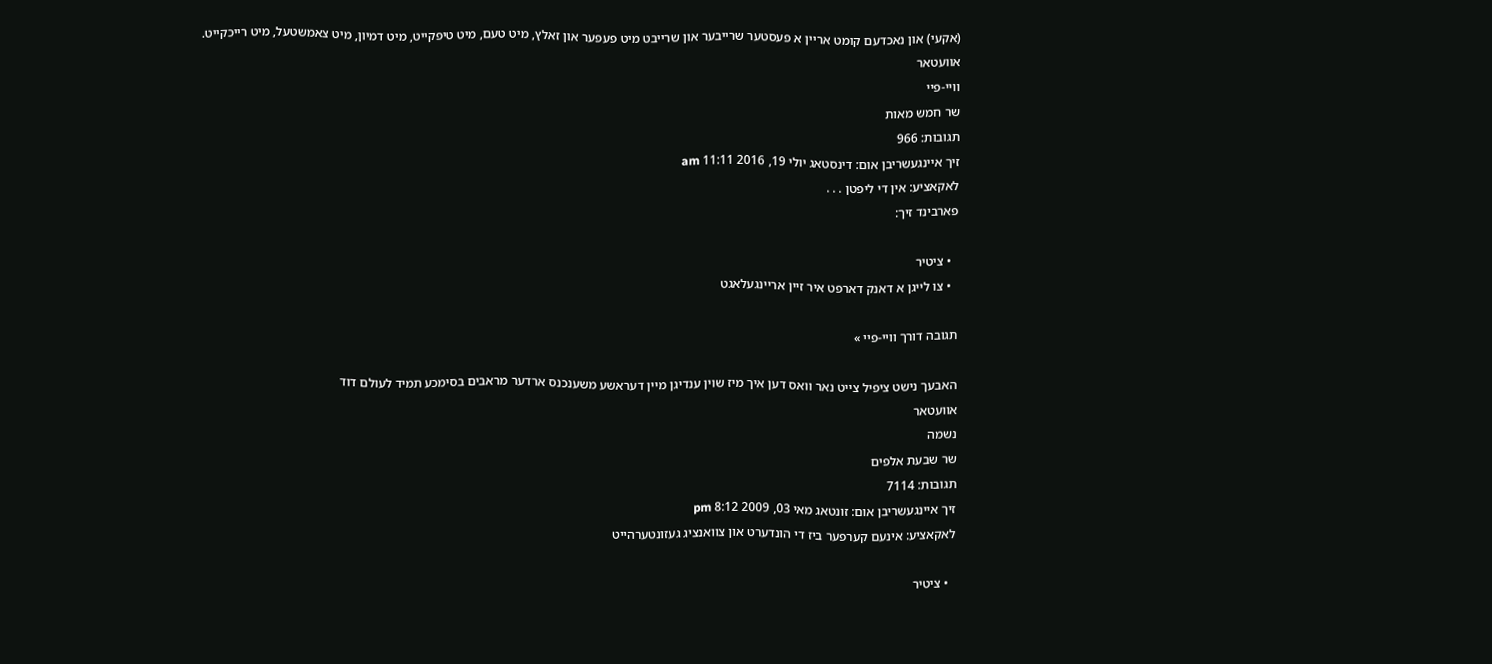(אקעי) און נאכדעם קומט אריין א פעסטער שרייבער און שרייבט מיט פעפער און זאלץ, מיט טעם, מיט טיפקייט, מיט דמיון, מיט צאמשטעל, מיט רייכקייט.
אוועטאר
וויי-פיי
שר חמש מאות
תגובות: 966
זיך איינגעשריבן אום: דינסטאג יולי 19, 2016 11:11 am
לאקאציע: אין די ליפטן . . .
פארבינד זיך:

  • ציטיר
  • צו לייגן א דאנק דארפט איר זיין אריינגעלאגט

תגובה דורך וויי-פיי »

האבעך נישט ציפיל צייט נאר וואס דען איך מיז שוין ענדיגן מיין דעראשע משענכנס ארדער מראבים בסימכע תמיד לעולם דוד
אוועטאר
נשמה
שר שבעת אלפים
תגובות: 7114
זיך איינגעשריבן אום: זונטאג מאי 03, 2009 8:12 pm
לאקאציע: אינעם קערפער ביז די הונדערט און צוואנציג געזונטערהייט

  • ציטיר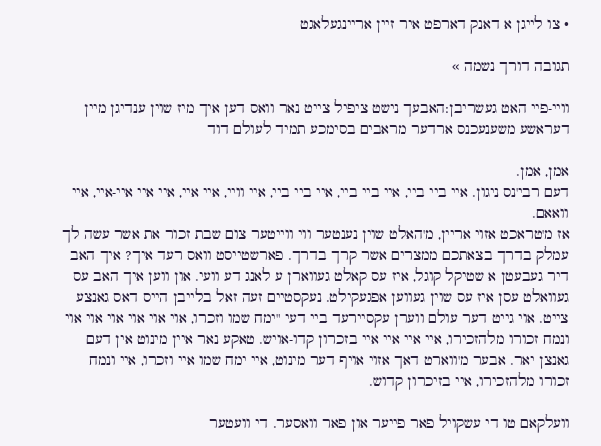• צו לייגן א דאנק דארפט איר זיין אריינגעלאגט

תגובה דורך נשמה »

וויי-פיי האט געשריבן:האבעך נישט ציפיל צייט נאר וואס דען איך מיז שוין ענדיגן מיין דעראשע משענעכנס ארדער מראבים בסימכע תמיד לעולם דוד

אמן, אמן.
דעם רבי'נס ניגון. איי ביי ביי, איי ביי ביי, איי ביי ביי, איי וויי, איי איי, איי איי איי-איי, איי וואאם.
אז מ'טראכט אזוי אריין, מ'האלט שוין נענטער ווי ווייטער צום שבת זכור את אשר עשה לך עמלק בדרך בצאתכם ממצרים אשר קרך בדרך. פארשטייסט וואס רעד איך? איך האב דיר געבעטן א שטיקל קוגל, איז עס קאלט געווארן ע לאנג דע וועי. און ווען איך האב עס געוואלט עסן איז עס שוין געווען אפגעקילט. נעקסטיים זעה זאל בלייבן הייס דאס גאנצע צייט. אוי גייט דער עולם ווערן עקסיירעד ביי דעי "ימח שמו וזכרו, אוי אוי אוי אוי אוי אוי ונמח זכורו מלהזכירו, איי איי איי איי בזכרון קדו-אויש. טאקע נאר איין מינוט אין דעם גאנצן יאר. אבער מ'ווארט דאך אזוי אויף דער מינוט, איי ימח שמו איי וזכרו, איי ונמח זכורו מלהזכירו, איי בזיכרון קדוש.

וועלקאם טו די עשקויל פאר פייער און פאר וואסער. די וועטער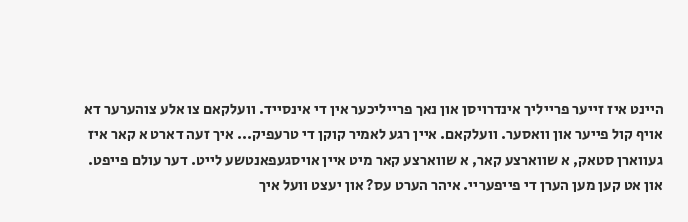היינט איז זייער פרייליך אינדרויסן און נאך פרייליכער אין די אינסייד. וועלקאם צו אלע צוהערער דא אויף קול פייער און וואסער. וועלקאם. איין רגע לאמיר קוקן די טרעפיק... איך זעה דארט א קאר איז געווארן סטאק, א שווארצע קאר, א שווארצע קאר מיט איין אויסגעפאנטשע לייט. דער עולם פייפט. און אט קען מען הערן די פייפעריי. איהר הערט עס? און יעצט וועל איך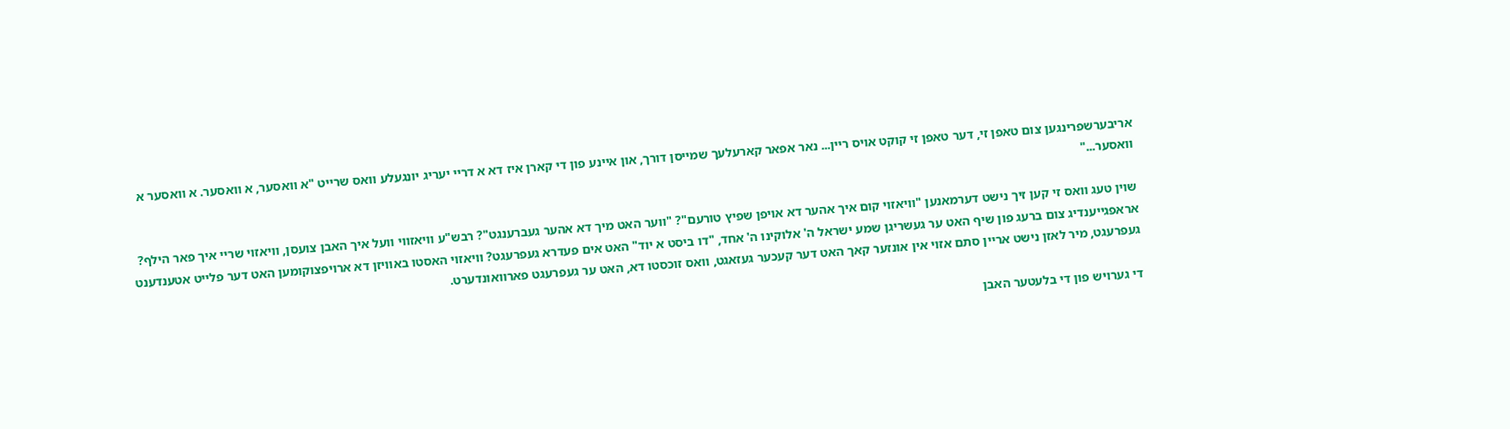אריבערשפרינגען צום טאפן זי, דער טאפן זי קוקט אויס ריין... נאר אפאר קארעלעך שמייסן דורך, און איינע פון די קארן איז דא א דריי יעריג יונגעלע וואס שרייט "א וואסער, א וואסער. א וואסער א וואסער..."

שוין טעג וואס זי קען זיך נישט דערמאנען "וויאזוי קום איך אהער דא אויפן שפיץ טורעם"? "ווער האט מיך דא אהער געברענגט"? רבש"ע וויאזווי וועל איך האבן צועסן, וויאזוי שריי איך פאר הילף? אראפגייענדיג צום ברעג פון שיף האט ער געשריגן שמע ישראל ה' אלוקינו ה' אחד, "דו ביסט א יוד" האט אים פעדרא געפרעגט? וויאזוי האסטו באוויזן דא ארויפצוקומען האט דער פלייט אטענדענט געפרעגט, מיר לאזן נישט אריין סתם אזוי אין אונזער קאך האט דער קעכער געזאגט, וואס זוכסטו דא, האט ער געפרעגט פארוואונדערט.

די גערויש פון די בלעטער האבן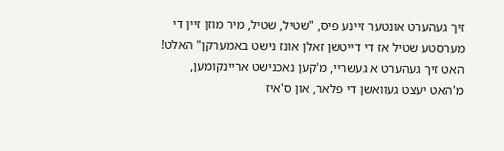זיך געהערט אונטער זיינע פיס, "שטיל, שטיל, מיר מוזן זיין די מערסטע שטיל אז די דייטשן זאלן אונז נישט באמערקן" האלט! האט זיך געהערט א געשריי, מ'קען נאכנישט אריינקומען, מ'האט יעצט געוואשן די פלאר, און ס'איז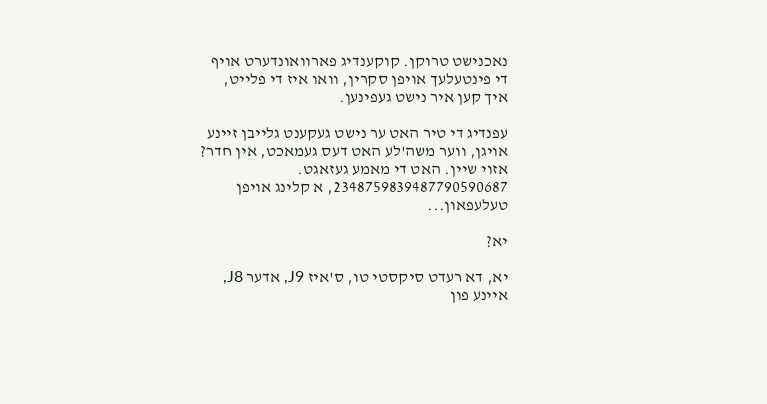נאכנישט טרוקן. קוקענדיג פארוואונדערט אויף די פינטעלעך אויפן סקרין, וואו איז די פלייט, איך קען איר נישט געפינען.

עפנדיג די טיר האט ער נישט געקענט גלייבן זיינע אויגן, ווער משה'לע האט דעס געמאכט, אין חדר? אזוי שיין. האט די מאמע געזאגט. 2348759839487790590687, א קלינג אויפן טעלעפאון...

יא?

יא, דא רעדט סיקסטי טו, ס'איז J9, אדער J8, איינע פון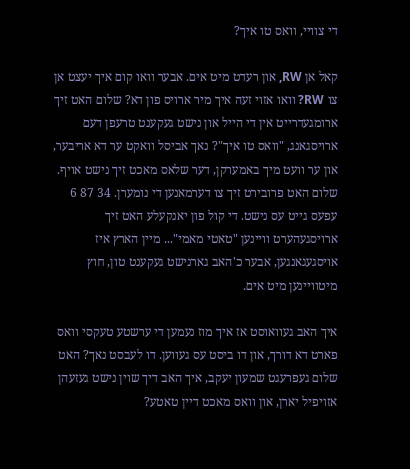די צוויי, וואס טו איך?

קאל אן RW, און רעדט מיט אים. אבער וואו קום איך יעצט אן צו RW? וואו אזוי זעה איך מיר ארויס פון דא? שלום האט זיך ארומגעדרייט אין די הייל און נישט געקענט טרעפן דעם ארויסגאנג, "וואס טו איך"? נאך אביסל וואקט ער דא אריבער, און ער וועט מיך באמערקן, דער שלאס מאכט זיך נישט אויף. שלום האט פרובירט זיך צו דערמאנען די נומערן. 34 87 6 עפעס גייט עס נישט. די קול פון יאנקעלע האט זיך ארויסגעהערט וויינען "טאטי מאמי"... מיין הארץ איז אויסגעגאנגען, אבער כ'האב גארנישט געקענט טון, חוץ מיטוויינען מיט אים.

איך האב געוואוסט אז איך מוז נעמען די ערשטע טעקסי וואס פארט דא דורך, און דו ביסט עס געווען. דו לעבסט נאך? האט שלום געפרעגט שמעון יעקב, איך האב דיך שוין נישט געזעהן אזויפיל יארן, און וואס מאכט דיין טאטע?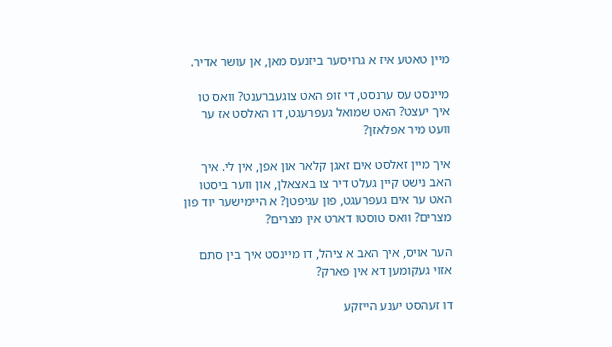מיין טאטע איז א גרויסער ביזנעס מאן, אן עושר אדיר.

מיינסט עס ערנסט, די זופ האט צוגעברענט? וואס טו איך יעצט? האט שמואל געפרעגט, דו האלסט אז ער וועט מיר אפלאזן?

איך מיין זאלסט אים זאגן קלאר און אפן, אין לי. איך האב נישט קיין געלט דיר צו באצאלן, און ווער ביסטו האט ער אים געפרעגט, פון עגיפטן? א היימישער יוד פון מצרים? וואס טוסטו דארט אין מצרים?

הער אויס, איך האב א ציהל, דו מיינסט איך בין סתם אזוי געקומען דא אין פארק?

דו זעהסט יענע הייזקע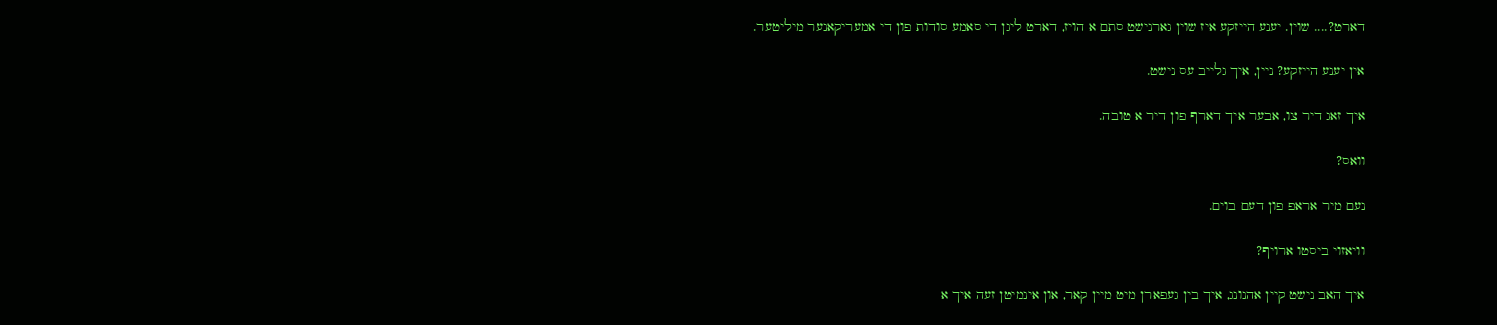דארט?.... שוין. יענע הייזקע איז שוין גארנישט סתם א הויז, דארט ליגן די סאמע סודות פון די אמעריקאנער מיליטער.

אין יענע הייזקע? ניין, איך גלייב עס נישט.

איך זאג דיר צו, אבער איך דארף פון דיר א טובה.

וואס?

נעם מיר אראפ פון דעם בוים.

וויאזוי ביסטו ארויף?

איך האב נישט קיין אהנונג, איך בין געפארן מיט מיין קאר, און אינמיטן זעה איך א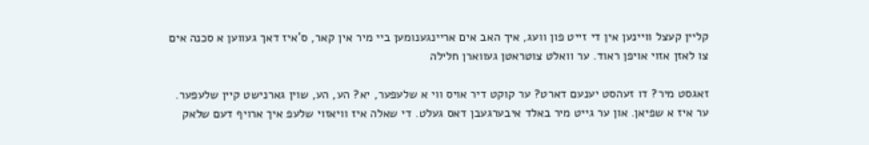קליין קעצל וויינען אין די זייט פון וועג, איך האב אים אריינגענומען ביי מיר אין קאר, ס'איז דאך געווען א סכנה אים צו לאזן אזוי אויפן ראוד. ער וואלט צוטראטן געווארן חלילה

זאגסט מיר? דו זעהסט יענעם דארט? ער קוקט דיר אויס ווי א שלעפער, יא? הע, הע, שוין גארנישט קיין שלעפער. ער איז א שפיאן. און ער גייט מיר באלד איבערגעבן דאס געלט. די שאלה איז וויאזוי שלעפ איך ארויף דעם שלאק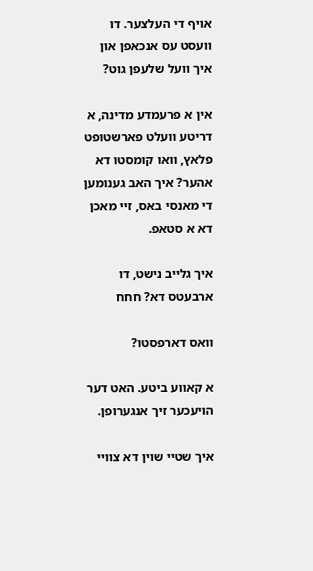אויף די העלצער. דו וועסט עס אנכאפן און איך וועל שלעפן גוט?

אין א פרעמדע מדינה, א דריטע וועלט פארשטופט פלאץ, וואו קומסטו דא אהער? איך האב גענומען די מאנסי באס, זיי מאכן דא א סטאפ.

איך גלייב נישט, דו ארבעטס דא? חחח

וואס דארפסטו?

א קאווע ביטע. האט דער הויעכער זיך אנגערופן.

איך שטיי שוין דא צוויי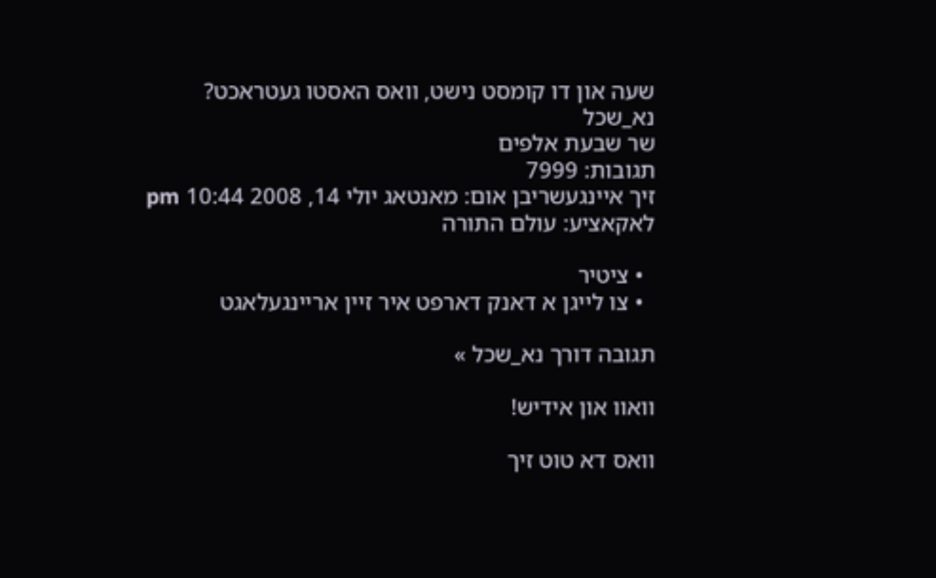שעה און דו קומסט נישט, וואס האסטו געטראכט?
נא_שכל
שר שבעת אלפים
תגובות: 7999
זיך איינגעשריבן אום: מאנטאג יולי 14, 2008 10:44 pm
לאקאציע: עולם התורה

  • ציטיר
  • צו לייגן א דאנק דארפט איר זיין אריינגעלאגט

תגובה דורך נא_שכל »

וואוו און אידיש!

וואס דא טוט זיך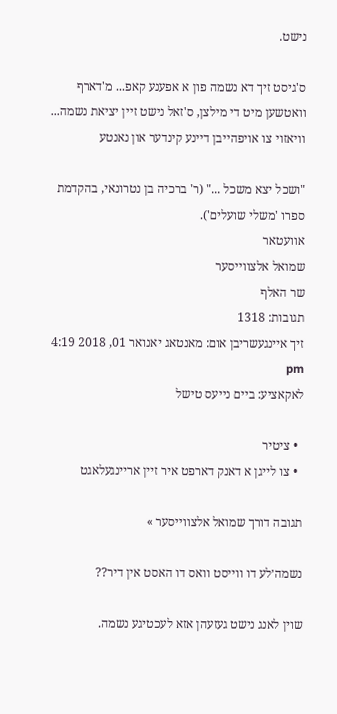נישט.

ס'גיסט זיך דא נשמה פון א אפענע קאפ... מ'דארף וואטשען מיט די מילצן, ס'זאל נישט זיין יציאת נשמה...
וויאזוי צו אויפהייבן דיינע קינדער און נאנטע

"ושכל יצא משכל ..." (ר' ברכיה בן נטרונאי, בהקדמת ספרו 'משלי שועלים').
אוועטאר
שמואל אלצווייסער
שר האלף
תגובות: 1318
זיך איינגעשריבן אום: מאנטאג יאנואר 01, 2018 4:19 pm
לאקאציע: ביים נייעס טישל

  • ציטיר
  • צו לייגן א דאנק דארפט איר זיין אריינגעלאגט

תגובה דורך שמואל אלצווייסער »

נשמה׳לע דו ווייסט וואס דו האסט אין דיר??

שוין לאנג נישט געזעהן אזא לעכטיגע נשמה.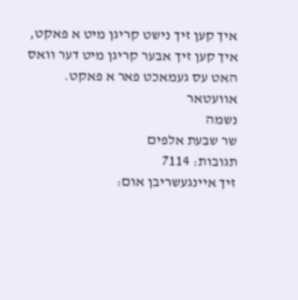איך קען זיך נישט קריגן מיט א פאקט, איך קען זיך אבער קריגן מיט דער וואס האט עס געמאכט פאר א פאקט.
אוועטאר
נשמה
שר שבעת אלפים
תגובות: 7114
זיך איינגעשריבן אום: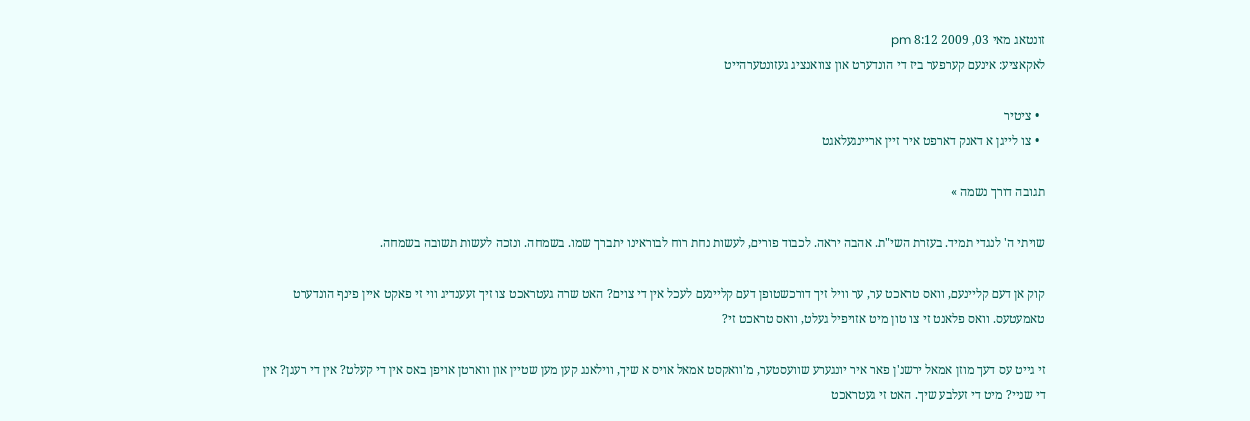זונטאג מאי 03, 2009 8:12 pm
לאקאציע: אינעם קערפער ביז די הונדערט און צוואנציג געזונטערהייט

  • ציטיר
  • צו לייגן א דאנק דארפט איר זיין אריינגעלאגט

תגובה דורך נשמה »

שויתי ה' לנגדי תמיד. בעזרת השי"ת. אהבה יראה. לכבוד פורים, לעשות נחת רוח לבוראינו יתברך שמו. בשמחה. ונזכה לעשות תשובה בשמחה.

קוק אן דעם קליינעם, וואס טראכט ער, ער וויל זיך דורכשטופן דעם קליינעם לעכל אין די צוים? האט שרה געטראכט צו זיך זעענדיג ווי זי פאקט איין פינף הונדערט טאמעטעס. וואס פלאנט זי צו טון מיט אזויפיל געלט, וואס טראכט זי?

זי גייט עס דעך מוזן אמאל ירשנ'ן פאר איר יונגערע שוועסטער, מ'וואקסט אמאל אויס א שיך, ווילאנג קען מען שטיין און ווארטן אויפן באס אין די קעלט? אין די רעגן? אין די שניי? מיט די זעלבע שיך. האט זי געטראכט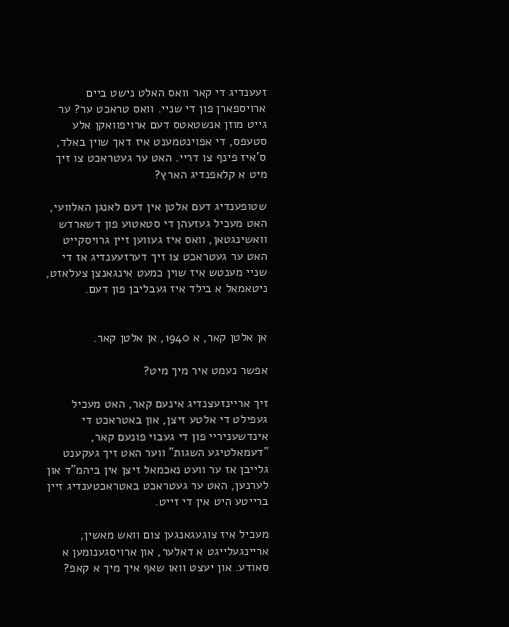זעענדיג די קאר וואס האלט נישט ביים ארויספארן פון די שניי. וואס טראכט ער? ער גייט מוזן אנשטאטס דעם ארויפוואקן אלע סטעפס, די אפוינטמענט איז דאך שוין באלד, ס'איז פינף צו דריי. האט ער געטראכט צו זיך מיט א קלאפנדיג הארץ?

שטופענדיג דעם אלטן אין דעם לאנגן האלוועי, האט מעכיל געזעהן די סטאטוע פון דשארדש וואשינגטאן, וואס איז געווען זיין גרויסקייט האט ער געטראכט צו זיך דערזעענדיג אז די שניי מענטש איז שוין כמעט אינגאנצן צעלאזט, ניטאמאל א בילד איז געבליבן פון דעם.


אן אלטן קאר, א 1940, אן אלטן קאר.

אפשר נעמט איר מיך מיט?

זיך אריינזעצנדיג אינעם קאר, האט מעכיל געפילט די אלטע זיצן, און באטראכט די אינדשעניריי פון די געבוי פונעם קאר, "דעמאלטיגע השגות" ווער האט זיך געקענט גלייבן אז ער וועט נאכמאל זיצן אין ביהמ"ד און לערנען, האט ער געטראכט באטראכטענדיג זיין ברייטע היט אין די זייט.

מעכיל איז צוגעגאנגען צום וואש מאשין, אריינגעלייגט א דאלער, און ארויסגענומען א סאודע. און יעצט וואו שאף איך מיך א קאפ?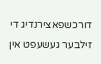דורכשפאצירנדיג די זילבער געשעפט אין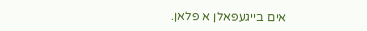אים בייגעפאלן א פלאן.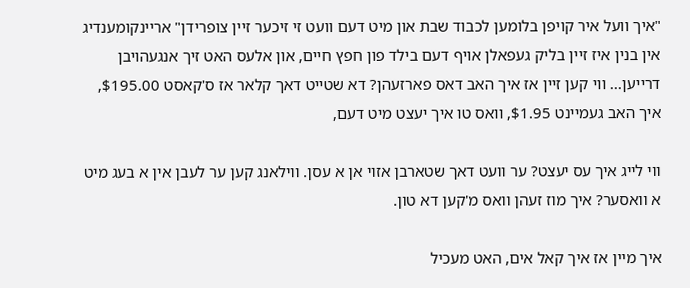"איך וועל איר קויפן בלומען לכבוד שבת און מיט דעם וועט זי זיכער זיין צופרידן" אריינקומענדיג אין בנין איז זיין בליק געפאלן אויף דעם בילד פון חפץ חיים, און אלעס האט זיך אנגעהויבן דרייען... ווי קען זיין אז איך האב דאס פארזעהן? דא שטייט דאך קלאר אז ס'קאסט $195.00, איך האב געמיינט $1.95, וואס טו איך יעצט מיט דעם,

ווי לייג איך עס יעצט? ער וועט דאך שטארבן אזוי אן א עסן. ווילאנג קען ער לעבן אין א בעג מיט א וואסער? איך מוז זעהן וואס מ'קען דא טון.

איך מיין אז איך קאל אים, האט מעכיל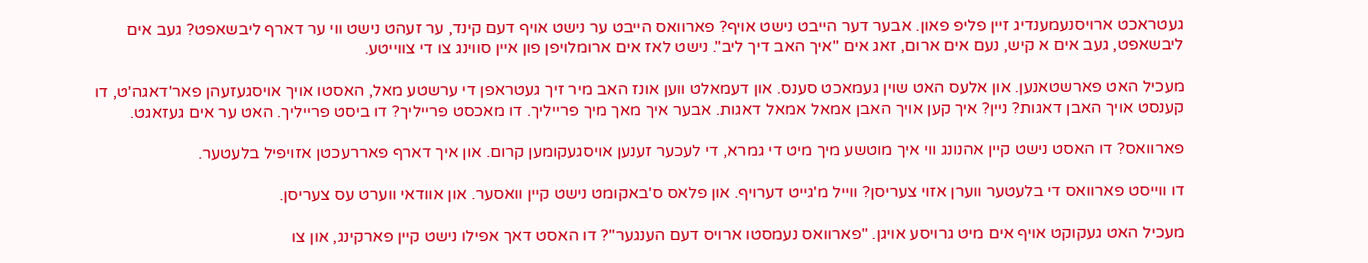געטראכט ארויסנעמענדיג זיין פליפ פאון. אבער דער הייבט נישט אויף? פארוואס הייבט ער נישט אויף דעם קינד, ער זעהט נישט ווי ער דארף ליבשאפט? געב אים ליבשאפט, געב אים א קיש, נעם אים ארום, זאג אים "איך האב דיך ליב". נישט לאז אים ארומלויפן פון איין סווינג צו די צווייטע.

מעכיל האט פארשטאנען. און אלעס האט שוין געמאכט סענס. און דעמאלט ווען אונז האב מיר זיך געטראפן די ערשטע מאל, האסטו אויך אויסגעזעהן פאר'דאגה'ט, דו קענסט אויך האבן דאגות? ניין? איך קען אויך האבן אמאל אמאל דאגות. אבער איך מאך מיך פרייליך. דו מאכסט פרייליך? דו ביסט פרייליך. האט ער אים געזאגט.

פארוואס? דו האסט נישט קיין אהנונג ווי איך מוטשע מיך מיט די גמרא, די לעכער זענען אויסגעקומען קרום. און איך דארף פאררעכטן אזויפיל בלעטער.

דו ווייסט פארוואס די בלעטער ווערן אזוי צעריסן? ווייל מ'גייט דערויף. און פלאס ס'באקומט נישט קיין וואסער. און אוודאי ווערט עס צעריסן.

מעכיל האט געקוקט אויף אים מיט גרויסע אויגן. "פארוואס נעמסטו ארויס דעם הענגער"? דו האסט דאך אפילו נישט קיין פארקינג, און צו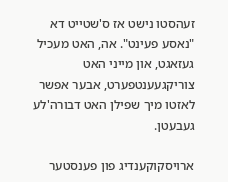זעהסטו נישט אז ס'שטייט דא "נאסע פעינט". אה, האט מעכיל געזאגט, און מייני האט צוריקגעענטפערט, אבער אפשר לאזטו מיך שפילן האט דבורה'לע געבעטן.

ארויסקוקענדיג פון פענסטער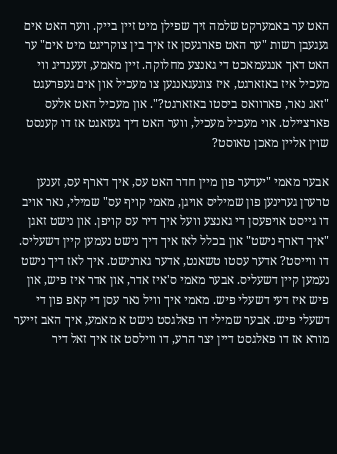האט ער באמערקט שלמה זיך שפילן מיט זיין בייק. ווער האט אים געגעבן רשות "ער האט פארגעסן אז איך בין צוקריגט מיט אים" ער האט דאך אנגעמאכט די גאנצע מחלוקה. זיין מאמע, זעענדיג ווי מעכיל איז באזארגט, איז צוגעגאנגען צו מעכיל און אים געפרעגט "זאג נאר, פארוואס ביסטו באזארגט?". און מעכיל האט אלעס פארציילט. אוי מעכיל מעכיל, ווער האט דיך געזאגט אז דו קענסט שוין אליין מאכן טאוסט?

אבער מאמי "יעדער פון מיין חדר האט עס, איך דארף עס, זענען טרערן גערינען פון שמיליס אויגן, מאמי קויף עס" שמילי, נאר אויב דו גייסט אויפעסן די גאנצע וועל איך דיר עס קויפן. און נישט זאגן "איך דארף נישט" און בכלל לאז איך דיך נישט נעמען קיין דשעליס. דו ווייסט? אדער עסטו טשאנט, אדער גארנישט. איך לאז דיך נישט נעמען קיין דשעליס. אבער מאמי ס'איז אדר, און אדר איז פיש, און פיש איז דעי דשעלי פיש. מאמי איך וויל נאר עסן די קאפ פון די דשעלי פיש. אבער שמילי דו פאלגסט נישט א מאמע, איך האב זייער מורא אז דו פאלגסט דיין יצר הרע, דו ווילסט אז איך זאל דיר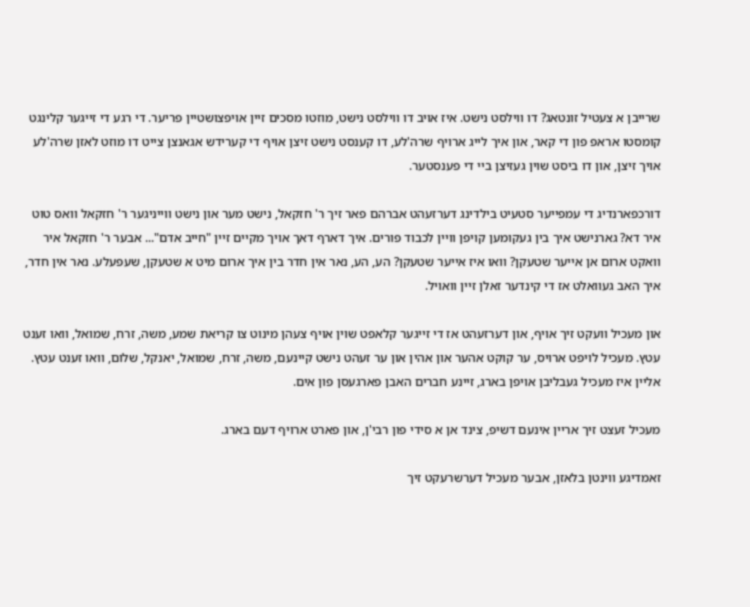שרייבן א צעטיל זונטאג? דו ווילסט נישט. איז אויב דו ווילסט נישט, מוזטו מסכים זיין אויפצושטיין פריער. די רגע די זייגער קלינגט קומסטו אראפ פון די קאר, און איך לייג ארויף שרה'לע, דו קענסט נישט זיצן אויף די קערידש אגאנצן צייט דו מוזט לאזן שרה'לע אויך זיצן, און דו ביסט שוין געזיצן ביי די פענסטער.

דורכפארנדיג די עמפייער סטעיט בילדינג דערזעהט אברהם פאר זיך ר' חזקאל, נישט מער און נישט ווייניגער ר' חזקאל וואס טוט איר דא? גארנישט איך בין געקומען קויפן וויין לכבוד פורים. איך דארף דאך אויך מקיים זיין "חייב אדם"... אבער ר' חזקאל איר וואקט ארום אן אייער שטעקן? וואו איז אייער שטעקן? הע, הע, נאר אין חדר בין איך ארום מיט א שטעקן, שעפעלע. נאר אין חדר, איך האב געוואלט אז די קינדער זאלן זיין וואויל.

און מעכיל וועקט זיך אויף, און דערזעהט אז די זייגער קלאפט שוין אויף צעהן מינוט צו קריאת שמע, משה, זרח, שמואל, וואו זענט עטץ. מעכיל לויפט ארויס, ער קוקט אהער און אהין און ער זעהט נישט קיינעם, משה, זרח, שמואל, יאנקל, שלום, וואו זענט עטץ. אליין איז מעכיל געבליבן אויפן בארג, זיינע חברים האבן פארגעסן פון אים.

מעכיל זעצט זיך אריין אינעם דשיפ, צינד אן א סידי פון רבי'ן, און פארט ארויף דעם בארג.

זאמדיגע ווינטן בלאזן, אבער מעכיל דערשרעקט זיך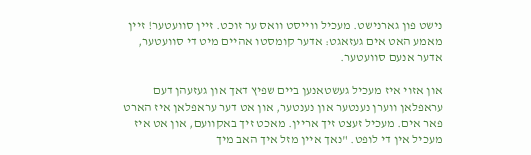נישט פון גארנישט. מעכיל ווייסט וואס ער זוכט. זיין סוועטער! זיין מאמע האט אים געזאגט: אדער קומסטו אהיים מיט די סוועטער, אדער אנעם סוועטער.

און אזוי איז מעכיל געשטאנען ביים שפיץ דאך און געזעהן דעם עראפלאן ווערן נענטער און נענטער, און אט דער עראפלאן איז הארט פאר אים. מעכיל זעצט זיך אריין. מאכט זיך באקוועם, און אט איז מעכיל אין די לופט. "נאך איין מזל איך האב מיך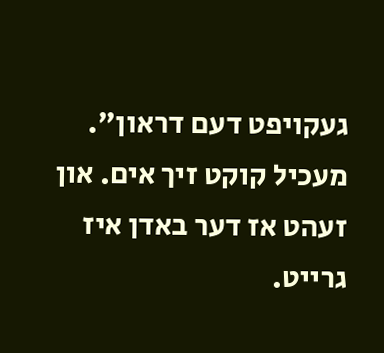געקויפט דעם דראון". מעכיל קוקט זיך אים. און זעהט אז דער באדן איז גרייט.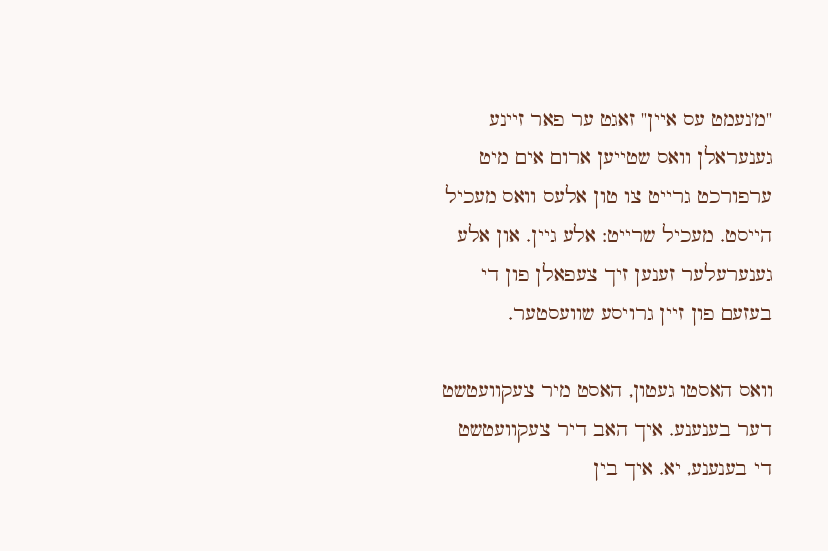"מ'נעמט עס איין" זאגט ער פאר זיינע גענעראלן וואס שטייען ארום אים מיט ערפורכט גרייט צו טון אלעס וואס מעכיל הייסט. מעכיל שרייט: אלע גיין. און אלע גענערעלער זענען זיך צעפאלן פון די בעזעם פון זיין גרויסע שוועסטער.

וואס האסטו געטון, האסט מיר צעקוועטשט דער בענענע. איך האב דיר צעקוועטשט די בענענע, יא. איך בין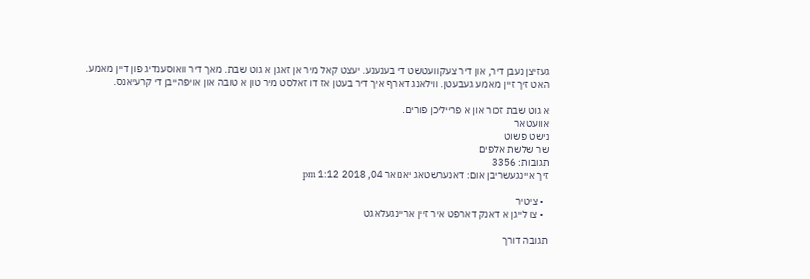געזיצן נעבן דיר, און דיר צעקוועטשט די בענענע. יעצט קאל מיר אן זאגן א גוט שבת. מאך דיר וואוסענדיג פון דיין מאמע. האט זיך זיין מאמע געבעטן. ווילאנג דארף איך דיר בעטן אז דו זאלסט מיר טון א טובה און אויפהייבן די קרעיאנס.

א גוט שבת זכור און א פרייליכן פורים.
אוועטאר
נישט פשוט
שר שלשת אלפים
תגובות: 3356
זיך איינגעשריבן אום: דאנערשטאג יאנואר 04, 2018 1:12 pm

  • ציטיר
  • צו לייגן א דאנק דארפט איר זיין אריינגעלאגט

תגובה דורך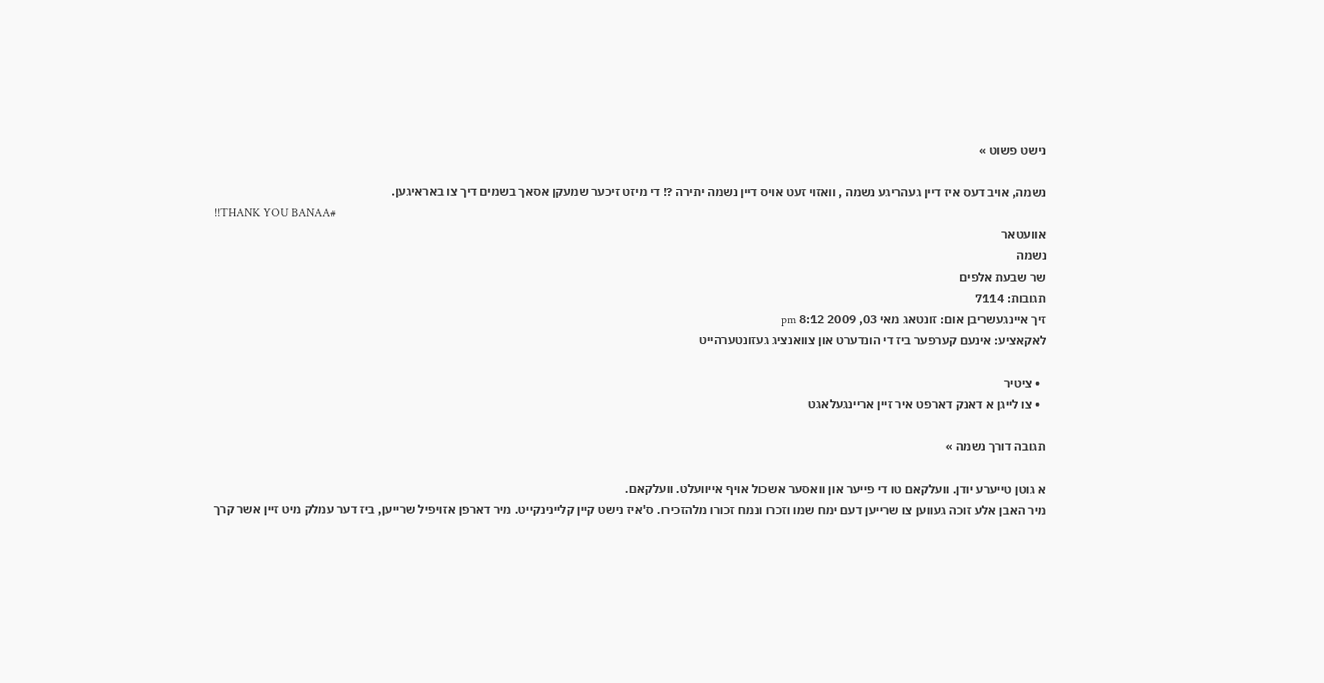נישט פשוט »

נשמה, אויב דעס איז דיין געהריגע נשמה , וואזוי זעט אויס דיין נשמה יתירה ?! די מיזט זיכער שמעקן אסאך בשמים דיך צו באראיגען.
!!THANK YOU BANAA#
אוועטאר
נשמה
שר שבעת אלפים
תגובות: 7114
זיך איינגעשריבן אום: זונטאג מאי 03, 2009 8:12 pm
לאקאציע: אינעם קערפער ביז די הונדערט און צוואנציג געזונטערהייט

  • ציטיר
  • צו לייגן א דאנק דארפט איר זיין אריינגעלאגט

תגובה דורך נשמה »

א גוטן טייערע יודן. וועלקאם טו די פייער און וואסער אשכול אויף אייוועלט. וועלקאם.
מיר האבן אלע זוכה געווען צו שרייען דעם ימח שמו וזכרו ונמח זכורו מלהזכירו. ס'איז נישט קיין קליינינקייט. מיר דארפן אזויפיל שרייען, ביז דער עמלק מיט זיין אשר קרך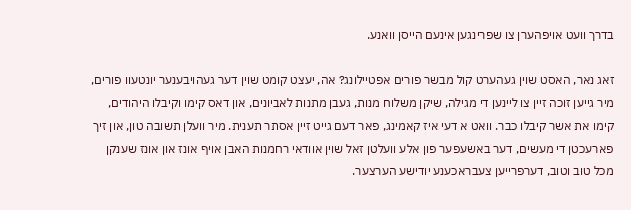בדרך וועט אויפהערן צו שפרינגען אינעם הייסן וואנע.

זאג נאר, האסט שוין געהערט קול מבשר פורים אפטיילונג? אה, יעצט קומט שוין דער געהויבענער יונטעוו פורים, מיר גייען זוכה זיין צו ליינען די מגילה, שיקן משלוח מנות, געבן מתנות לאביונים, און דאס קימו וקיבלו היהודים, קימו את אשר קיבלו כבר. וואט א דעי איז קאמינג, פאר דעם גייט זיין אסתר תענית. מיר וועלן תשובה טון, און זיך פארעכטן די מעשים, דער באשעפער פון אלע וועלטן זאל שוין אוודאי רחמנות האבן אויף אונז און אונז שענקן מכל טוב וטוב, דערפרייען צעבראכענע יודישע הערצער.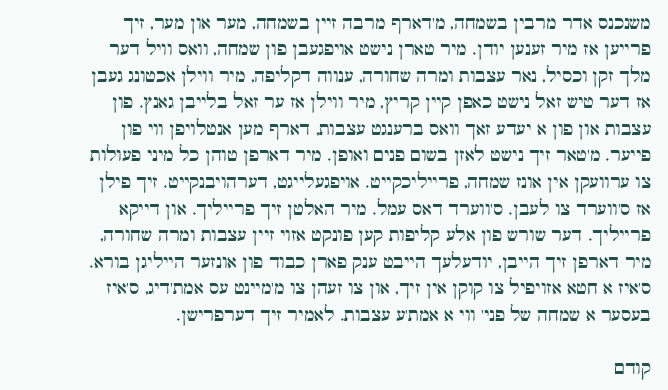משנכנס אדר מרבין בשמחה, מ'דארף מרבה זיין בשמחה, מער און מער, זיך פרייען אז מיר זענען יודן. מיר טארן נישט אויפגעבן פון שמחה, וואס וויל דער מלך זקן וכסיל, נאר עצבות ומרה שחורה, ענווה דקליפה, מיר ווילן אכטונג געבן אז דער טיש זאל נישט כאפן קיין קריץ, מיר ווילן אז ער זאל בלייבן גאנץ. פון עצבות און פון א יעדע זאך וואס ברענגט עצבות, דארף מען אנטלויפן ווי פון פייער. מ'טאר זיך נישט לאזן בשום פנים ואופן. מיר דארפן טוהן כל מיני פעולות צו ערוועקן אין אונז שמחה, פרייליכקייט. אויפגעלייגט, דערהויבנקייט. זיך פילן אז ס'ווערד צו לעבן. ס'ווערד דאס עמל. מיר האלטן זיך פרייליך. און דייקא פרייליך. דער שורש פון אלע קליפות קען פונקט אזוי זיין עצבות ומרה שחורה, מיר דארפן זיך הייבן, יודעלעך הייבט ענק פארן כבוד פון אונזער הייליגן בורא. ס'איז א חטא אזויפיל צו קוקן אין זיך, און צו זעהן צו מ'מיינט עס אמת'דיג, ס'איז בעסער א שמחה של פני' ווי א אמת'ע עצבות. לאמיר זיך דערפרישן.

קודם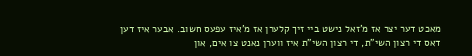מאכט דער יצר אז מ'זאל נישט ביי זיך קלערן אז מ'איז עפעס חשוב. אבער איז דען דאס די רצון השי"ת, די רצון השי"ת איז ווערן נאנט צו אים, און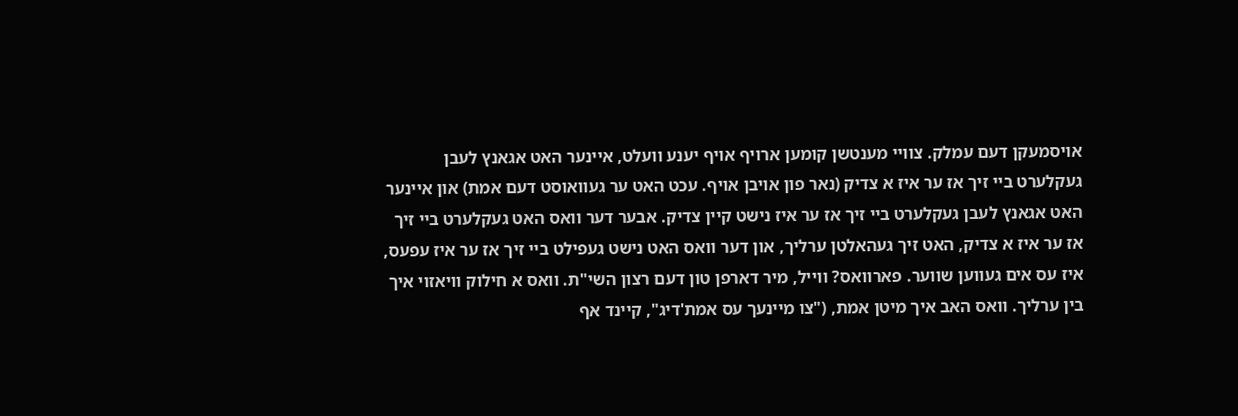אויסמעקן דעם עמלק. צוויי מענטשן קומען ארויף אויף יענע וועלט, איינער האט אגאנץ לעבן געקלערט ביי זיך אז ער איז א צדיק (נאר פון אויבן אויף. עכט האט ער געוואוסט דעם אמת) און איינער האט אגאנץ לעבן געקלערט ביי זיך אז ער איז נישט קיין צדיק. אבער דער וואס האט געקלערט ביי זיך אז ער איז א צדיק, האט זיך געהאלטן ערליך, און דער וואס האט נישט געפילט ביי זיך אז ער איז עפעס, איז עס אים געווען שווער. פארוואס? ווייל, מיר דארפן טון דעם רצון השי"ת. וואס א חילוק וויאזוי איך בין ערליך. וואס האב איך מיטן אמת, ("צו מיינעך עס אמת'דיג", קיינד אף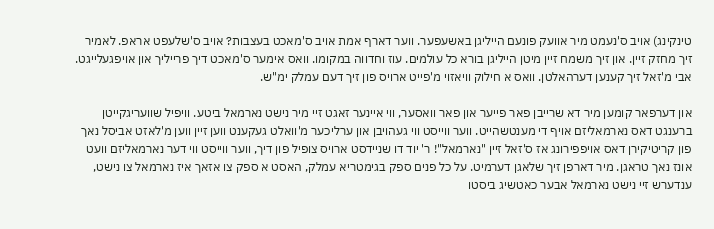טינקינג) אויב ס'נעמט מיר אוועק פונעם הייליגן באשעפער. ווער דארף אמת אויב ס'מאכט בעצבות? אויב ס'שלעפט אראפ. לאמיר זיך מחזק זיין. און זיך משמח זיין מיטן הייליגן בורא כל עולמים. עוז וחדווה במקומו. וואס אימער ס'מאכט דיך פרייליך און אויפגעלייגט. אבי מ'זאל זיך קענען דערהאלטן. וואס א חילוק וויאזוי מ'פייט ארויס פון זיך דעם עמלק ימ"ש.

און דערפאר קומען מיר דא שרייבן פאר פייער און פאר וואסער, ווי איינער זאגט זיי מיר נישט נארמאל ביטע. וויפיל שוועריגקייטן ברענגט דאס נארמאליזם אויף די מענטשהייט. ווער ווייסט ווי געהויבן און ערליכער מ'וואלט געקענט ווען זיין ווען מ'לאזט אביסל נאך פון קריטיקירן דאס אויפפירונג אז ס'זאל זיין "נארמאל"! ר' יוד דו שניידסט ארויס צופיל פון דיך, ווער ווייסט ווי דער נארמאליזם וועט אונז נאך טראגן. מיר דארפן זיך שלאגן דערמיט. על כל פנים ספק בגימטריא עמלק, האסט א ספק צו אזאך איז נארמאל צו נישט, ענדערש זיי נישט נארמאל אבער כאטשיג ביסטו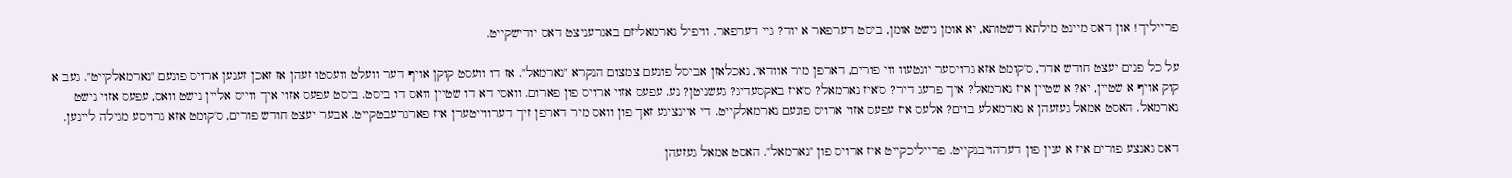פרייליך! און דאס מיינט מילתא דשטותא, יא אומן נישט אומן, ביסט דערפאר א יוד? גיי דערפאר. וויפיל נארמאליזם באגרעניצט דאס יודישקייט.

על כל פנים יעצט חודש אדר, ס'קומט אזא גרויסער יונטעוו ווי פורים, דארפן מיר אוודאי, נאכלאזן אביסל פונעם צמצום הנקרא "נארמאל". אז דו וועסט קוקן אויף דער וועלט וועסטו זעהן אז זאכן זענען ארויס פונעם "נארמאלקייט". געב א קוק אויף א שטיין, יא? א שטיין איז נארמאל? איך פרעג דיר? ס'איז נארמאל? ס'איז באקסעדיג? געשניטן? נע. עפעס אזוי ארויס פון פארום. וואסי דא דו שטיין וואס דו ביסט. ביסט עפעס אזוי איך ווייס אליין נישט וואס, עפעס אזוי נישט נארמאל. האסט אמאל געזעהן א נארמאלע בוים? אלעס איז עפעס אזוי ארויס פונעם נארמאלקייט. די איינציגע זאך פון וואס מיר דארפן זיך דערווייטערן איז פארגרעבטקייט. אבער יעצט חודש פורים, ס'קומט אזא גרויסע מגילה ליינען.

דאס גאנצע פורים איז א ענין פון דערהויבנקייט. פרייליכקייט איז ארויס פון "נארמאל". האסט אמאל געזעהן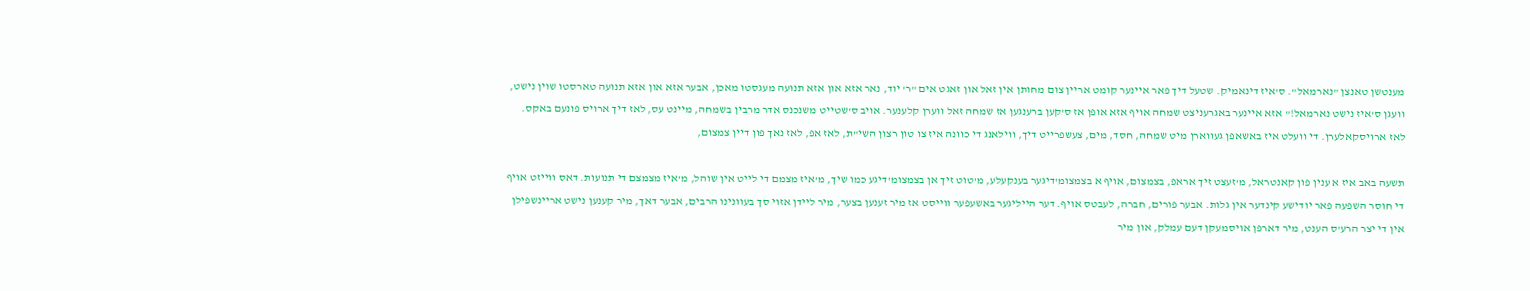מענטשן טאנצן "נארמאל". ס'איז דינאמיק. שטעל דיך פאר איינער קומט אריין צום מחותן אין זאל און זאגט אים "ר' יוד, נאר אזא און אזא תנועה מעגסטו מאכן, אבער אזא און אזא תנועה טארסטו שוין נישט, וועגן ס'איז נישט נארמאל!" אזא איינער באגרעניצט שמחה אויף אזא אופן אז ס'קען ברענגען אז שמחה זאל ווערן קלענער. אויב ס'שטייט משנכנס אדר מרבין בשמחה, מיינט עס, לאז דיך ארויס פונעם באקס. לאז ארויסקאלערן. די וועלט איז באשאפן געווארן מיט שמחה, חסד, מים, צעשפרייט דיך, ווילאנג די כוונה איז צו טון רצון השי"ת, לאז אפ, לאז נאך פון דיין צמצום,

תשעה באב איז א ענין פון קאנטראל, מ'זעצט זיך אראפ, בצמצום, אויף א בצמצומ'דיגער בענקעלע, מ'טוט זיך אן בצמצומ'דיגע כמו שיך, מ'איז מצמם די לייט אין שוהל, מ'איז מצמצם די תנועות. דאס ווייזט אויף די חוסר השפעה פאר יודישע קינדער אין גלות. אבער פורים, חברה, לעבטס אויף. דער הייליגער באשעפער ווייסט אז מיר זענען בצער, מיר ליידן אזוי סך בעוונינו הרבים, אבער דאך, מיר קענען נישט אריינשפילן אין די יצר הרע'ס הענט, מיר דארפן אויסמעקן דעם עמלק, און מיר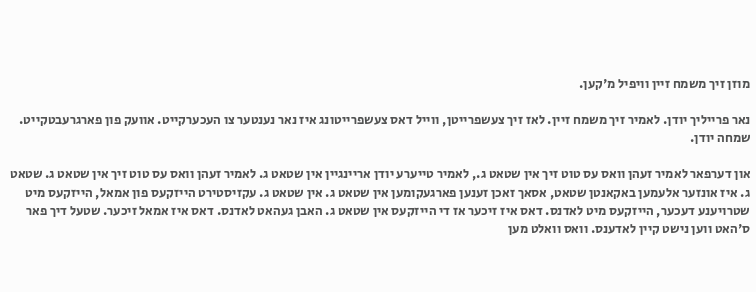מוזן זיך משמח זיין וויפיל מ'קען.

נאר פרייליך יודן. לאמיר זיך משמח זיין. לאז זיך צעשפרייטן, ווייל דאס צעשפרייטונג איז נאר נענטער צו העכערקייט. אוועק פון פארגרעבטקייט. שמחה יודן.

און דערפאר לאמיר זעהן וואס עס טוט זיך אין שטאט ג., לאמיר טייערע יודן אריינגיין אין שטאט ג. לאמיר זעהן וואס עס טוט זיך אין שטאט ג. שטאט ג. איז אונזער אלעמען באקאנטן שטאט, אסאך זאכן זענען פארגעקומען אין שטאט ג. אין שטאט ג. עקזיסטירט הייזקעס פון אמאל, הייזקעס מיט שטרויענע דעכער, הייזקעס מיט לאדנס. דאס איז זיכער אז די הייזקעס אין שטאט ג. האבן געהאט לאדנס. דאס איז אמאל זיכער. שטעל דיך פאר ס'האט ווען נישט קיין לאדענס. וואס וואלט מען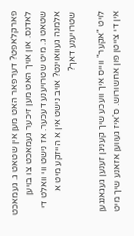פארקלאפט? דערפאר האט מען אין שטאט ג. געמאכט לאדנס. און אויך האט מען זיכער געמאכט צו בויען שטאט ג. מיט שטרויענע דעכער. אז נישט ווי וואלט די אלמנה געוואוינט? אויב נישט אין א הייזקע מיט א שטרויענע דאך?

לויט "אקער" ווייס איך וועכע שיך קעניגן זענען געגאנגען אין די צייטן פון אחשורוש. ס'איז געווען אזאנע שיך מיט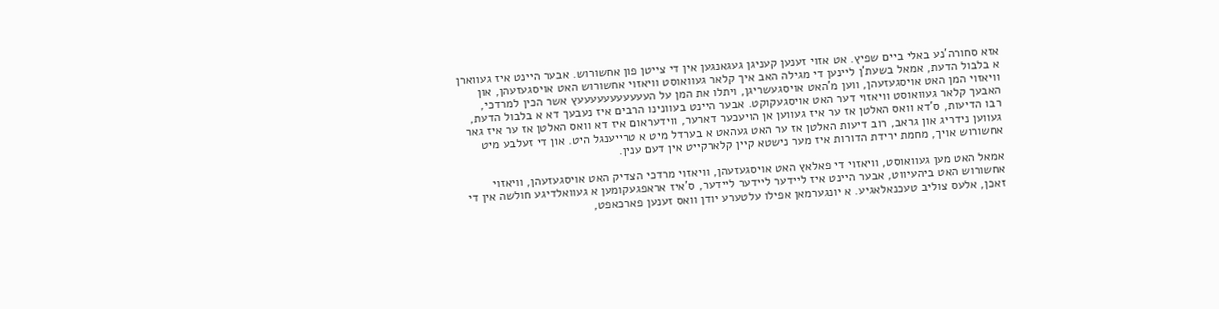אזא סחורה'נע באלי ביים שפיץ. אט אזוי זענען קעניגן געגאנגען אין די צייטן פון אחשורוש. אבער היינט איז געווארן א בלבול הדעת, אמאל בשעת'ן ליינען די מגילה האב איך קלאר געוואוסט וויאזוי אחשורוש האט אויסגעזעהן, און וויאזוי המן האט אויסגעזעהן, ווען מ'האט אויסגעשריגן, ויתלו את המן על העעעעעעעעעעעץ אשר הכין למרדכי, האבעך קלאר געוואוסט וויאזוי דער האט אויסגעקוקט. אבער היינט בעוונינו הרבים איז נעבעך דא א בלבול הדעת, רבו הדיעות, ס'דא וואס האלטן אז ער איז געווען אן הויעכער דארער, ווידעראום איז דא וואס האלטן אז ער איז גאר געווען נידריג און גראב, רוב דיעות האלטן אז ער האט געהאט א בערדל מיט א טרייענגל היט. און די זעלבע מיט אחשורוש אויך, מחמת ירידת הדורות איז מער נישטא קיין קלארקייט אין דעם ענין.

אמאל האט מען געוואוסט, וויאזוי די פאלאץ האט אויסגעזעהן, וויאזוי מרדכי הצדיק האט אויסגעזעהן, וויאזוי אחשורוש האט ביהעיווט, אבער היינט איז ליידער ליידער ליידער, ס'איז אראפגעקומען א געוואלדיגע חולשה אין די זאכן, אלעס צוליב טעכנאלאגיע. א יונגערמאן אפילו עלטערע יודן וואס זענען פארכאפט,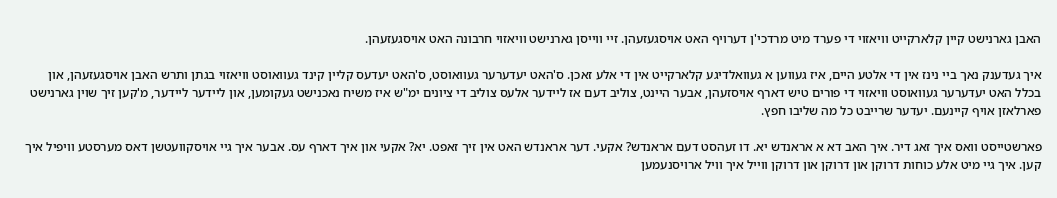האבן גארנישט קיין קלארקייט וויאזוי די פערד מיט מרדכי'ן דערויף האט אויסגעזעהן. זיי ווייסן גארנישט וויאזוי חרבונה האט אויסגעזעהן.

איך געדענק נאך ביי נינז אין די אלטע היים, איז געווען א געוואלדיגע קלארקייט אין די אלע זאכן. ס'האט יעדערער געוואוסט, ס'האט יעדעס קליין קינד געוואוסט וויאזוי בגתן ותרש האבן אויסגעזעהן, און בכלל האט יעדערער געוואוסט וויאזוי די פורים טיש דארף אויסזעהן, אבער היינט, צוליב דעם אז ליידער אלעס צוליב די ציונים ימ"ש איז משיח נאכנישט געקומען, און ליידער ליידער, מ'קען זיך שוין גארנישט פארלאזן אויף קיינעם. יעדער שרייבט כל מה שליבו חפץ.

פארשטייסט וואס איך זאג דיר. איך האב דא א אראנדש יא. דו זעהסט דעם אראנדש? אקעי. דער אראנדש האט אין זיך זאפט. יא? אקעי און איך דארף עס. אבער איך גיי אויסקוועטשן דאס מערסטע וויפיל איך קען. איך גיי מיט אלע כוחות דרוקן און דרוקן און דרוקן ווייל איך וויל ארויסנעמען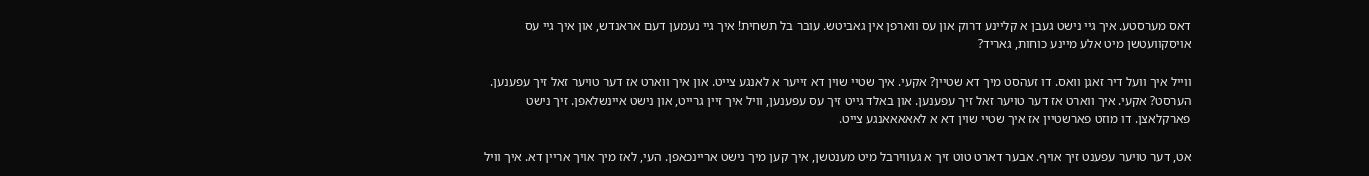דאס מערסטע. איך גיי נישט געבן א קליינע דרוק און עס ווארפן אין גאביטש. עובר בל תשחית! איך גיי נעמען דעם אראנדש, און איך גיי עס אויסקוועטשן מיט אלע מיינע כוחות, גאריד?

ווייל איך וועל דיר זאגן וואס. דו זעהסט מיך דא שטיין? אקעי. איך שטיי שוין דא זייער א לאנגע צייט. און איך ווארט אז דער טויער זאל זיך עפענען. הערסט? אקעי. איך ווארט אז דער טויער זאל זיך עפענען. און באלד גייט זיך עס עפענען, וויל איך זיין גרייט, און נישט איינשלאפן. זיך נישט פארקלאצן. דו מוזט פארשטיין אז איך שטיי שוין דא א לאאאאאנגע צייט.

אט, דער טויער עפענט זיך אויף. אבער דארט טוט זיך א געווירבל מיט מענטשן, איך קען מיך נישט אריינכאפן. העי, לאז מיך אויך אריין דא. איך וויל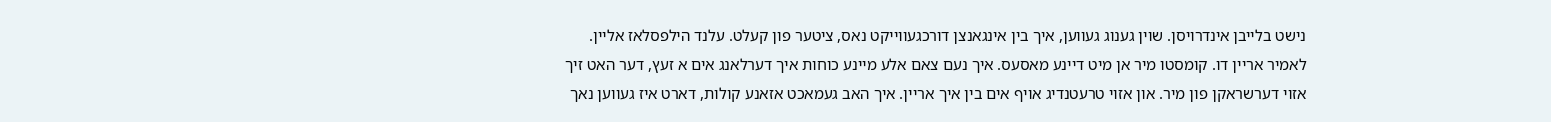נישט בלייבן אינדרויסן. שוין גענוג געווען, איך בין אינגאנצן דורכגעווייקט נאס, ציטער פון קעלט. עלנד הילפסלאז אליין. לאמיר אריין דו. קומסטו מיר אן מיט דיינע מאסעס. איך נעם צאם אלע מיינע כוחות איך דערלאנג אים א זעץ, דער האט זיך אזוי דערשראקן פון מיר. און אזוי טרעטנדיג אויף אים בין איך אריין. איך האב געמאכט אזאנע קולות, דארט איז געווען נאך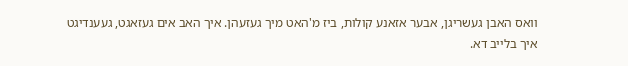וואס האבן געשריגן, אבער אזאנע קולות, ביז מ'האט מיך געזעהן. איך האב אים געזאגט, געענדיגט איך בלייב דא.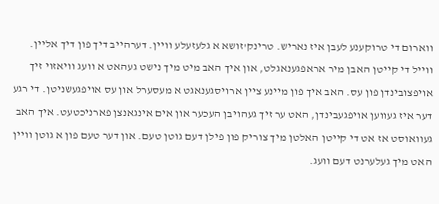ווארום די טרוקענע לעבן איז נאריש. טרינק'זושא א גלעזעלע וויין. דערהייב דיך פון דיך אליין. ווייל די קייטן האבן מיר אראפגענאגלט, און איך האב מיט מיך נישט געהאט א וועג וויאזוי זיך אויפצובינדן פון עס. האב איך פון מיינע ציין ארויסגענאגט א מעסערל און עס אויפגעשניטן. די רגע דער איז געווען אויפגעבינדן, האט ער זיך געהויבן העכער און אים אינגאנצן פארניכטעט. איך האב געוואוסט אז אט די קייטן האלטן מיך צוריק פון פילן דעם גוטן טעם. און דער טעם פון א גוטן וויין האט מיך געלערנט דעם וועג.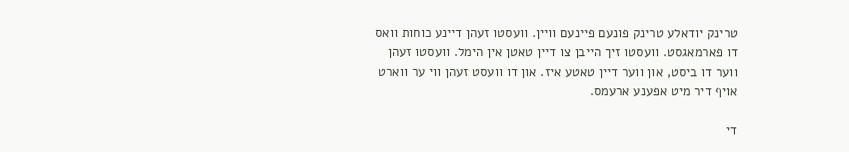טרינק יודאלע טרינק פונעם פיינעם וויין. וועסטו זעהן דיינע כוחות וואס דו פארמאגסט. וועסטו זיך הייבן צו דיין טאטן אין הימל. וועסטו זעהן ווער דו ביסט, און ווער דיין טאטע איז. און דו וועסט זעהן ווי ער ווארט אויף דיר מיט אפענע ארעמס.

די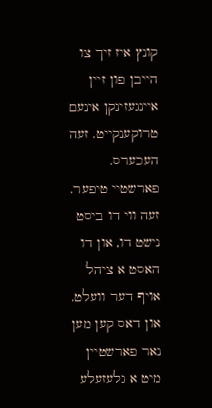קונץ איז זיך צו הייבן פון זיין איינגעזינקן אינעם טרוקענקייט. זעה העכערס. פארשטיי טיפער. זעה ווי דו ביסט נישט דו, און דו האסט א ציהל אויף דער וועלט. און דאס קען מען נאר פארשטיין מיט א גלעזעלע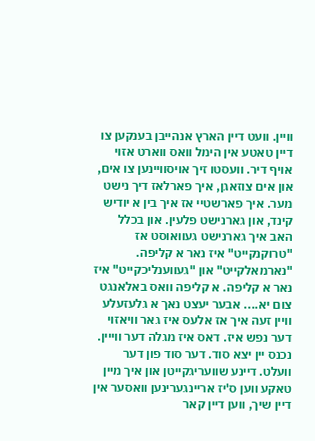וויין. וועט דיין הארץ אנהייבן בענקען צו דיין טאטע אין הימל וואס ווארט אזוי אויף דיר. וועסטו זיך אויסוויינען צו אים, און אים צוזאגן, איך פארלאז דיך נישט מער. איך פארשטיי אז איך בין א יודיש קינד, און גארנישט פלעין. און בכלל האב איך גארנישט געוואוסט אז "טרוקנקייט" איז נאר א קליפה. "נארמאלקייט" און "געווענליכקייט" איז נאר א קליפה. א קליפה וואס באלאנגט צום יא.... אבער יעצט נאך א גלעזעלע וויין זעה איך אז אלעס איז גאר וויאזוי דער נפש איז. דאס איז מגלה דער ווייין. נכנס יין יצא סוד. דער סוד פון דער וועלט. דיינע שוועריגקייטן און איך מיין טאקע ווען ס'יז אריינגערינען וואסער אין דיין שיך, ווען דיין קאר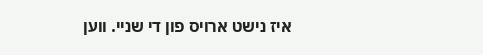איז נישט ארויס פון די שניי. ווען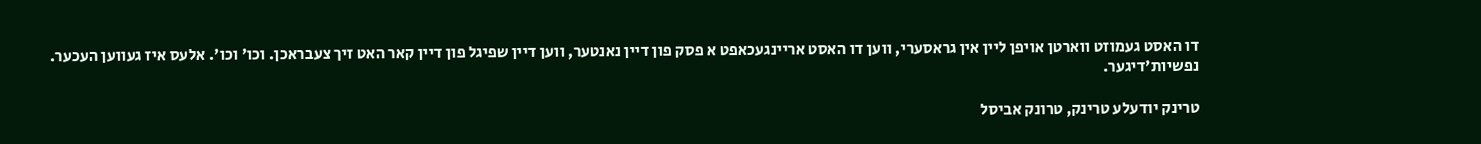דו האסט געמוזט ווארטן אויפן ליין אין גראסערי, ווען דו האסט אריינגעכאפט א פסק פון דיין נאנטער, ווען דיין שפיגל פון דיין קאר האט זיך צעבראכן. וכו' וכו'. אלעס איז געווען העכער. נפשיות'דיגער.

טרינק יודעלע טרינק, טרונק אביסל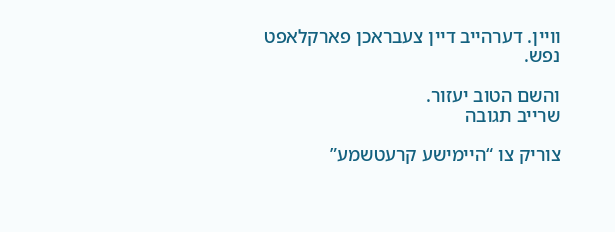וויין. דערהייב דיין צעבראכן פארקלאפט נפש.

והשם הטוב יעזור.
שרייב תגובה

צוריק צו “היימישע קרעטשמע”